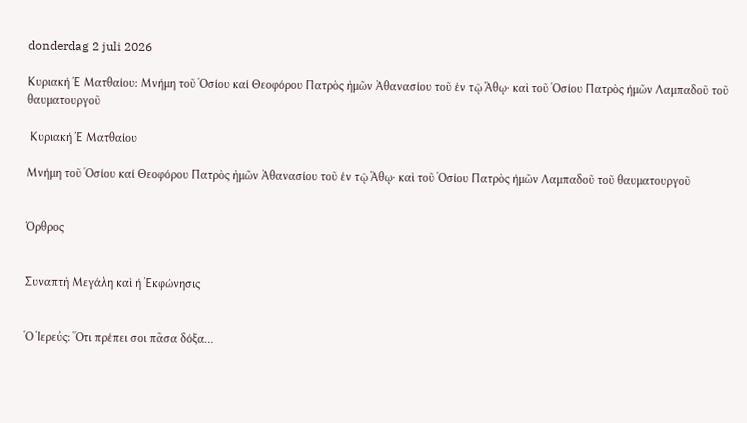donderdag 2 juli 2026

Κυριακή Έ Ματθαίου: Μνήμη τοῦ Ὁσίου καί Θεοφόρου Πατρὸς ἡμῶν Ἀθανασίου τοῦ έν τῷ Ἄθῳ· καὶ τοῦ Ὁσίου Πατρὸς ήμῶν Λαμπαδοῦ τοῦ θαυματουργοῦ

 Κυριακή Έ Ματθαίου

Μνήμη τοῦ Ὁσίου καί Θεοφόρου Πατρὸς ἡμῶν Ἀθανασίου τοῦ έν τῷ Ἄθῳ· καὶ τοῦ Ὁσίου Πατρὸς ήμῶν Λαμπαδοῦ τοῦ θαυματουργοῦ


Όρθρος


Συναπτὴ Μεγάλη καὶ ή Ἐκφώνησις


Ὁ Ἱερεύς: Ὅτι πρέπει σοι πᾶσα δόξα…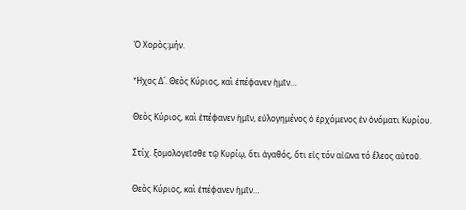Ὁ Χορὸς:μήν.


Ἦχος Δ´. Θεὸς Κύριος, καὶ ἐπέφανεν ἡμῖν…


Θεὸς Κύριος, καὶ ἐπέφανεν ἡμῖν, εὐλογημένος ὁ ἐρχόμενος ἐν ὀνόματι Κυρίου.


Στίχ. ξομολογεῖσθε τῷ Κυρίῳ, ὅτι ἀγαθός, ὅτι εἰς τόν αἰῶνα τό ἔλεος αὐτοῡ.


Θεὸς Κύριος, καὶ ἐπέφανεν ἡμῖν…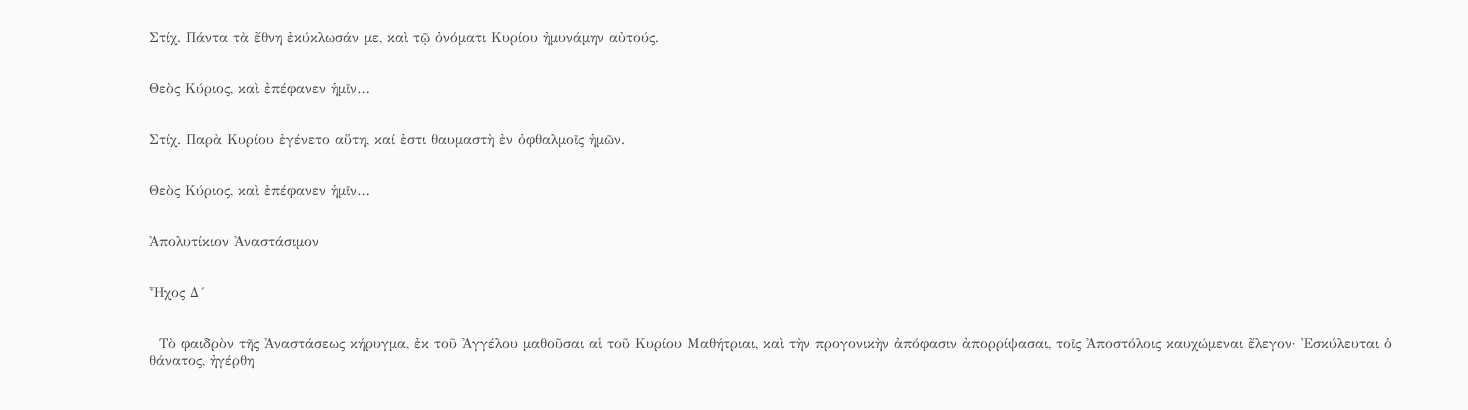Στίχ. Πάντα τὰ ἔθνη ἐκύκλωσάν με, καὶ τῷ ὀνόματι Κυρίου ἠμυνάμην αὐτούς.


Θεὸς Κύριος, καὶ ἐπέφανεν ἡμῖν…


Στίχ. Παρὰ Κυρίου ἐγένετο αὕτη, καί ἐστι θαυμαστὴ ἐν ὀφθαλμοῖς ἡμῶν.


Θεὸς Κύριος, καὶ ἐπέφανεν ἡμῖν…


Ἀπολυτίκιον Ἀναστάσιμον


Ἦχος Δ´


  Τὸ φαιδρὸν τῆς Ἀναστάσεως κήρυγμα, ἐκ τοῦ Ἀγγέλου μαθοῦσαι αἱ τοῦ Κυρίου Μαθήτριαι, καὶ τὴν προγονικὴν ἀπόφασιν ἀπορρίψασαι, τοῖς Ἀποστόλοις καυχώμεναι ἔλεγον· Ἐσκύλευται ὁ θάνατος, ἠγέρθη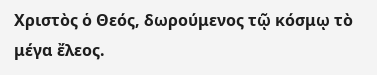Χριστὸς ὁ Θεός, δωρούμενος τῷ κόσμῳ τὸ μέγα ἔλεος.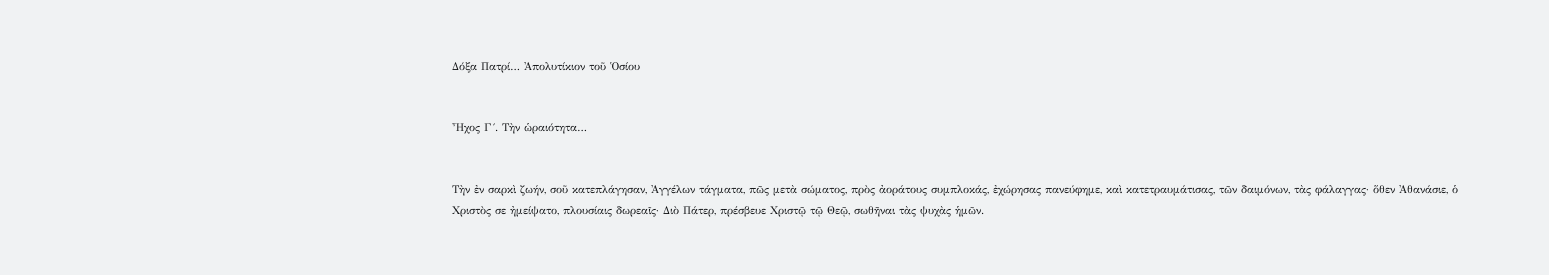Δόξα Πατρί… Ἀπολυτίκιον τοῦ Ὁσίου


Ἦχος Γ´. Τὴν ὡραιότητα…


Τὴν ἐν σαρκὶ ζωήν, σοῦ κατεπλάγησαν, Ἀγγέλων τάγματα, πῶς μετὰ σώματος, πρὸς ἀοράτους συμπλοκάς, ἐχώρησας πανεύφημε, καὶ κατετραυμάτισας, τῶν δαιμόνων, τὰς φάλαγγας· ὅθεν Ἀθανάσιε, ὁ Χριστὸς σε ἠμείψατο, πλουσίαις δωρεαῖς· Διὸ Πάτερ, πρέσβευε Χριστῷ τῷ Θεῷ, σωθῆναι τὰς ψυχὰς ἡμῶν.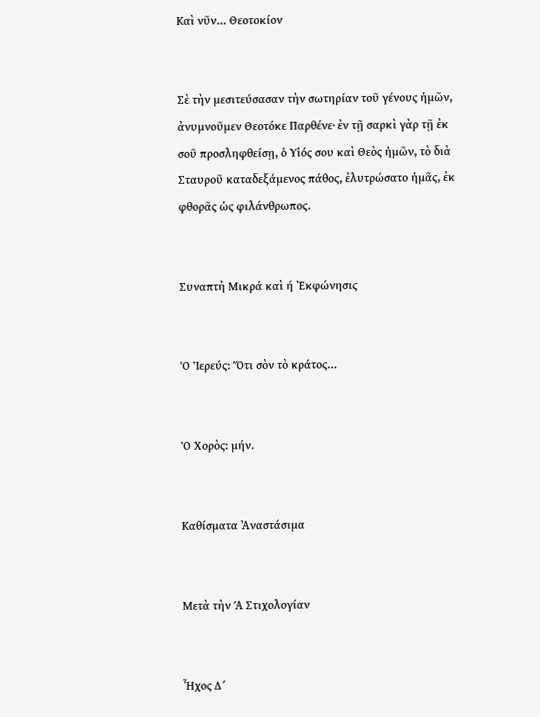Καὶ νῦν… Θεοτοκίον


Σὲ τὴν μεσιτεύσασαν τὴν σωτηρίαν τοῦ γένους ἡμῶν, ἀνυμνοῦμεν Θεοτόκε Παρθένε· ἐν τῇ σαρκὶ γὰρ τῇ ἐκ σοῦ προσληφθείσῃ, ὁ Υἱός σου καὶ Θεὸς ἡμῶν, τὸ διὰ Σταυροῦ καταδεξάμενος πάθος, ἐλυτρώσατο ἡμᾶς, ἐκ φθορᾶς ὡς φιλάνθρωπος.


Συναπτὴ Μικρά καὶ ή Ἐκφώνησις


Ὁ Ἱερεύς: Ὅτι σὸν τὸ κράτος…


Ὁ Χορὸς: μήν.


Καθίσματα Ἀναστάσιμα


Μετὰ τὴν Ά Στιχολογίαν


Ἦχος Δ´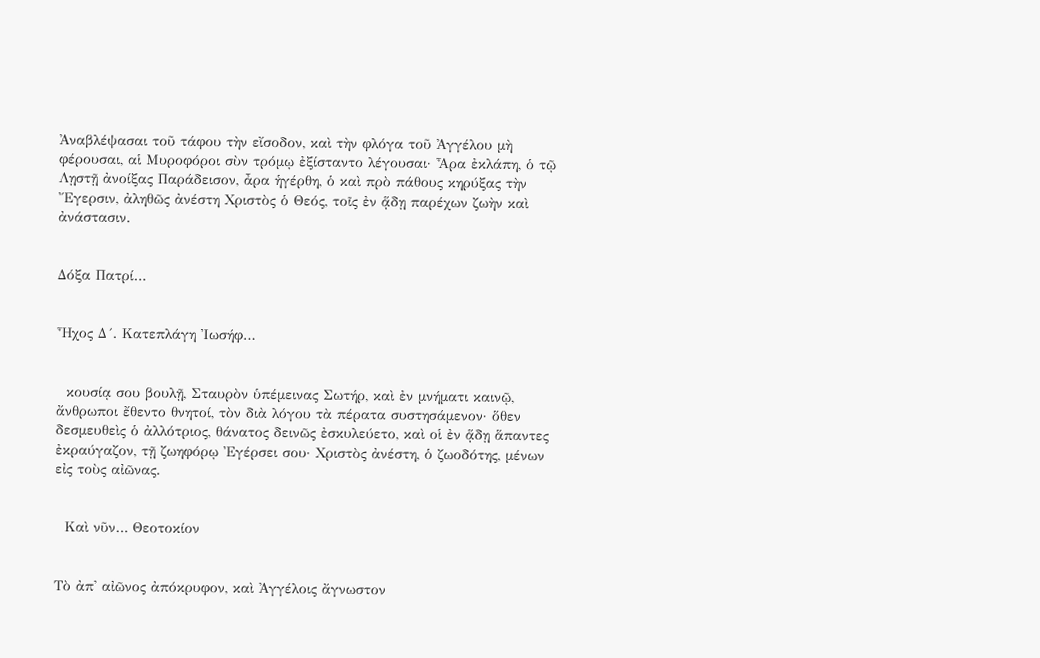Ἀναβλέψασαι τοῦ τάφου τὴν εἴσοδον, καὶ τὴν φλόγα τοῦ Ἀγγέλου μὴ φέρουσαι, αἱ Μυροφόροι σὺν τρόμῳ ἐξίσταντο λέγουσαι· Ἆρα ἐκλάπη, ὁ τῷ Λῃστῇ ἀνοίξας Παράδεισον, ἆρα ἡγέρθη, ὁ καὶ πρὸ πάθους κηρύξας τὴν Ἔγερσιν, ἀληθῶς ἀνέστη Χριστὸς ὁ Θεός, τοῖς ἐν ᾅδῃ παρέχων ζωὴν καὶ ἀνάστασιν.


Δόξα Πατρί…


Ἦχος Δ´. Κατεπλάγη Ἰωσήφ…


  κουσίᾳ σου βουλῇ, Σταυρὸν ὑπέμεινας Σωτήρ, καὶ ἐν μνήματι καινῷ, ἄνθρωποι ἔθεντο θνητοί, τὸν διὰ λόγου τὰ πέρατα συστησάμενον· ὅθεν δεσμευθεὶς ὁ ἀλλότριος, θάνατος δεινῶς ἐσκυλεύετο, καὶ οἱ ἐν ᾅδῃ ἅπαντες ἐκραύγαζον, τῇ ζωηφόρῳ Ἐγέρσει σου· Χριστὸς ἀνέστη, ὁ ζωοδότης, μένων εἰς τοὺς αἰῶνας.


  Καὶ νῦν… Θεοτοκίον


Τὸ ἀπ' αἰῶνος ἀπόκρυφον, καὶ Ἀγγέλοις ἄγνωστον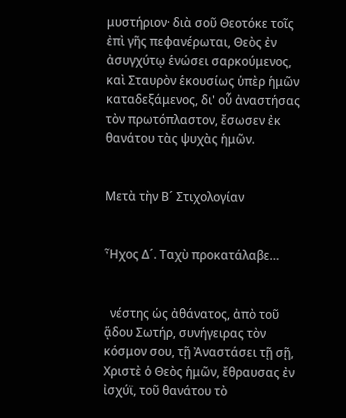μυστήριον· διὰ σοῦ Θεοτόκε τοῖς ἐπὶ γῆς πεφανέρωται, Θεὸς ἐν ἀσυγχύτῳ ἑνώσει σαρκούμενος, καὶ Σταυρὸν ἑκουσίως ὑπὲρ ἡμῶν καταδεξάμενος, δι' οὗ ἀναστήσας τὸν πρωτόπλαστον, ἔσωσεν ἐκ θανάτου τὰς ψυχὰς ἡμῶν.


Μετὰ τὴν Β´ Στιχολογίαν


Ἦχος Δ´. Ταχὺ προκατάλαβε…


  νέστης ὡς ἀθάνατος, ἀπὸ τοῦ ᾅδου Σωτήρ, συνήγειρας τὸν κόσμον σου, τῇ Ἀναστάσει τῇ σῇ, Χριστὲ ὁ Θεὸς ἡμῶν, ἔθραυσας ἐν ἰσχύϊ, τοῦ θανάτου τὸ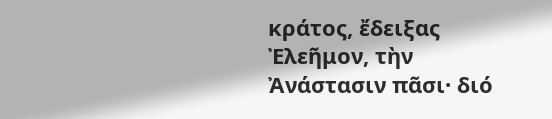κράτος, ἔδειξας Ἐλεῆμον, τὴν Ἀνάστασιν πᾶσι· διό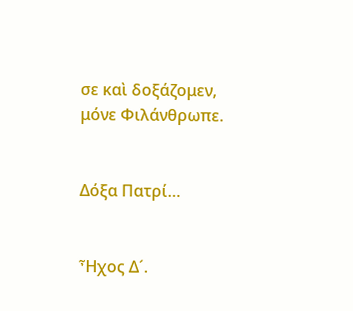σε καὶ δοξάζομεν, μόνε Φιλάνθρωπε.


Δόξα Πατρί…


Ἦχος Δ´.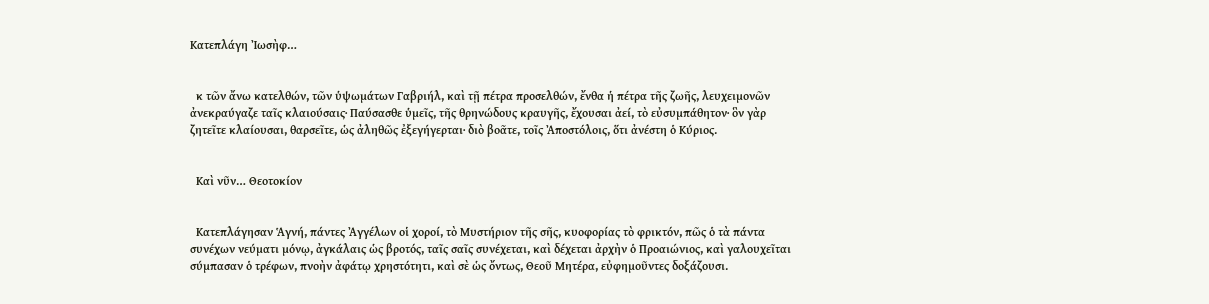Κατεπλάγη Ἰωσὴφ…


  κ τῶν ἄνω κατελθών, τῶν ὑψωμάτων Γαβριήλ, καὶ τῇ πέτρα προσελθών, ἔνθα ἡ πέτρα τῆς ζωῆς, λευχειμονῶν ἀνεκραύγαζε ταῖς κλαιούσαις· Παύσασθε ὑμεῖς, τῆς θρηνώδους κραυγῆς, ἔχουσαι ἀεί, τὸ εὐσυμπάθητον· ὃν γὰρ ζητεῖτε κλαίουσαι, θαρσεῖτε, ὡς ἀληθῶς ἐξεγήγερται· διὸ βοᾶτε, τοῖς Ἀποστόλοις, ὅτι ἀνέστη ὁ Κύριος.


  Καὶ νῦν… Θεοτοκίον


  Κατεπλάγησαν Ἁγνή, πάντες Ἀγγέλων οἱ χοροί, τὸ Μυστήριον τῆς σῆς, κυοφορίας τὸ φρικτόν, πῶς ὁ τὰ πάντα συνέχων νεύματι μόνῳ, ἀγκάλαις ὡς βροτός, ταῖς σαῖς συνέχεται, καὶ δέχεται ἀρχὴν ὁ Προαιώνιος, καὶ γαλουχεῖται σύμπασαν ὁ τρέφων, πνοὴν ἀφάτῳ χρηστότητι, καὶ σὲ ὡς ὄντως, Θεοῦ Μητέρα, εὐφημοῦντες δοξάζουσι.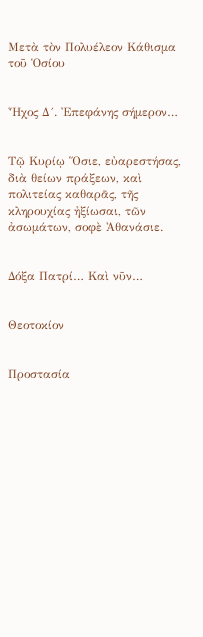Μετὰ τὸν Πολυέλεον Κάθισμα τοῦ Ὁσίου


Ἦχος Δ´. Ἐπεφάνης σήμερον…


Τῷ Κυρίῳ Ὅσιε, εὐαρεστήσας, διὰ θείων πράξεων, καὶ πολιτείας καθαρᾶς, τῆς κληρουχίας ἠξίωσαι, τῶν ἀσωμάτων, σοφὲ Ἀθανάσιε.


Δόξα Πατρί… Καὶ νῦν…


Θεοτοκίον


Προστασία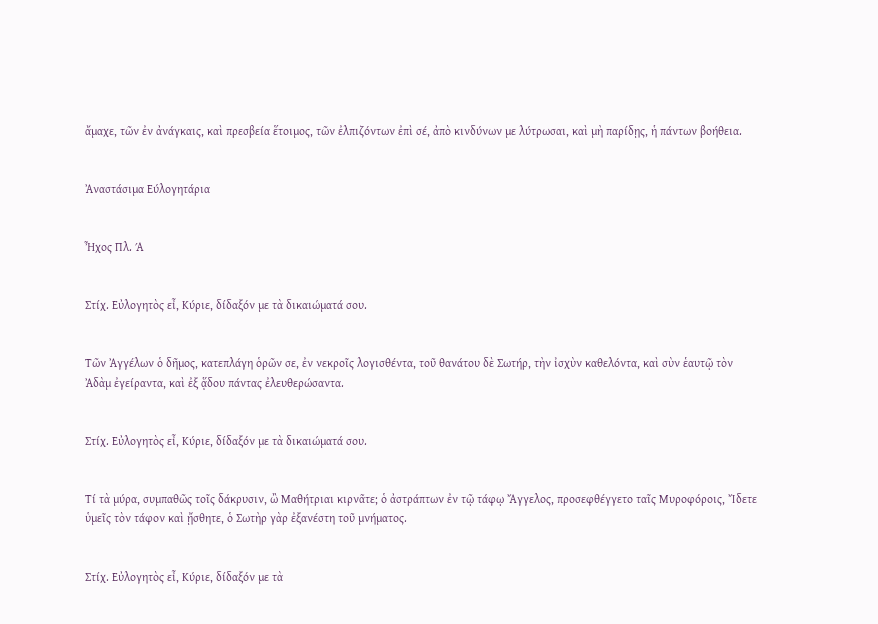ἄμαχε, τῶν ἐν ἀνάγκαις, καὶ πρεσβεία ἕτοιμος, τῶν ἐλπιζόντων ἐπὶ σέ, ἀπὸ κινδύνων με λύτρωσαι, καὶ μὴ παρίδῃς, ἡ πάντων βοήθεια.


Ἀναστάσιμα Εύλογητάρια


Ἦχος Πλ. Ά


Στίχ. Εὐλογητὸς εἶ, Κύριε, δίδαξόν με τὰ δικαιώματά σου.


Τῶν Ἀγγέλων ὁ δῆμος, κατεπλάγη ὁρῶν σε, ἐν νεκροῖς λογισθέντα, τοῦ θανάτου δὲ Σωτήρ, τὴν ἰσχὺν καθελόντα, καὶ σὺν ἑαυτῷ τὸν Ἀδὰμ ἐγείραντα, καὶ ἐξ ᾅδου πάντας ἐλευθερώσαντα.


Στίχ. Εὐλογητὸς εἶ, Κύριε, δίδαξόν με τὰ δικαιώματά σου.


Τί τὰ μύρα, συμπαθῶς τοῖς δάκρυσιν, ὢ Μαθήτριαι κιρνᾶτε; ὁ ἀστράπτων ἐν τῷ τάφῳ Ἄγγελος, προσεφθέγγετο ταῖς Μυροφόροις, Ἴδετε ὑμεῖς τὸν τάφον καὶ ᾔσθητε, ὁ Σωτὴρ γὰρ ἐξανέστη τοῦ μνήματος.


Στίχ. Εὐλογητὸς εἶ, Κύριε, δίδαξόν με τὰ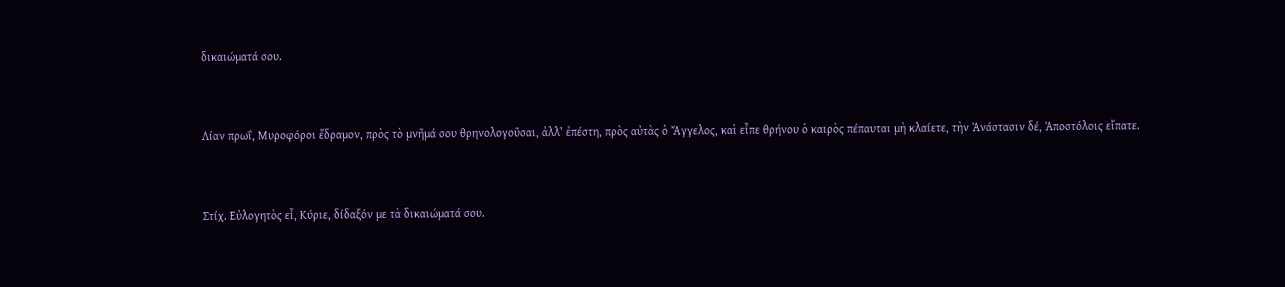δικαιώματά σου.


Λίαν πρωΐ, Μυροφόροι ἔδραμον, πρὸς τὸ μνῆμά σου θρηνολογοῦσαι, ἀλλ’ ἐπέστη, πρὸς αὐτὰς ὁ Ἄγγελος, καὶ εἶπε θρήνου ὁ καιρὸς πέπαυται μὴ κλαίετε, τὴν Ἀνάστασιν δέ, Ἀποστόλοις εἴπατε.


Στίχ. Εὐλογητὸς εἶ, Κύριε, δίδαξόν με τὰ δικαιώματά σου.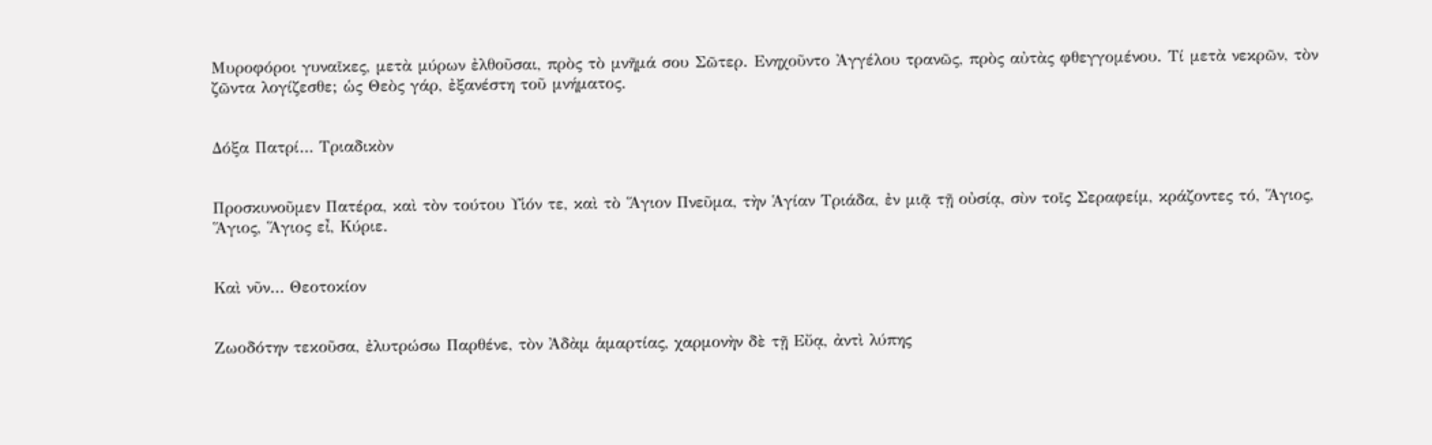Μυροφόροι γυναῖκες, μετὰ μύρων ἐλθοῦσαι, πρὸς τὸ μνῆμά σου Σῶτερ. Ενηχοῦντο Ἀγγέλου τρανῶς, πρὸς αὐτὰς φθεγγομένου. Τί μετὰ νεκρῶν, τὸν ζῶντα λογίζεσθε; ὡς Θεὸς γάρ, ἐξανέστη τοῦ μνήματος.


Δόξα Πατρί… Τριαδικὸν


Προσκυνοῦμεν Πατέρα, καὶ τὸν τούτου Υἱόν τε, καὶ τὸ Ἅγιον Πνεῦμα, τὴν Ἁγίαν Τριάδα, ἐν μιᾷ τῇ οὐσίᾳ, σὺν τοῖς Σεραφείμ, κράζοντες τό, Ἅγιος, Ἅγιος, Ἅγιος εἶ, Κύριε.


Καὶ νῦν… Θεοτοκίον


Ζωοδότην τεκοῦσα, ἐλυτρώσω Παρθένε, τὸν Ἀδὰμ ἁμαρτίας, χαρμονὴν δὲ τῇ Εὔᾳ, ἀντὶ λύπης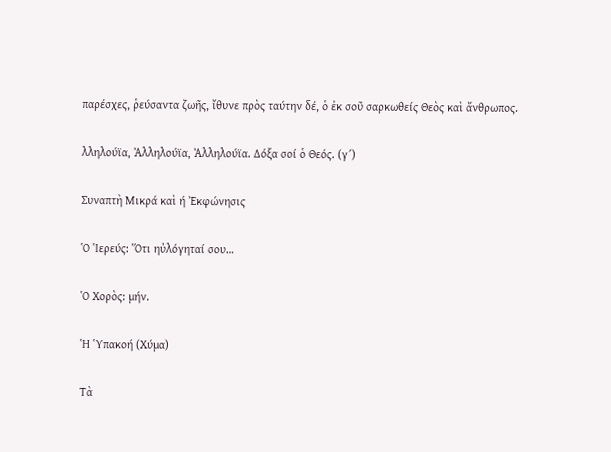παρέσχες, ῥεύσαντα ζωῆς, ἴθυνε πρὸς ταύτην δέ, ὁ ἐκ σοῦ σαρκωθείς Θεὸς καὶ ἄνθρωπος.


λληλούϊα, Ἀλληλούϊα, Ἀλληλούϊα. Δόξα σοί ὁ Θεός. (γ´)


Συναπτὴ Μικρά καὶ ή Ἐκφώνησις


Ὁ Ἱερεύς: Ὅτι ηὐλόγηταί σου…


Ὁ Χορὸς: μήν.


Ἡ Ὑπακοή (Χύμα)


Τὰ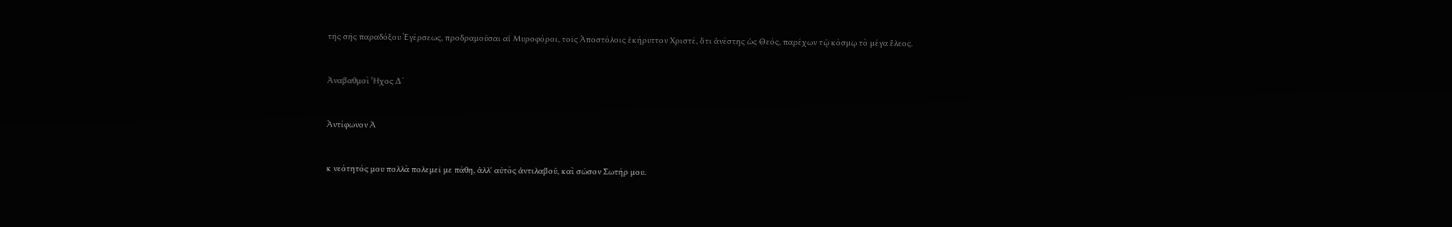τῆς σῆς παραδόξου Ἐγέρσεως, προδραμοῦσαι αἱ Μυροφόροι, τοῖς Ἀποστόλοις ἐκήρυττον Χριστέ, ὅτι ἀνέστης ὡς Θεός, παρέχων τῷ κόσμῳ τὸ μέγα ἔλεος.


Άναβαθμοὶ Ἦχος Δ´


Ἀντίφωνον Ά


κ νεότητός μου πολλὰ πολεμεῖ με πάθη, ἀλλ' αὐτὸς ἀντιλαβοῦ, καὶ σῶσον Σωτήρ μου.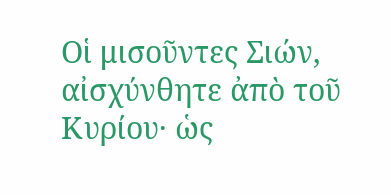Οἱ μισοῦντες Σιών, αἰσχύνθητε ἀπὸ τοῦ Κυρίου· ὡς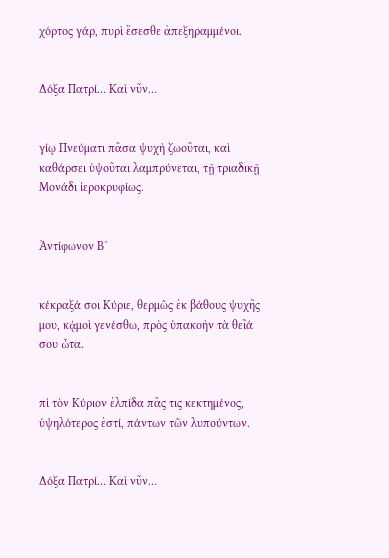χόρτος γάρ, πυρὶ ἔσεσθε ἀπεξηραμμένοι.


Δόξα Πατρί… Καὶ νῦν…


γίῳ Πνεύματι πᾶσα ψυχὴ ζωοῦται, καὶ καθάρσει ὑψοῦται λαμπρύνεται, τῇ τριαδικῇ Μονάδι ἱεροκρυφίως.


Ἀντίφωνον Β´


κέκραξά σοι Κύριε, θερμῶς ἐκ βάθους ψυχῆς μου, κᾀμοὶ γενέσθω, πρὸς ὑπακοὴν τὰ θεῖά σου ὦτα.


πὶ τὸν Κύριον ἐλπίδα πᾶς τις κεκτημένος, ὑψηλότερος ἐστί, πάντων τῶν λυπούντων.


Δόξα Πατρί… Καὶ νῦν…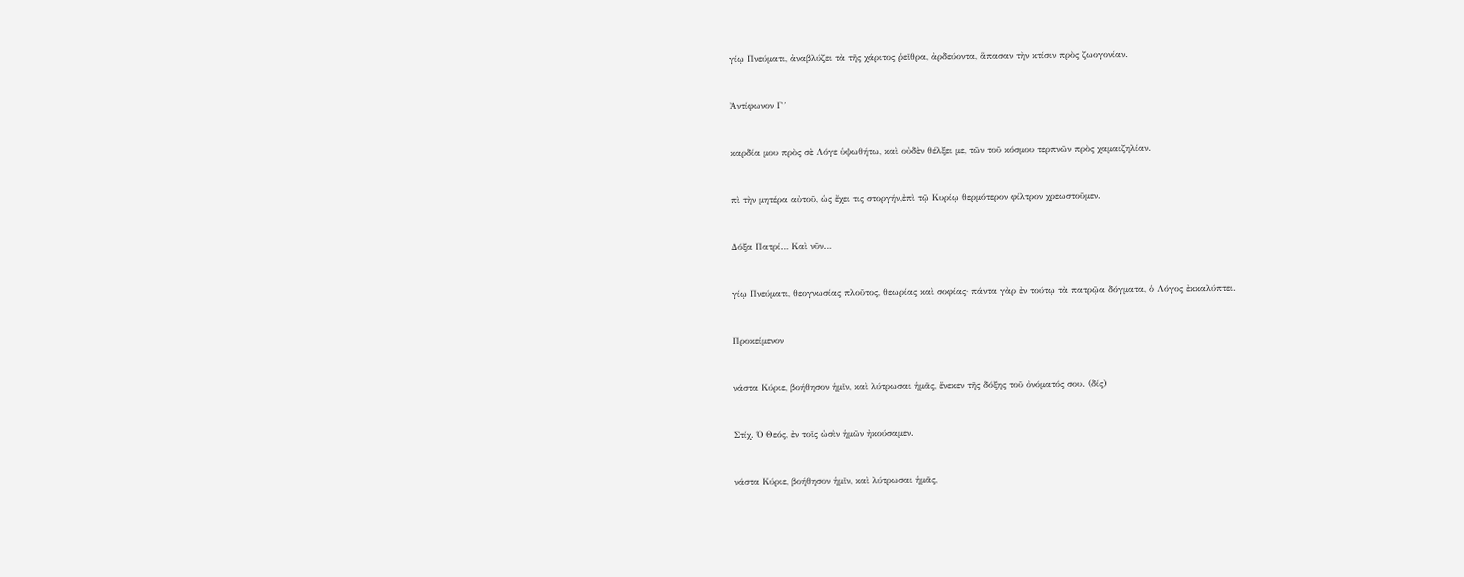γίῳ Πνεύματι, ἀναβλύζει τὰ τῆς χάριτος ῥεῖθρα, ἀρδεύοντα, ἅπασαν τὴν κτίσιν πρὸς ζωογονίαν.


Ἀντίφωνον Γ´


καρδία μου πρὸς σὲ Λόγε ὑψωθήτω, καὶ οὐδὲν θέλξει με, τῶν τοῦ κόσμου τερπνῶν πρὸς χαμαιζηλίαν.


πὶ τὴν μητέρα αὐτοῦ, ὡς ἔχει τις στοργήν,ἐπὶ τῷ Κυρίῳ θερμότερον φίλτρον χρεωστοῦμεν.


Δόξα Πατρί… Καὶ νῦν…


γίῳ Πνεύματι, θεογνωσίας πλοῦτος, θεωρίας καὶ σοφίας· πάντα γὰρ ἐν τούτῳ τὰ πατρῷα δόγματα, ὁ Λόγος ἐκκαλύπτει.


Προκείμενον


νάστα Κύριε, βοήθησον ἡμῖν, καὶ λύτρωσαι ἡμᾶς, ἕνεκεν τῆς δόξης τοῦ ὀνόματός σου. (δίς)


Στίχ. Ό Θεός, ἐν τοῖς ὠσὶν ἡμῶν ἠκούσαμεν.


νάστα Κύριε, βοήθησον ἡμῖν, καὶ λύτρωσαι ἡμᾶς,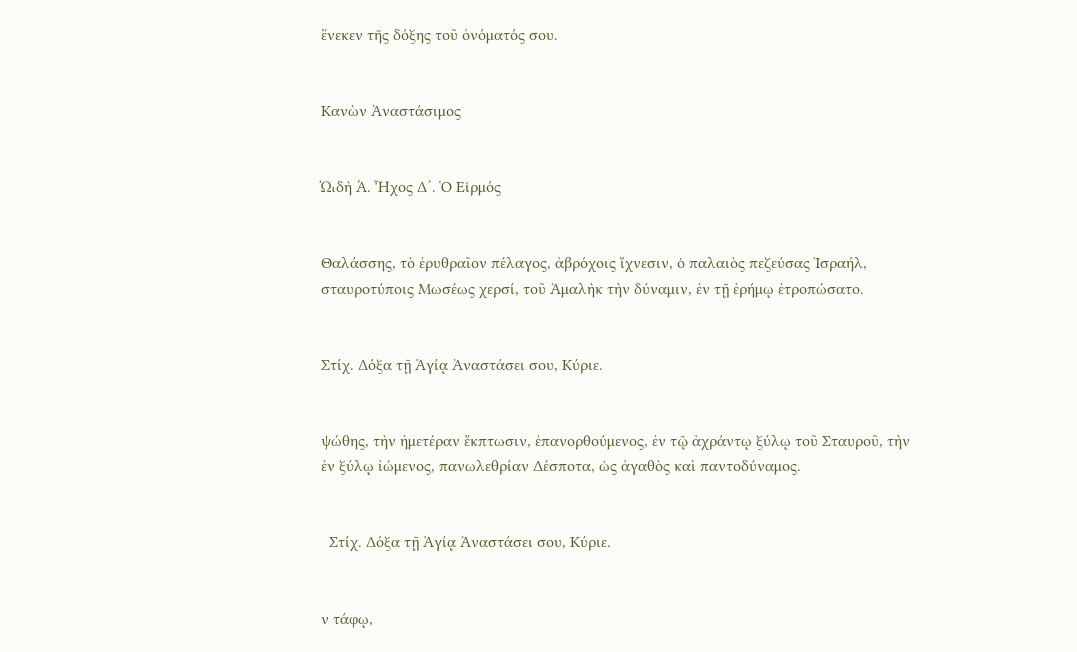ἕνεκεν τῆς δόξης τοῦ ὀνόματός σου.


Κανὼν Ἀναστάσιμος


ᾨδὴ Ά. Ἦχος Δ´. Ὁ Εἱρμός


Θαλάσσης, τὸ ἐρυθραῖον πέλαγος, ἀβρόχοις ἴχνεσιν, ὁ παλαιὸς πεζεύσας Ἰσραήλ, σταυροτύποις Μωσέως χερσί, τοῦ Ἀμαλὴκ τὴν δύναμιν, ἐν τῇ ἐρήμῳ ἐτροπώσατο.


Στίχ. Δόξα τῇ Ἁγίᾳ Ἀναστάσει σου, Κύριε.


ψώθης, τὴν ἡμετέραν ἔκπτωσιν, ἐπανορθούμενος, ἐν τῷ ἀχράντῳ ξύλῳ τοῦ Σταυροῦ, τὴν ἐν ξύλῳ ἰώμενος, πανωλεθρίαν Δέσποτα, ὡς ἀγαθὸς καὶ παντοδύναμος.


  Στίχ. Δόξα τῇ Ἁγίᾳ Ἀναστάσει σου, Κύριε.


ν τάφῳ,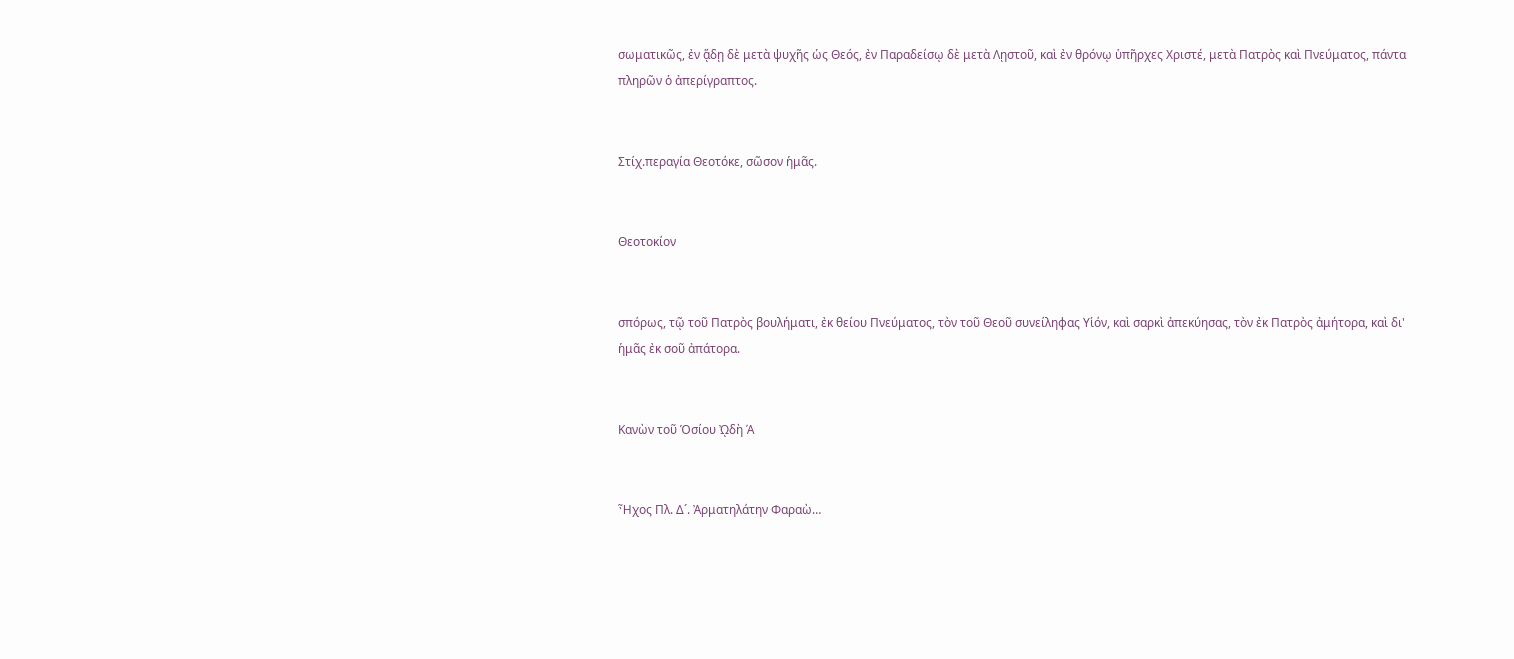σωματικῶς, ἐν ᾅδῃ δὲ μετὰ ψυχῆς ὡς Θεός, ἐν Παραδείσῳ δὲ μετὰ Λῃστοῦ, καὶ ἐν θρόνῳ ὑπῆρχες Χριστέ, μετὰ Πατρὸς καὶ Πνεύματος, πάντα πληρῶν ὁ ἀπερίγραπτος.


Στίχ.περαγία Θεοτόκε, σῶσον ἡμᾶς.


Θεοτοκίον


σπόρως, τῷ τοῦ Πατρὸς βουλήματι, ἐκ θείου Πνεύματος, τὸν τοῦ Θεοῦ συνείληφας Υἱόν, καὶ σαρκὶ ἀπεκύησας, τὸν ἐκ Πατρὸς ἀμήτορα, καὶ δι' ἡμᾶς ἐκ σοῦ ἀπάτορα.


Κανὼν τοῦ Ὁσίου ᾨδὴ Ά


Ἦχος Πλ. Δ´. Ἀρματηλάτην Φαραὼ…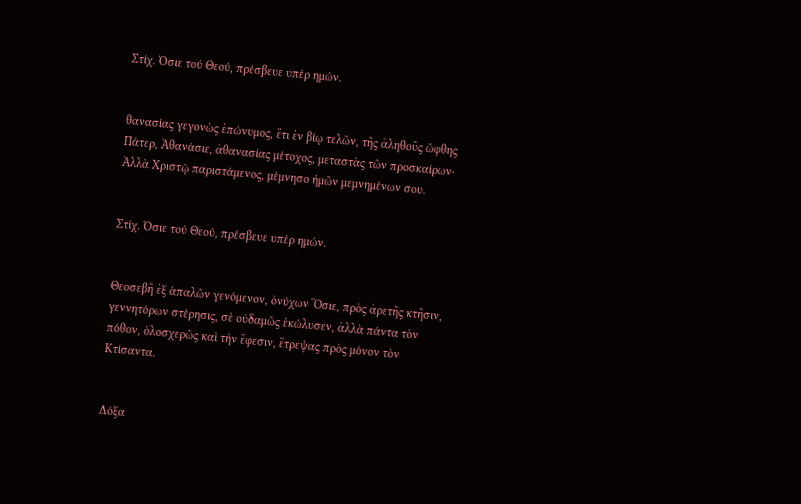Στίχ. Όσιε τού Θεού, πρέσβευε υπέρ ημών.


θανασίας γεγονὼς ἐπώνυμος, ἔτι ἐν βίῳ τελῶν, τῆς ἀληθοῦς ὤφθης Πάτερ, Ἀθανάσιε, ἀθανασίας μέτοχος, μεταστὰς τῶν προσκαίρων· Ἀλλὰ Χριστῷ παριστάμενος, μέμνησο ἡμῶν μεμνημένων σου.


Στίχ. Όσιε τού Θεού, πρέσβευε υπέρ ημών.


Θεοσεβῆ ἐξ ἁπαλῶν γενόμενον, ὀνύχων Ὅσιε, πρὸς ἀρετῆς κτῆσιν, γεννητόρων στέρησις, σὲ οὐδαμῶς ἑκώλυσεν, ἀλλὰ πάντα τὸν πόθον, ὁλοσχερῶς καὶ τὴν ἔφεσιν, ἔτρεψας πρὸς μόνον τὸν Κτίσαντα.


Δόξα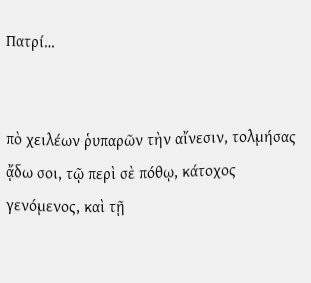Πατρί…


πὸ χειλέων ῥυπαρῶν τὴν αἴνεσιν, τολμήσας ᾄδω σοι, τῷ περὶ σὲ πόθῳ, κάτοχος γενόμενος, καὶ τῇ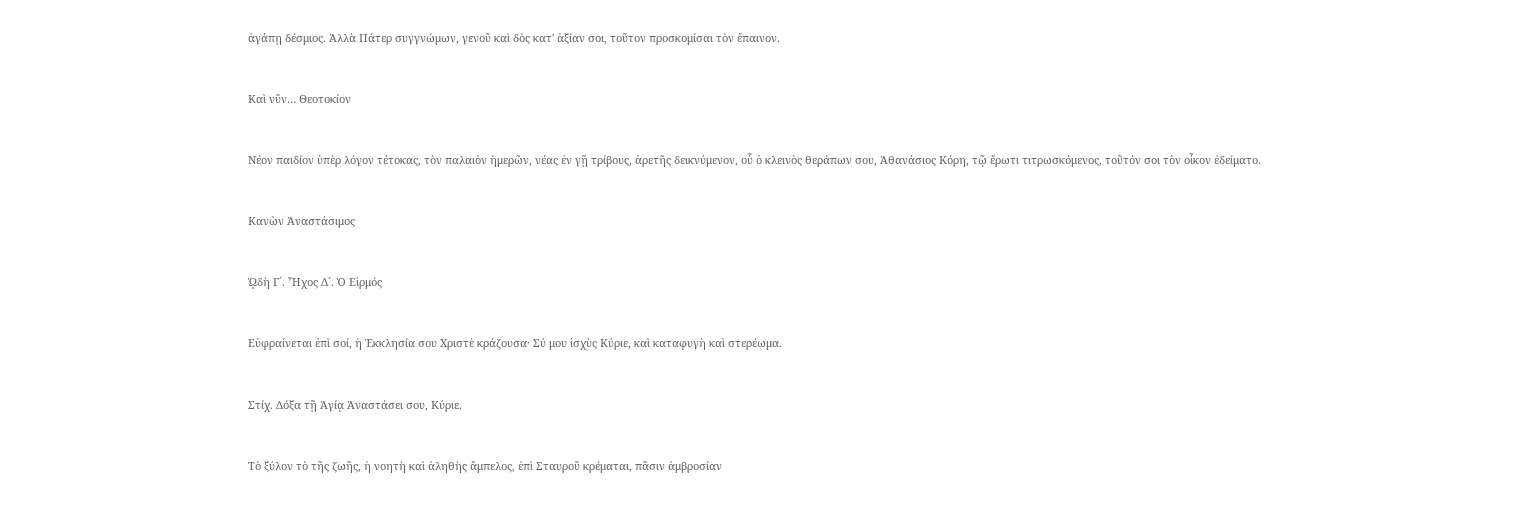ἀγάπῃ δέσμιος. Ἀλλὰ Πάτερ συγγνώμων, γενοῦ καὶ δὸς κατ' ἀξίαν σοι, τοῦτον προσκομίσαι τὸν ἔπαινον.


Καὶ νῦν… Θεοτοκίον


Νέον παιδίον ὑπὲρ λόγον τέτοκας, τὸν παλαιὸν ἡμερῶν, νέας ἐν γῇ τρίβους, ἀρετῆς δεικνύμενον, οὗ ὁ κλεινὸς θεράπων σου, Ἀθανάσιος Κόρη, τῷ ἔρωτι τιτρωσκόμενος, τοῦτόν σοι τὸν οἶκον ἐδείματο.


Κανὼν Ἀναστάσιμος


ᾨδὴ Γ´. Ἦχος Δ´. Ὁ Εἱρμός


Εὐφραίνεται ἐπὶ σοί, ἡ Ἐκκλησία σου Χριστὲ κράζουσα· Σύ μου ἰσχὺς Κύριε, καὶ καταφυγὴ καὶ στερέωμα.


Στίχ. Δόξα τῇ Ἁγίᾳ Ἀναστάσει σου, Κύριε.


Τὸ ξύλον τὸ τῆς ζωῆς, ἡ νοητὴ καὶ ἀληθὴς ἄμπελος, ἐπὶ Σταυροῦ κρέμαται, πᾶσιν ἀμβροσίαν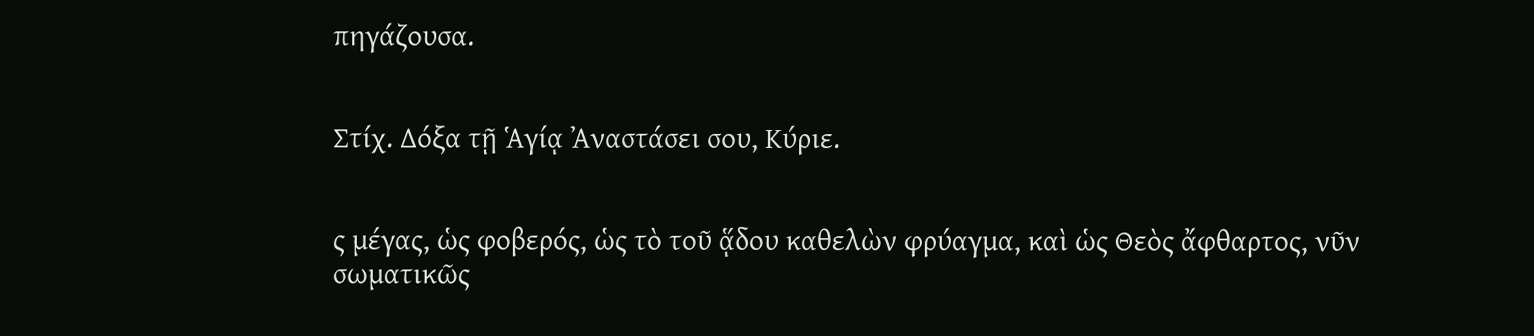πηγάζουσα.


Στίχ. Δόξα τῇ Ἁγίᾳ Ἀναστάσει σου, Κύριε.


ς μέγας, ὡς φοβερός, ὡς τὸ τοῦ ᾅδου καθελὼν φρύαγμα, καὶ ὡς Θεὸς ἄφθαρτος, νῦν σωματικῶς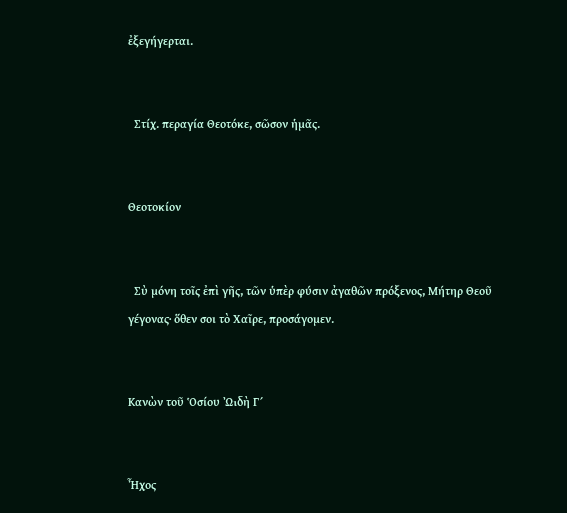ἐξεγήγερται.


  Στίχ. περαγία Θεοτόκε, σῶσον ἡμᾶς.


Θεοτοκίον


  Σὺ μόνη τοῖς ἐπὶ γῆς, τῶν ὑπὲρ φύσιν ἀγαθῶν πρόξενος, Μήτηρ Θεοῦ γέγονας· ὅθεν σοι τὸ Χαῖρε, προσάγομεν.


Κανὼν τοῦ Ὁσίου ᾨδὴ Γ´


Ἦχος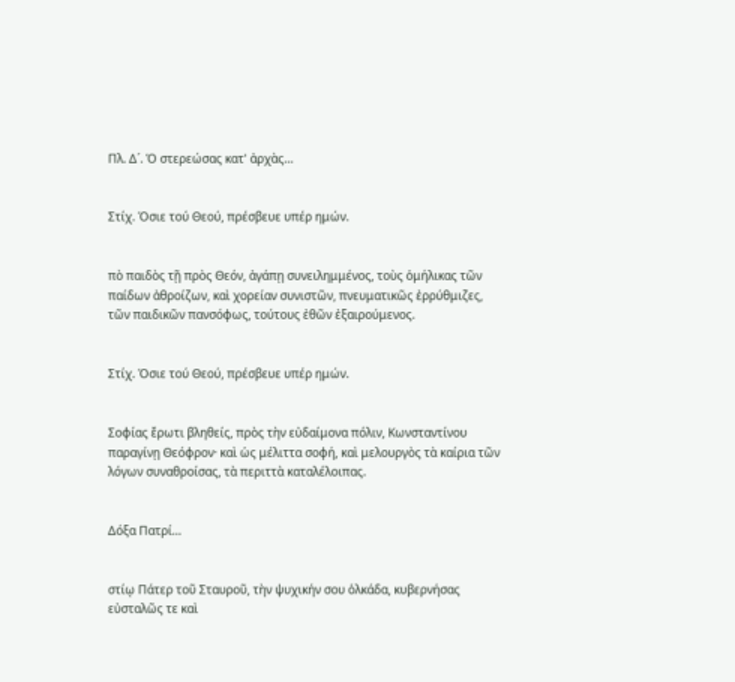Πλ. Δ´. Ὁ στερεώσας κατ' ἀρχὰς…


Στίχ. Όσιε τού Θεού, πρέσβευε υπέρ ημών.


πὸ παιδὸς τῇ πρὸς Θεόν, ἀγάπῃ συνειλημμένος, τοὺς ὁμήλικας τῶν παίδων ἀθροίζων, καὶ χορείαν συνιστῶν, πνευματικῶς ἐρρύθμιζες, τῶν παιδικῶν πανσόφως, τούτους ἐθῶν ἐξαιρούμενος.


Στίχ. Όσιε τού Θεού, πρέσβευε υπέρ ημών.


Σοφίας ἔρωτι βληθείς, πρὸς τὴν εὐδαίμονα πόλιν, Κωνσταντίνου παραγίνῃ Θεόφρον· καὶ ὡς μέλιττα σοφή, καὶ μελουργὸς τὰ καίρια τῶν λόγων συναθροίσας, τὰ περιττὰ καταλέλοιπας.


Δόξα Πατρί…


στίῳ Πάτερ τοῦ Σταυροῦ, τὴν ψυχικήν σου ὁλκάδα, κυβερνήσας εὐσταλῶς τε καὶ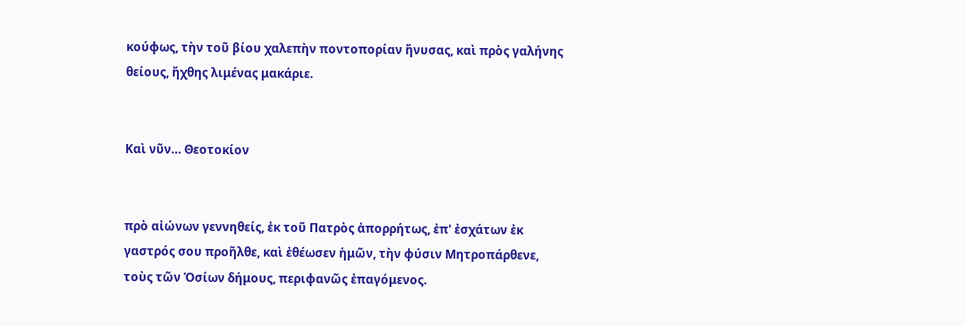κούφως, τὴν τοῦ βίου χαλεπὴν ποντοπορίαν ἤνυσας, καὶ πρὸς γαλήνης θείους, ἤχθης λιμένας μακάριε.


Καὶ νῦν… Θεοτοκίον


πρὸ αἰώνων γεννηθείς, ἐκ τοῦ Πατρὸς ἀπορρήτως, ἐπ' ἐσχάτων ἐκ γαστρός σου προῆλθε, καὶ ἐθέωσεν ἡμῶν, τὴν φύσιν Μητροπάρθενε, τοὺς τῶν Ὁσίων δήμους, περιφανῶς ἐπαγόμενος.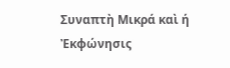Συναπτὴ Μικρά καὶ ή Ἐκφώνησις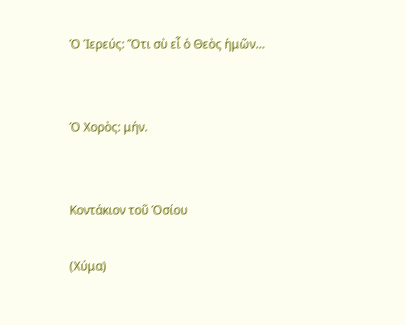Ὁ Ἱερεύς: Ὅτι σὺ εἶ ὁ Θεὸς ἡμῶν…


Ὁ Χορὸς: μήν.


Κοντάκιον τοῦ Ὁσίου

(Χύμα)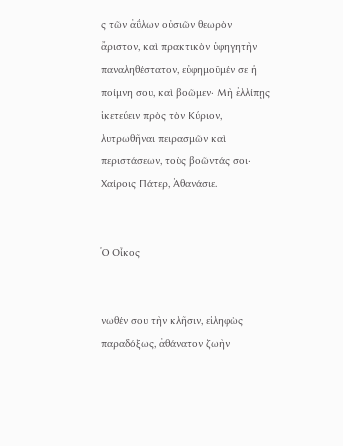ς τῶν ἀΰλων οὐσιῶν θεωρὸν ἄριστον, καὶ πρακτικὸν ὑφηγητὴν παναληθέστατον, εὐφημοῦμέν σε ἡ ποίμνη σου, καὶ βοῶμεν· Μὴ ἐλλίπῃς ἱκετεύειν πρὸς τὸν Κύριον, λυτρωθῆναι πειρασμῶν καὶ περιστάσεων, τοὺς βοῶντάς σοι· Χαίροις Πάτερ, Ἀθανάσιε.


Ὁ Οἶκος


νωθέν σου τὴν κλῆσιν, εἰληφὼς παραδόξως, ἀθάνατον ζωὴν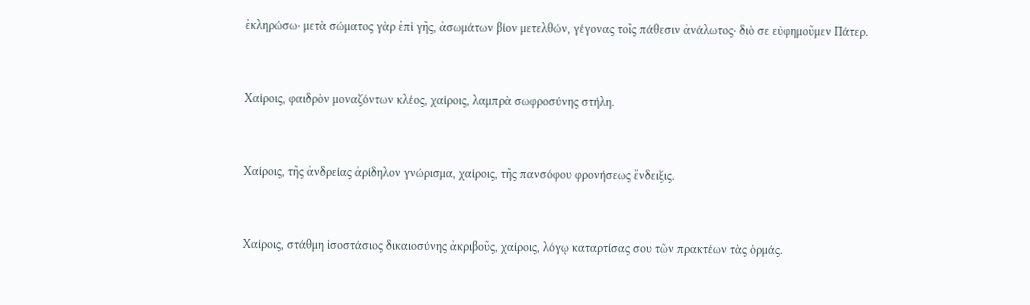ἐκληρώσω· μετὰ σώματος γὰρ ἐπὶ γῆς, ἀσωμάτων βίον μετελθών, γέγονας τοῖς πάθεσιν ἀνάλωτος· διὸ σε εὐφημοῦμεν Πάτερ.


Χαίροις, φαιδρὸν μοναζόντων κλέος, χαίροις, λαμπρὰ σωφροσύνης στήλη.


Χαίροις, τῆς ἀνδρείας ἀρίδηλον γνώρισμα, χαίροις, τῆς πανσόφου φρονήσεως ἔνδειξις.


Χαίροις, στάθμη ἰσοστάσιος δικαιοσύνης ἀκριβοῦς, χαίροις, λόγῳ καταρτίσας σου τῶν πρακτέων τὰς ὁρμάς.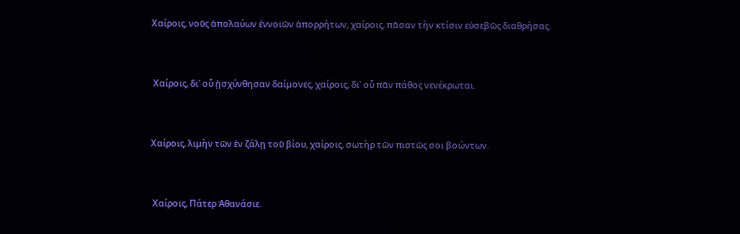Χαίροις, νοῦς ἀπολαύων ἐννοιῶν ἀπορρήτων, χαίροις, πᾶσαν τὴν κτίσιν εὐσεβῶς διαθρήσας.


 Χαίροις, δι' οὗ ᾐσχύνθησαν δαίμονες, χαίροις, δι' οὗ πᾶν πάθος νενέκρωται.


Χαίροις, λιμὴν τῶν ἐν ζάλῃ τοῦ βίου, χαίροις, σωτὴρ τῶν πιστῶς σοι βοώντων.


 Χαίροις, Πάτερ Ἀθανάσιε.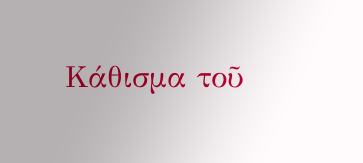Κάθισμα τοῦ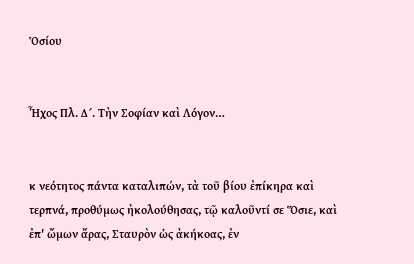Ὁσίου


Ἦχος Πλ. Δ´. Τὴν Σοφίαν καὶ Λόγον…


κ νεότητος πάντα καταλιπών, τὰ τοῦ βίου ἐπίκηρα καὶ τερπνά, προθύμως ἠκολούθησας, τῷ καλοῦντί σε Ὅσιε, καὶ ἐπ' ὤμων ἄρας, Σταυρὸν ὡς ἀκήκοας, ἐν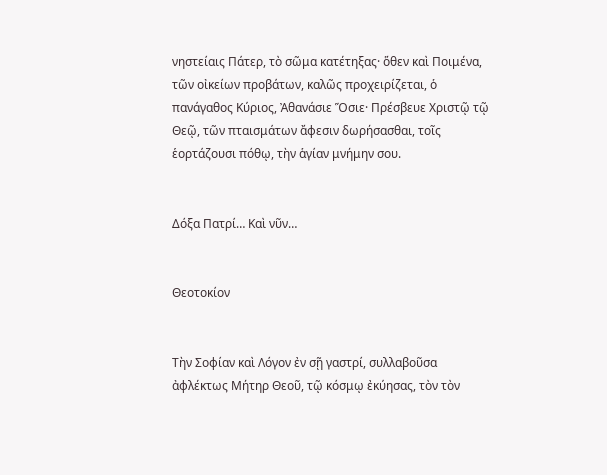νηστείαις Πάτερ, τὸ σῶμα κατέτηξας· ὅθεν καὶ Ποιμένα, τῶν οἰκείων προβάτων, καλῶς προχειρίζεται, ὁ πανάγαθος Κύριος, Ἀθανάσιε Ὅσιε· Πρέσβευε Χριστῷ τῷ Θεῷ, τῶν πταισμάτων ἄφεσιν δωρήσασθαι, τοῖς ἑορτάζουσι πόθῳ, τὴν ἁγίαν μνήμην σου.


Δόξα Πατρί… Καὶ νῦν…


Θεοτοκίον


Τὴν Σοφίαν καὶ Λόγον ἐν σῇ γαστρί, συλλαβοῦσα ἀφλέκτως Μήτηρ Θεοῦ, τῷ κόσμῳ ἐκύησας, τὸν τὸν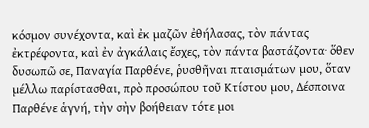κόσμον συνέχοντα, καὶ ἐκ μαζῶν ἐθήλασας, τὸν πάντας ἐκτρέφοντα, καὶ ἐν ἀγκάλαις ἔσχες, τὸν πάντα βαστάζοντα· ὅθεν δυσωπῶ σε, Παναγία Παρθένε, ῥυσθῆναι πταισμάτων μου, ὅταν μέλλω παρίστασθαι, πρὸ προσώπου τοῦ Κτίστου μου, Δέσποινα Παρθένε ἁγνή, τὴν σὴν βοήθειαν τότε μοι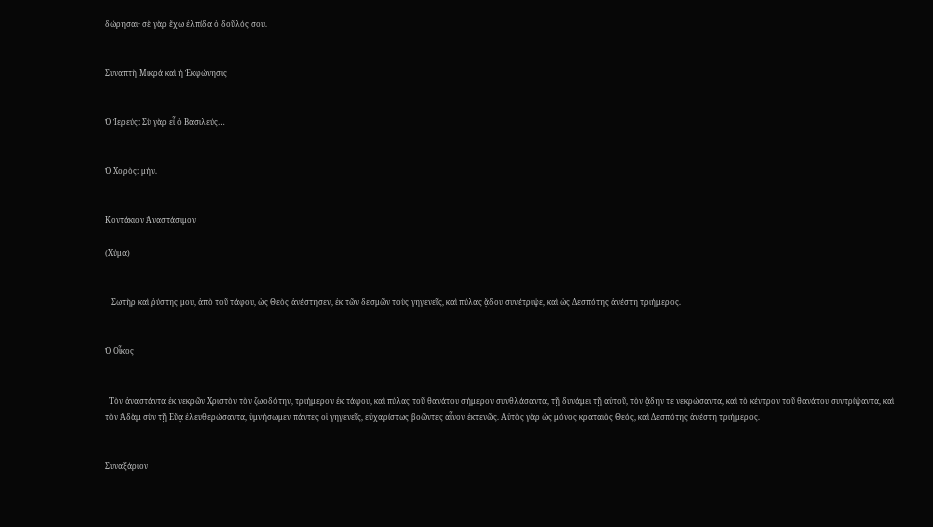δώρησαι· σὲ γὰρ ἔχω ἐλπίδα ὁ δοῦλός σου.


Συναπτὴ Μικρά καὶ ή Ἐκφώνησις


Ὁ Ἱερεύς: Σὺ γὰρ εἶ ὁ Βασιλεύς…


Ὁ Χορὸς: μήν.


Κοντάκιον Ἀναστάσιμον

(Χύμα)


   Σωτὴρ καὶ ῥύστης μου, ἀπὸ τοῦ τάφου, ὡς Θεὸς ἀνέστησεν, ἐκ τῶν δεσμῶν τοὺς γηγενεῖς, καὶ πύλας ᾅδου συνέτριψε, καὶ ὡς Δεσπότης ἀνέστη τριήμερος.


Ὁ Οἶκος


  Τὸν ἀναστάντα ἐκ νεκρῶν Χριστὸν τὸν ζωοδότην, τριήμερον ἐκ τάφου, καὶ πύλας τοῦ θανάτου σήμερον συνθλάσαντα, τῇ δυνάμει τῇ αὐτοῦ, τὸν ᾅδην τε νεκρώσαντα, καὶ τὸ κέντρον τοῦ θανάτου συντρίψαντα, καὶ τὸν Ἀδὰμ σὺν τῇ Εὔᾳ ἐλευθερώσαντα, ὑμνήσωμεν πάντες οἱ γηγενεῖς, εὐχαρίστως βοῶντες αἶνον ἐκτενῶς. Αὐτὸς γὰρ ὡς μόνος κραταιὸς Θεός, καὶ Δεσπότης ἀνέστη τριήμερος.


Συναξάριον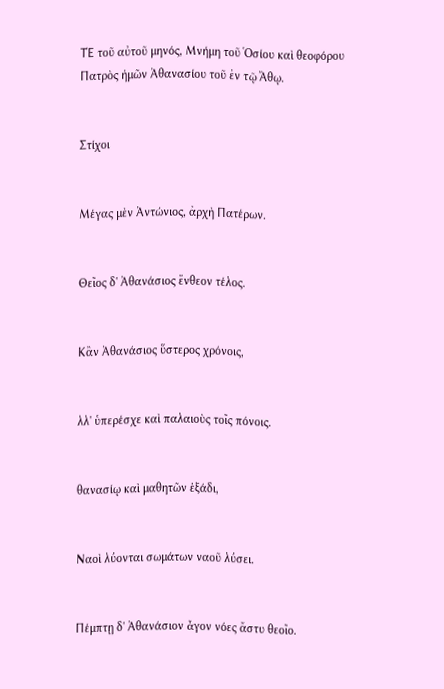ΤΈ τοῦ αὐτοῦ μηνός, Μνήμη τοῦ Ὁσίου καὶ θεοφόρου Πατρὸς ἡμῶν Ἀθανασίου τοῦ ἐν τῷ Ἄθῳ.


Στίχοι


Μέγας μὲν Ἀντώνιος, ἀρχὴ Πατέρων.


Θεῖος δ' Ἀθανάσιος ἔνθεον τέλος.


Κἂν Ἀθανάσιος ὕστερος χρόνοις,


λλ' ὑπερέσχε καὶ παλαιοὺς τοῖς πόνοις.


θανασίῳ καὶ μαθητῶν ἑξάδι,


Ναοὶ λύονται σωμάτων ναοῦ λύσει.


Πέμπτῃ δ' Ἀθανάσιον ἆγον νόες ἄστυ θεοῖο.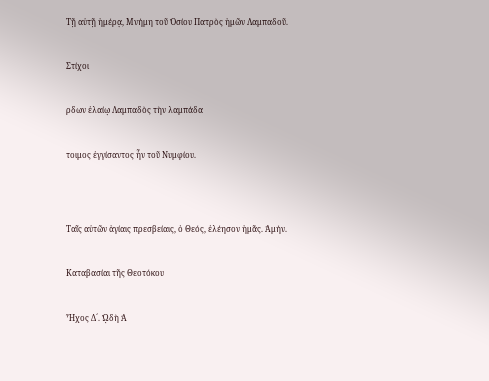Τῇ αὐτῇ ἡμέρᾳ, Μνήμη τοῦ Ὁσίου Πατρὸς ἡμῶν Λαμπαδοῦ.


Στίχοι


ρδων ἐλαίῳ Λαμπαδὸς τὴν λαμπάδα


τοιμος ἐγγίσαντος ἦν τοῦ Νυμφίου.




Ταῖς αὐτῶν ἁγίαις πρεσβείαις, ὁ Θεός, ἐλέησον ἡμᾶς. Ἀμήν.


Καταβασίαι τῆς Θεοτόκου


Ἦχος Δ´. ᾨδὴ Ά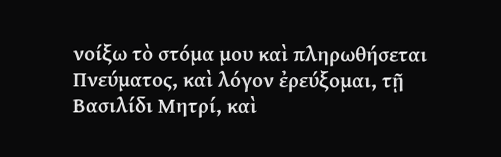νοίξω τὸ στόμα μου καὶ πληρωθήσεται Πνεύματος, καὶ λόγον ἐρεύξομαι, τῇ Βασιλίδι Μητρί, καὶ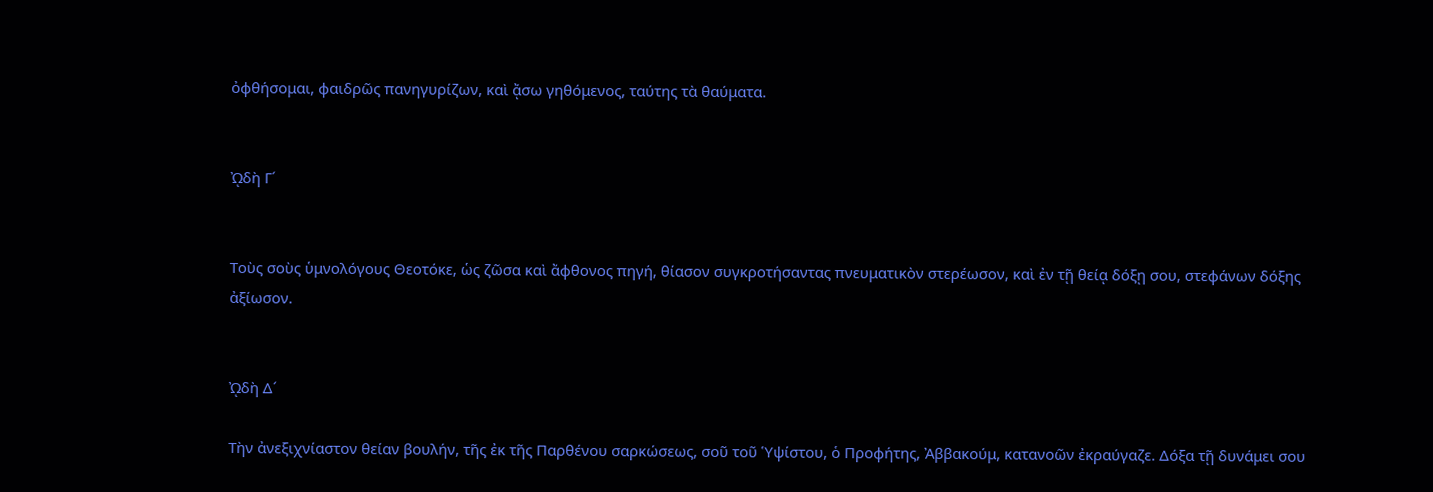ὀφθήσομαι, φαιδρῶς πανηγυρίζων, καὶ ᾄσω γηθόμενος, ταύτης τὰ θαύματα.


ᾨδὴ Γ´


Τοὺς σοὺς ὑμνολόγους Θεοτόκε, ὡς ζῶσα καὶ ἄφθονος πηγή, θίασον συγκροτήσαντας πνευματικὸν στερέωσον, καὶ ἐν τῇ θείᾳ δόξῃ σου, στεφάνων δόξης ἀξίωσον.


ᾨδὴ Δ´

Τὴν ἀνεξιχνίαστον θείαν βουλήν, τῆς ἐκ τῆς Παρθένου σαρκώσεως, σοῦ τοῦ Ὑψίστου, ὁ Προφήτης, Ἀββακούμ, κατανοῶν ἐκραύγαζε. Δόξα τῇ δυνάμει σου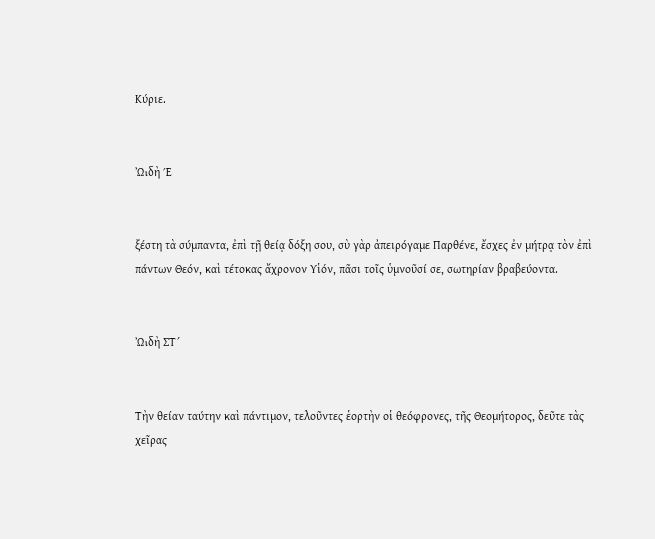Κύριε.


ᾨδὴ Έ


ξέστη τὰ σύμπαντα, ἐπὶ τῇ θείᾳ δόξη σου, σὺ γὰρ ἀπειρόγαμε Παρθένε, ἔσχες ἐν μήτρᾳ τὸν ἐπὶ πάντων Θεόν, καὶ τέτοκας ἄχρονον Υἱόν, πᾶσι τοῖς ὑμνοῦσί σε, σωτηρίαν βραβεύοντα.


ᾨδὴ ΣΤ´


Τὴν θείαν ταύτην καὶ πάντιμον, τελοῦντες ἑορτὴν οἱ θεόφρονες, τῆς Θεομήτορος, δεῦτε τὰς χεῖρας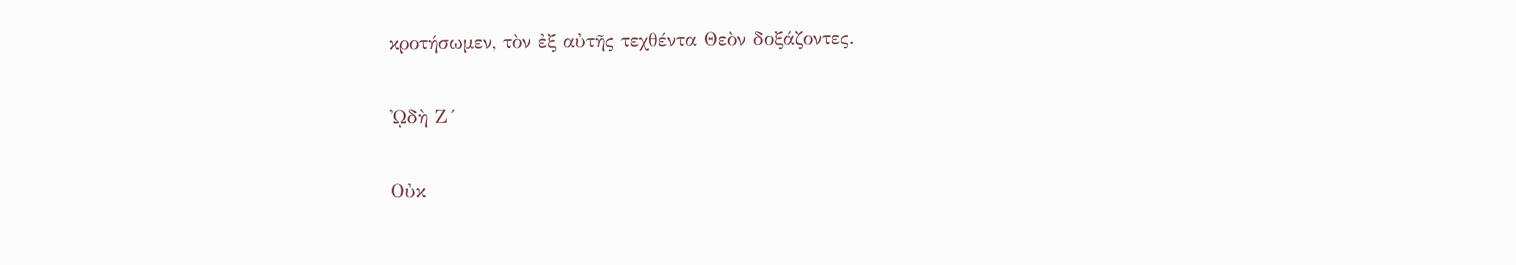κροτήσωμεν, τὸν ἐξ αὐτῆς τεχθέντα Θεὸν δοξάζοντες.


ᾨδὴ Ζ´


Οὐκ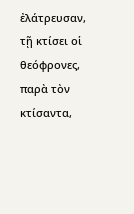ἐλάτρευσαν, τῇ κτίσει οἱ θεόφρονες, παρὰ τὸν κτίσαντα,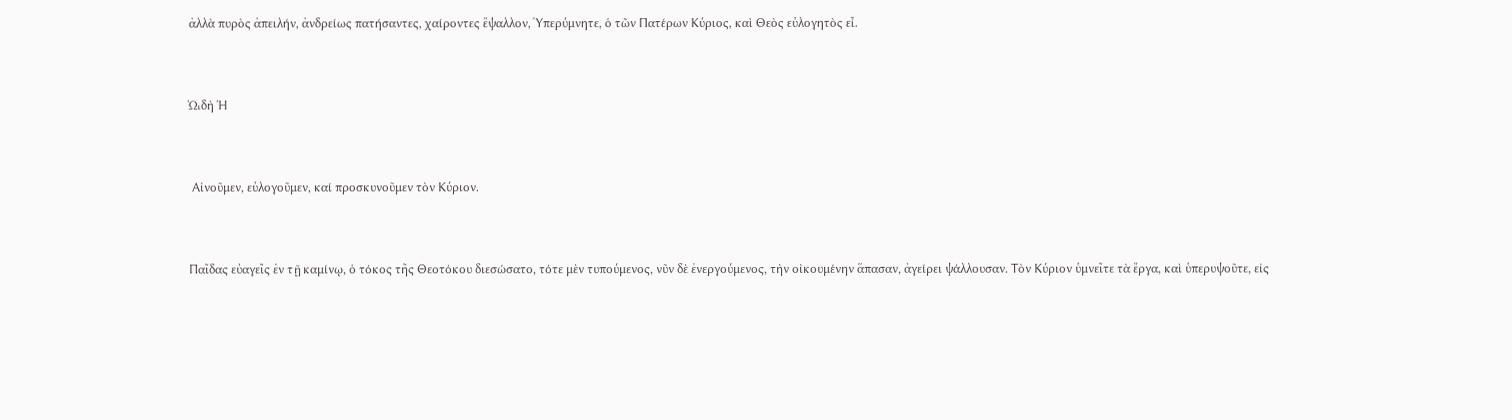ἀλλὰ πυρὸς ἀπειλήν, ἀνδρείως πατήσαντες, χαίροντες ἔψαλλον, Ὑπερύμνητε, ὁ τῶν Πατέρων Κύριος, καὶ Θεὸς εὐλογητὸς εἶ.


ᾨδὴ Ή


 Αἰνοῦμεν, εὐλογοῦμεν, καί προσκυνοῦμεν τὸν Κύριον.


Παῖδας εὐαγεῖς ἐν τῇ καμίνῳ, ὁ τόκος τῆς Θεοτόκου διεσώσατο, τότε μὲν τυπούμενος, νῦν δὲ ἐνεργούμενος, τὴν οἰκουμένην ἅπασαν, ἀγείρει ψάλλουσαν. Τὸν Κύριον ὑμνεῖτε τὰ ἔργα, καὶ ὑπερυψοῦτε, εἰς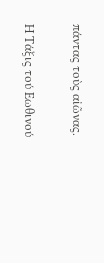πάντας τοὺς αἰῶνας.


Η Τάξις τού Εωθινού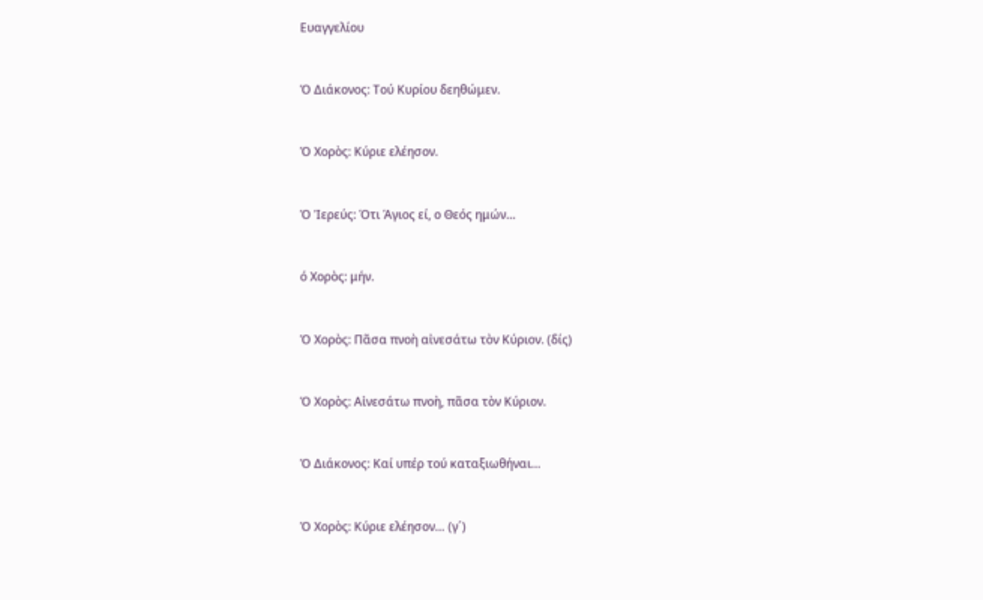Ευαγγελίου


Ὁ Διάκονος: Τού Κυρίου δεηθώμεν.


Ὁ Χορὸς: Κύριε ελέησον.


Ὁ Ἱερεύς: Ότι Άγιος εί, ο Θεός ημών…


ό Χορὸς: μήν.


Ὁ Χορὸς: Πᾶσα πνοὴ αἰνεσάτω τὸν Κύριον. (δίς)


Ὁ Χορὸς: Αἰνεσάτω πνοὴ, πᾶσα τὸν Κύριον.


Ὁ Διάκονος: Καί υπέρ τού καταξιωθήναι…


Ὁ Χορὸς: Κύριε ελέησον… (γ´)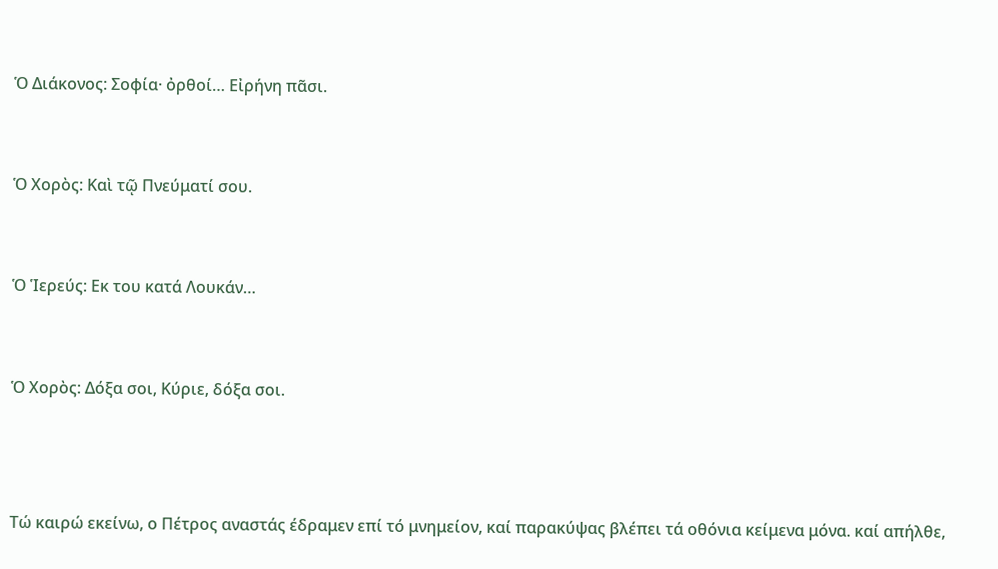Ὁ Διάκονος: Σοφία· ὀρθοί… Εἰρήνη πᾶσι.


Ὁ Χορὸς: Καὶ τῷ Πνεύματί σου.


Ὁ Ἱερεύς: Εκ του κατά Λουκάν…


Ὁ Χορὸς: Δόξα σοι, Κύριε, δόξα σοι.



Τώ καιρώ εκείνω, ο Πέτρος αναστάς έδραμεν επί τό μνημείον, καί παρακύψας βλέπει τά οθόνια κείμενα μόνα. καί απήλθε,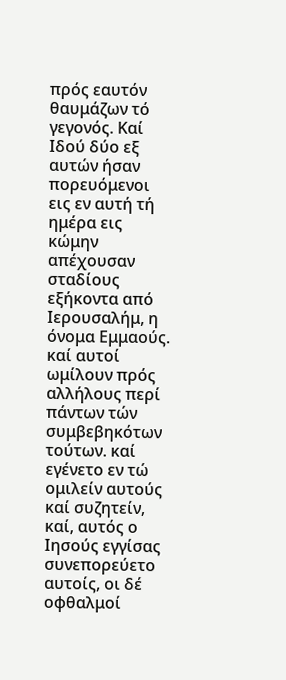πρός εαυτόν θαυμάζων τό γεγονός. Καί Ιδού δύο εξ αυτών ήσαν πορευόμενοι εις εν αυτή τή ημέρα εις κώμην απέχουσαν σταδίους εξήκοντα από Ιερουσαλήμ, η όνομα Εμμαούς. καί αυτοί ωμίλουν πρός αλλήλους περί πάντων τών συμβεβηκότων τούτων. καί εγένετο εν τώ ομιλείν αυτούς καί συζητείν, καί, αυτός ο Ιησούς εγγίσας συνεπορεύετο αυτοίς, οι δέ οφθαλμοί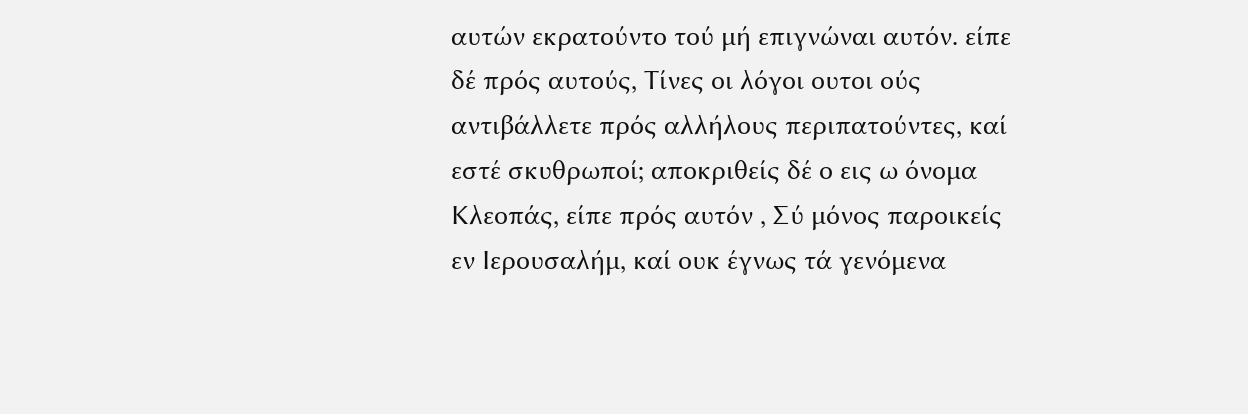αυτών εκρατούντο τού μή επιγνώναι αυτόν. είπε δέ πρός αυτούς, Τίνες οι λόγοι ουτοι ούς αντιβάλλετε πρός αλλήλους περιπατούντες, καί εστέ σκυθρωποί; αποκριθείς δέ ο εις ω όνομα Κλεοπάς, είπε πρός αυτόν , Σύ μόνος παροικείς εν Ιερουσαλήμ, καί ουκ έγνως τά γενόμενα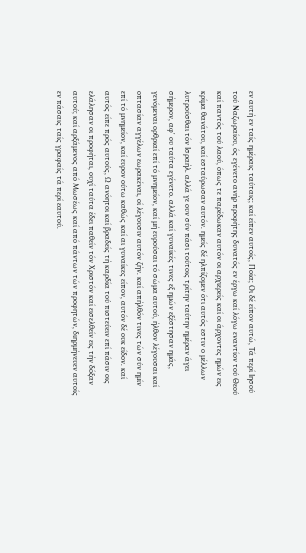εν αυτή εν ταίς ημέραις ταύταις; καί είπεν αυτοίς, Ποία; Οι δέ είπον αυτώ, Τά περί Ιησού τού Ναζωραίου, ός εγένετο ανήρ προφήτης δυνατός εν έργω καί λόγω εναντίον τού Θεού καί παντός τού λαού, όπως τε παρέδωκαν αυτόν οι αρχιερείς καί οι άρχοντες ημών εις κρίμα θανάτου, καί εσταύρωσαν αυτόν. ημείς δέ ηλπίζομεν ότι αυτός εστιν ο μέλλων λυτρούσθαι τόν Ισραήλ. αλλά γε ουν σύν πάσι τούτοις τρίτην ταύτην ημέραν άγει σήμερον, αφ' ου ταύτα εγένετο. αλλά καί γυναίκές τινες εξ ημών εξέστησαν ημάς, γενόμεναι ορθριαί επί τό μνημείον, καί μή ευρούσαι τό σώμα αυτού, ήλθον λέγουσαι καί οπτασίαν αγγέλων εωρακέναι, οί λέγουσιν αυτόν ζήν. καί απήλθόν τινες τών σύν ημίν επί τό μνημείον, καί ευρον ούτω καθώς καί αι γυναίκες είπον, αυτόν δέ ουκ είδον. καί αυτός είπε πρός αυτούς, Ω ανόητοι καί βραδείς τή καρδία τού πιστεύειν επί πάσιν οις ελάλησαν οι προφήται, ουχί ταύτα έδει παθείν τόν Χριστόν καί εισελθείν εις τήν δόξαν αυτού; καί αρξάμενος από Μωσέως καί από πάντων τών προφητών, διηρμήνευεν αυτοίς εν πάσαις ταίς γραφαίς τά περί εαυτού.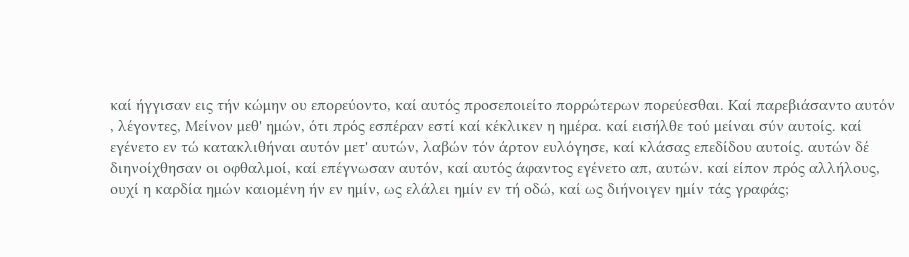καί ήγγισαν εις τήν κώμην ου επορεύοντο, καί αυτός προσεποιείτο πορρώτερων πορεύεσθαι. Καί παρεβιάσαντο αυτόν , λέγοντες, Μείνον μεθ' ημών, ότι πρός εσπέραν εστί καί κέκλικεν η ημέρα. καί εισήλθε τού μείναι σύν αυτοίς. καί εγένετο εν τώ κατακλιθήναι αυτόν μετ' αυτών, λαβών τόν άρτον ευλόγησε, καί κλάσας επεδίδου αυτοίς. αυτών δέ διηνοίχθησαν οι οφθαλμοί, καί επέγνωσαν αυτόν, καί αυτός άφαντος εγένετο απ, αυτών. καί είπον πρός αλλήλους, ουχί η καρδία ημών καιομένη ήν εν ημίν, ως ελάλει ημίν εν τή οδώ, καί ως διήνοιγεν ημίν τάς γραφάς;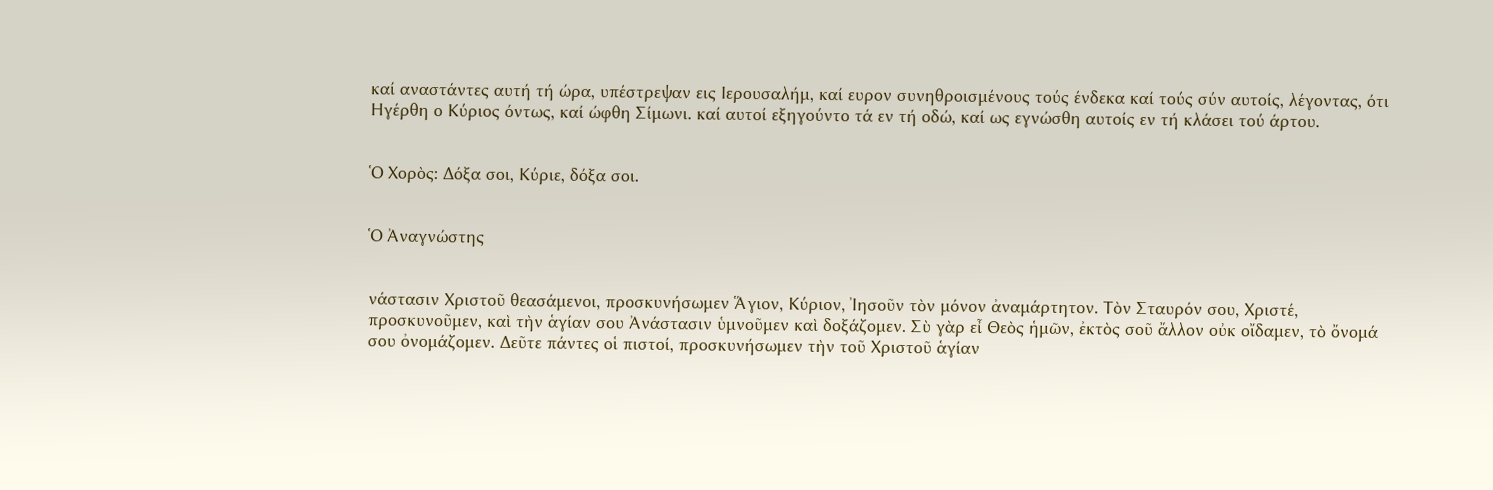καί αναστάντες αυτή τή ώρα, υπέστρεψαν εις Ιερουσαλήμ, καί ευρον συνηθροισμένους τούς ένδεκα καί τούς σύν αυτοίς, λέγοντας, ότι Ηγέρθη ο Κύριος όντως, καί ώφθη Σίμωνι. καί αυτοί εξηγούντο τά εν τή οδώ, καί ως εγνώσθη αυτοίς εν τή κλάσει τού άρτου.


Ὁ Χορὸς: Δόξα σοι, Κύριε, δόξα σοι.


Ὁ Ἀναγνώστης


νάστασιν Χριστοῦ θεασάμενοι, προσκυνήσωμεν Ἅγιον, Κύριον, Ἰησοῦν τὸν μόνον ἀναμάρτητον. Τὸν Σταυρόν σου, Χριστέ, προσκυνοῦμεν, καὶ τὴν ἁγίαν σου Ἀνάστασιν ὑμνοῦμεν καὶ δοξάζομεν. Σὺ γὰρ εἶ Θεὸς ἡμῶν, ἐκτὸς σοῦ ἄλλον οὐκ οἴδαμεν, τὸ ὄνομά σου ὀνομάζομεν. Δεῦτε πάντες οἱ πιστοί, προσκυνήσωμεν τὴν τοῦ Χριστοῦ ἁγίαν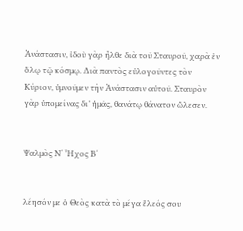Ἀνάστασιν, ἰδοὺ γὰρ ἦλθε διὰ τοῦ Σταυροῦ, χαρὰ ἐν ὅλῳ τῷ κόσμῳ. Διὰ παντὸς εὐλογοῦντες τὸν Κύριον, ὑμνοῦμεν τὴν Ἀνάστασιν αὐτοῦ. Σταυρὸν γὰρ ὑπομείνας δι’ ἡμᾶς, θανάτῳ θάνατον ὤλεσεν.


Ψαλμὸς Ν´ Ἦχος Β´


λέησόν με ὁ Θεὸς κατὰ τὸ μέγα ἔλεός σου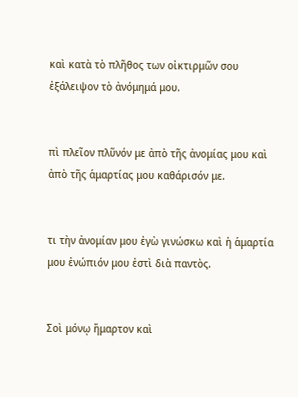καὶ κατὰ τὸ πλῆθος των οἰκτιρμῶν σου ἐξάλειψον τὸ ἀνόμημά μου.


πὶ πλεῖον πλῦνόν με ἀπὸ τῆς ἀνομίας μου καὶ ἀπὸ τῆς ἁμαρτίας μου καθάρισόν με.


τι τὴν ἀνομίαν μου ἐγὼ γινώσκω καὶ ἡ ἁμαρτία μου ἐνώπιόν μου ἐστὶ διὰ παντὸς.


Σοὶ μόνῳ ἥμαρτον καὶ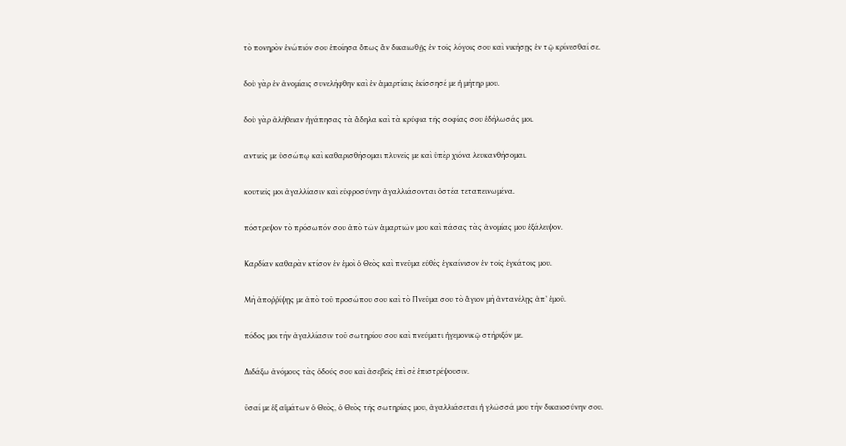τὸ πονηρὸν ἐνώπιόν σου ἐποίησα ὅπως ἂν δικαιωθῇς ἐν τοῖς λόγοις σου καὶ νικήσῃς ἐν τῷ κρίνεσθαί σε.


δοὺ γὰρ ἐν ἀνομίαις συνελήφθην καὶ ἐν ἁμαρτίαις ἐκίσσησέ με ἡ μήτηρ μου.


δοὺ γὰρ ἀλήθειαν ἠγάπησας τὰ ἄδηλα καὶ τὰ κρύφια τῆς σοφίας σου ἐδήλωσάς μοι.


αντιεῖς με ὑσσώπῳ καὶ καθαρισθήσομαι πλυνεῖς με καὶ ὑπὲρ χιόνα λευκανθήσομαι.


κουτιεῖς μοι ἀγαλλίασιν καὶ εὐφροσύνην ἀγαλλιάσονται ὀστέα τεταπεινωμένα.


πόστρεψον τὸ πρόσωπόν σου ἀπὸ τῶν ἁμαρτιῶν μου καὶ πάσας τὰς ἀνομίας μου ἐξάλειψον.


Καρδίαν καθαρὰν κτίσον ἐν ἐμοὶ ὁ Θεὸς καὶ πνεῦμα εὐθὲς ἐγκαίνισον ἐν τοῖς ἐγκάτοις μου.


Μὴ ἀποῤῥίψῃς με ἀπὸ τοῦ προσώπου σου καὶ τὸ Πνεῦμα σου τὸ ἅγιον μὴ ἀντανέλῃς ἀπ’ ἐμοῦ.


πόδος μοι τὴν ἀγαλλίασιν τοῦ σωτηρίου σου καὶ πνεύματι ἡγεμονικῷ στήριξόν με.


Διδάξω ἀνόμους τὰς ὁδούς σου καὶ ἀσεβεῖς ἐπὶ σὲ ἐπιστρέψουσιν.


ῦσαί με ἐξ αἱμάτων ὁ Θεὸς, ὁ Θεὸς τῆς σωτηρίας μου, ἀγαλλιάσεται ἡ γλῶσσά μου τὴν δικαιοσύνην σου.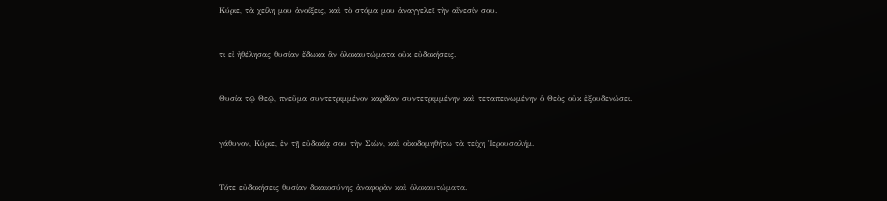Κύριε, τὰ χείλη μου ἀνοίξεις, καὶ τὸ στόμα μου ἀναγγελεῖ τὴν αἴνεσίν σου.


τι εἰ ἠθέλησας θυσίαν ἔδωκα ἂν ὁλοκαυτώματα οὐκ εὐδοκήσεις.


Θυσία τῷ Θεῷ, πνεῦμα συντετριμμένον καρδίαν συντετριμμένην καὶ τεταπεινωμένην ὁ Θεὸς οὐκ ἐξουδενώσει.


γάθυνον, Κύριε, ἐν τῇ εὐδοκίᾳ σου τὴν Σιὼν, καὶ οἰκοδομηθήτω τὰ τείχη Ἱερουσαλήμ.


Τότε εὐδοκήσεις θυσίαν δικαιοσύνης ἀναφορὰν καὶ ὁλοκαυτώματα.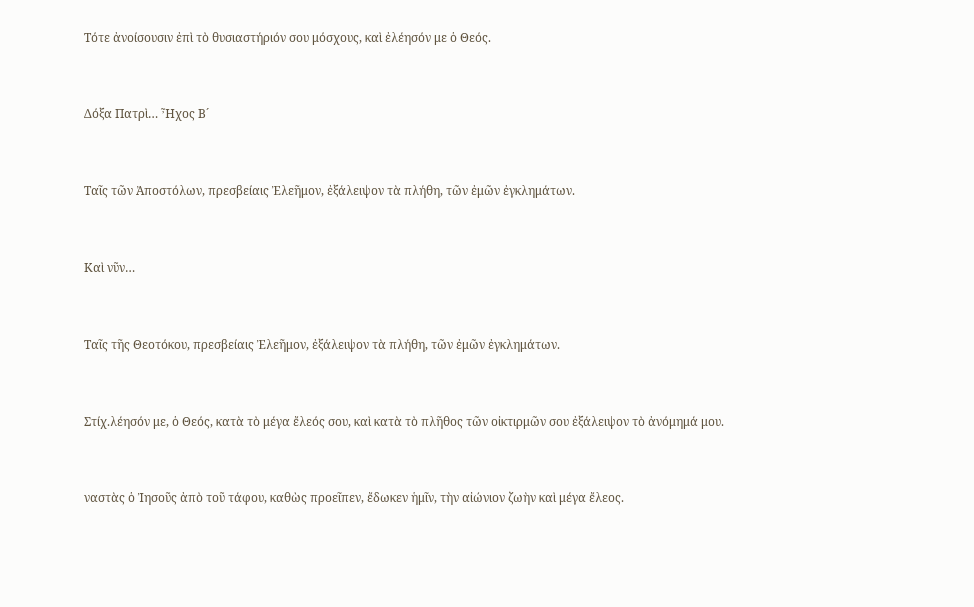Τότε ἀνοίσουσιν ἐπὶ τὸ θυσιαστήριόν σου μόσχους, καὶ ἐλέησόν με ὁ Θεός.


Δόξα Πατρὶ… Ἦχος Β´


Ταῖς τῶν Ἀποστόλων, πρεσβείαις Ἐλεῆμον, ἐξάλειψον τὰ πλήθη, τῶν ἐμῶν ἐγκλημάτων.


Καὶ νῦν…


Ταῖς τῆς Θεοτόκου, πρεσβείαις Ἐλεῆμον, ἐξάλειψον τὰ πλήθη, τῶν ἐμῶν ἐγκλημάτων.


Στίχ.λέησόν με, ὁ Θεός, κατὰ τὸ μέγα ἔλεός σου, καὶ κατὰ τὸ πλῆθος τῶν οἰκτιρμῶν σου ἐξάλειψον τὸ ἀνόμημά μου.


ναστὰς ὁ Ἰησοῦς ἀπὸ τοῦ τάφου, καθὼς προεῖπεν, ἔδωκεν ἡμῖν, τὴν αἰώνιον ζωὴν καὶ μέγα ἔλεος.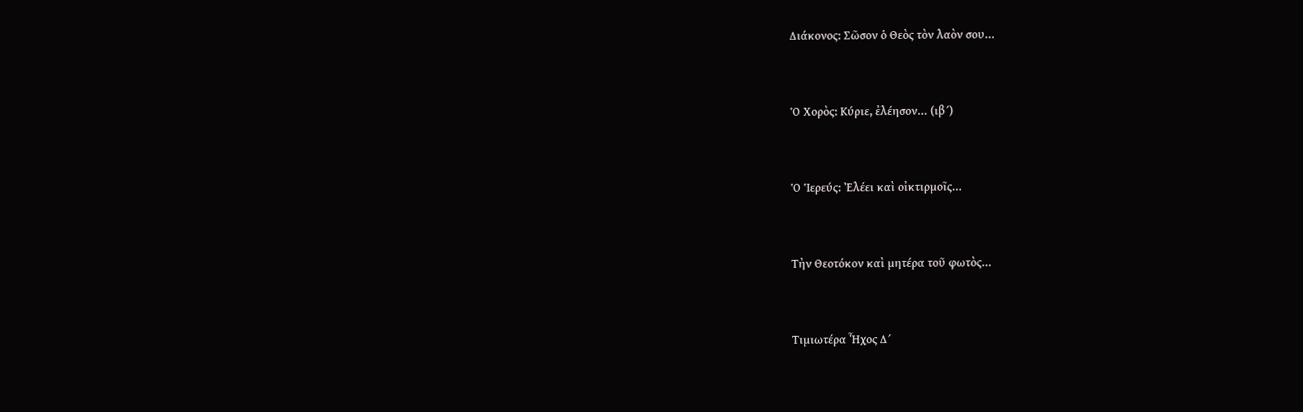Διάκονος: Σῶσον ὁ Θεὸς τὸν λαὸν σου…


Ὁ Χορὸς: Κύριε, ἐλέησον… (ιβ´)


Ὁ Ἱερεύς: Ἐλέει καὶ οἰκτιρμοῖς…


Τὴν Θεοτόκον καὶ μητέρα τοῦ φωτὸς…


Τιμιωτέρα Ἦχος Δ´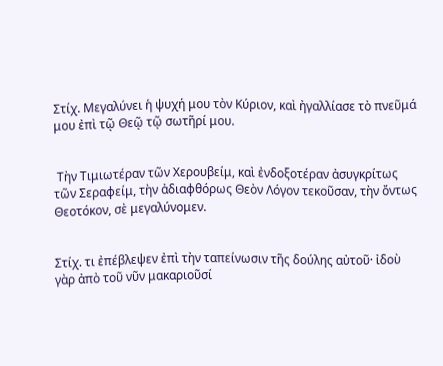Στίχ. Μεγαλύνει ἡ ψυχή μου τὸν Κύριον, καὶ ἠγαλλίασε τὸ πνεῦμά μου ἐπὶ τῷ Θεῷ τῷ σωτῆρί μου.


 Τὴν Τιμιωτέραν τῶν Χερουβείμ, καὶ ἐνδοξοτέραν ἀσυγκρίτως τῶν Σεραφείμ, τὴν ἀδιαφθόρως Θεὸν Λόγον τεκοῦσαν, τὴν ὄντως Θεοτόκον, σὲ μεγαλύνομεν.


Στίχ. τι ἐπέβλεψεν ἐπὶ τὴν ταπείνωσιν τῆς δούλης αὐτοῦ· ἰδοὺ γὰρ ἀπὸ τοῦ νῦν μακαριοῦσί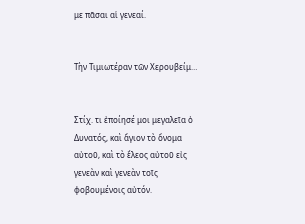με πᾶσαι αἱ γενεαί.


Τὴν Τιμιωτέραν τῶν Χερουβείμ…


Στίχ. τι ἐποίησέ μοι μεγαλεῖα ὁ Δυνατός, καὶ ἅγιον τὸ ὄνομα αὐτοῦ, καὶ τὸ ἔλεος αὐτοῦ εἰς γενεὰν καὶ γενεὰν τοῖς φοβουμένοις αὐτόν.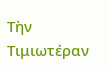Τὴν Τιμιωτέραν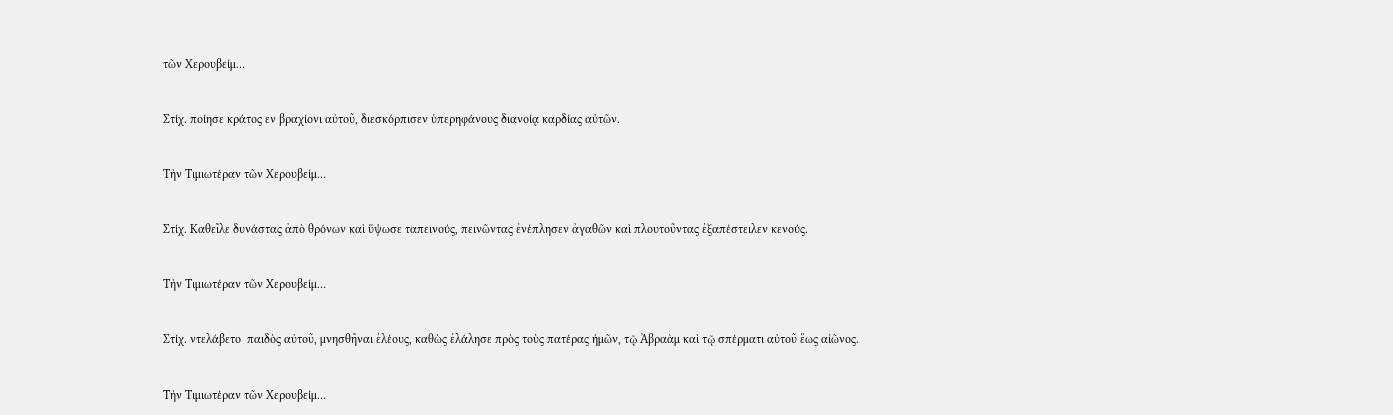τῶν Χερουβείμ…


Στίχ. ποίησε κράτος εν βραχίονι αὐτοῦ, διεσκόρπισεν ὑπερηφάνους διανοίᾳ καρδίας αὐτῶν.


Τὴν Τιμιωτέραν τῶν Χερουβείμ…


Στίχ. Καθεῖλε δυνάστας ἀπὸ θρόνων καὶ ὕψωσε ταπεινούς, πεινῶντας ἐνέπλησεν ἀγαθῶν καὶ πλουτοῦντας ἐξαπέστειλεν κενούς.


Τὴν Τιμιωτέραν τῶν Χερουβείμ…


Στίχ. ντελάβετο  παιδὸς αὐτοῦ, μνησθῆναι ἐλέους, καθὼς ἐλάλησε πρὸς τοὺς πατέρας ἡμῶν, τῷ Ἀβραὰμ καὶ τῷ σπέρματι αὐτοῦ ἕως αἰῶνος.


Τὴν Τιμιωτέραν τῶν Χερουβείμ…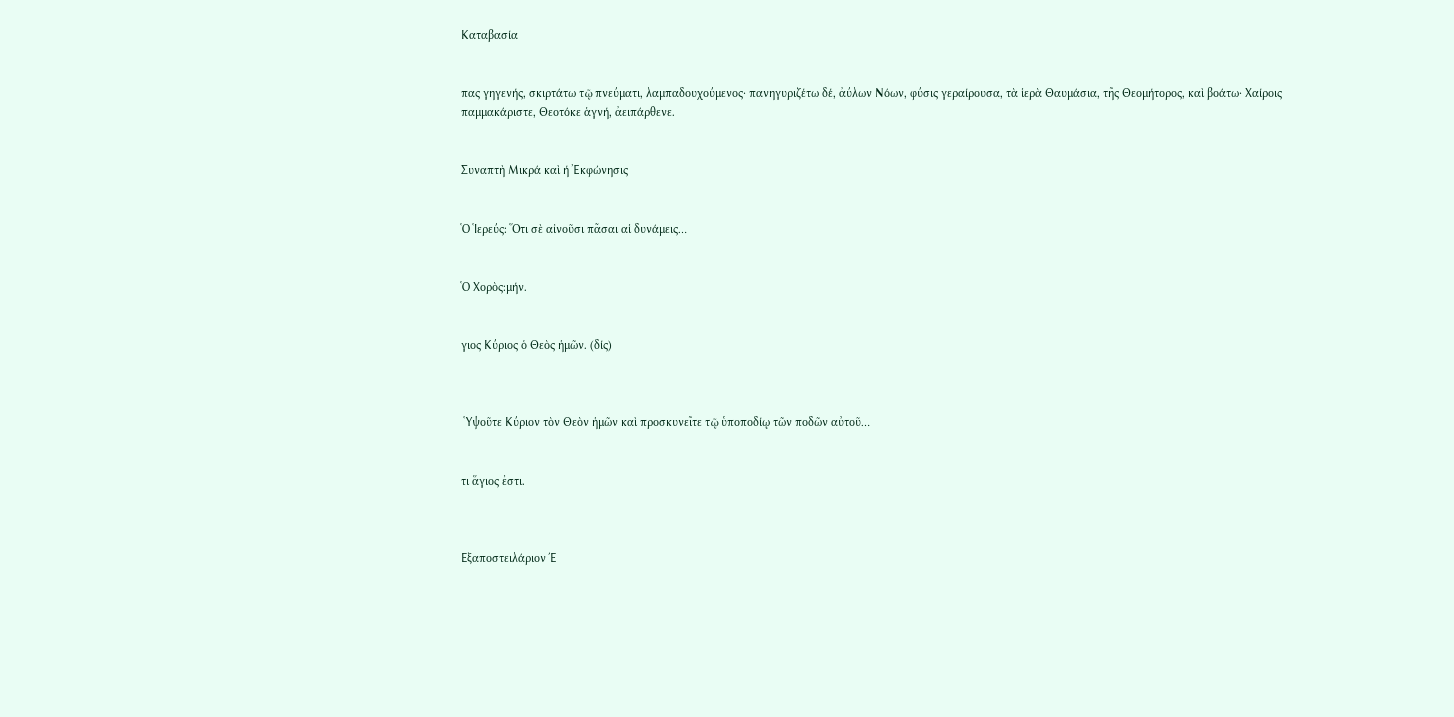Καταβασία


πας γηγενής, σκιρτάτω τῷ πνεύματι, λαμπαδουχούμενος· πανηγυριζέτω δέ, ἀύλων Νόων, φύσις γεραίρουσα, τὰ ἱερὰ Θαυμάσια, τῆς Θεομήτορος, καὶ βοάτω· Χαίροις παμμακάριστε, Θεοτόκε ἁγνή, ἀειπάρθενε.


Συναπτὴ Μικρά καὶ ή Ἐκφώνησις


Ὁ Ἱερεύς: Ὅτι σὲ αἰνοῦσι πᾶσαι αἱ δυνάμεις…


Ὁ Χορὸς:μήν.


γιος Κύριος ὁ Θεὸς ἡμῶν. (δίς)



 Ὑψοῦτε Κύριον τὸν Θεὸν ἡμῶν καὶ προσκυνεῖτε τῷ ὑποποδίῳ τῶν ποδῶν αὐτοῦ…


τι ἅγιος ἐστι.



Εξαποστειλάριον Έ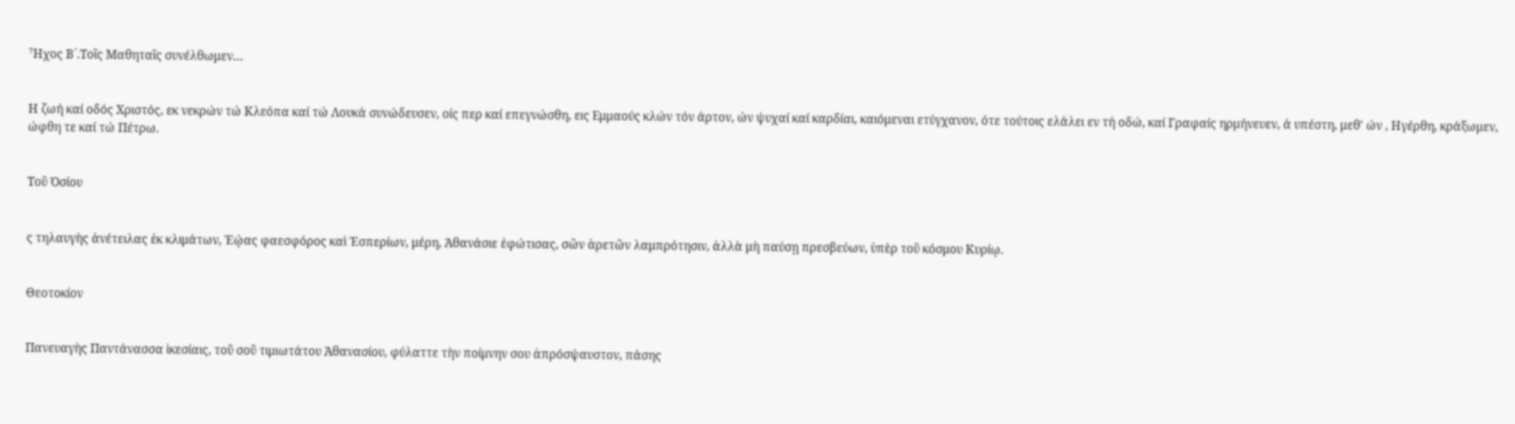Ἦχος Β´.Τοῖς Μαθηταῖς συνέλθωμεν…


Η ζωή καί οδός Χριστός, εκ νεκρών τώ Κλεόπα καί τώ Λουκά συνώδευσεν, οίς περ καί επεγνώσθη, εις Εμμαούς κλών τόν άρτον, ών ψυχαί καί καρδίαι, καιόμεναι ετύγχανον, ότε τούτοις ελάλει εν τή οδώ, καί Γραφαίς ηρμήνευεν, ά υπέστη, μεθ' ών , Ηγέρθη, κράξωμεν, ώφθη τε καί τώ Πέτρω.


Τοῦ Ὁσίου


ς τηλαυγὴς ἀνέτειλας ἐκ κλιμάτων, Ἑῴας φαεσφόρος καὶ Ἑσπερίων, μέρη, Ἀθανάσιε ἐφώτισας, σῶν ἀρετῶν λαμπρότησιν, ἀλλὰ μὴ παύσῃ πρεσβεύων, ὑπὲρ τοῦ κόσμου Κυρίῳ.


Θεοτοκίον


Πανευαγὴς Παντάνασσα ἱκεσίαις, τοῦ σοῦ τιμιωτάτου Ἀθανασίου, φύλαττε τὴν ποίμνην σου ἀπρόσψαυστον, πάσης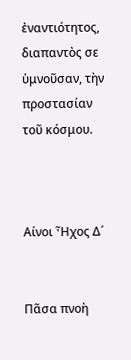ἐναντιότητος, διαπαντὸς σε ὑμνοῦσαν, τὴν προστασίαν τοῦ κόσμου.



Αίνοι Ἦχος Δ´


Πᾶσα πνοὴ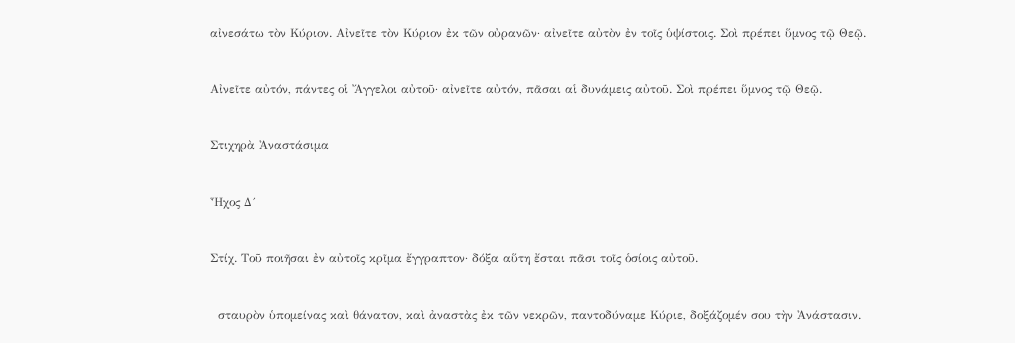αἰνεσάτω τὸν Κύριον. Αἰνεῖτε τὸν Κύριον ἐκ τῶν οὐρανῶν· αἰνεῖτε αὐτὸν ἐν τοῖς ὑψίστοις. Σοὶ πρέπει ὕμνος τῷ Θεῷ.


Αἰνεῖτε αὐτόν, πάντες οἱ Ἄγγελοι αὐτοῦ· αἰνεῖτε αὐτόν, πᾶσαι αἱ δυνάμεις αὐτοῦ. Σοὶ πρέπει ὕμνος τῷ Θεῷ.


Στιχηρὰ Ἀναστάσιμα


Ἦχος Δ´


Στίχ. Τοῦ ποιῆσαι ἐν αὐτοῖς κρῖμα ἔγγραπτον· δόξα αὕτη ἔσται πᾶσι τοῖς ὁσίοις αὐτοῦ.


  σταυρὸν ὑπομείνας καὶ θάνατον, καὶ ἀναστὰς ἐκ τῶν νεκρῶν, παντοδύναμε Κύριε, δοξάζομέν σου τὴν Ἀνάστασιν.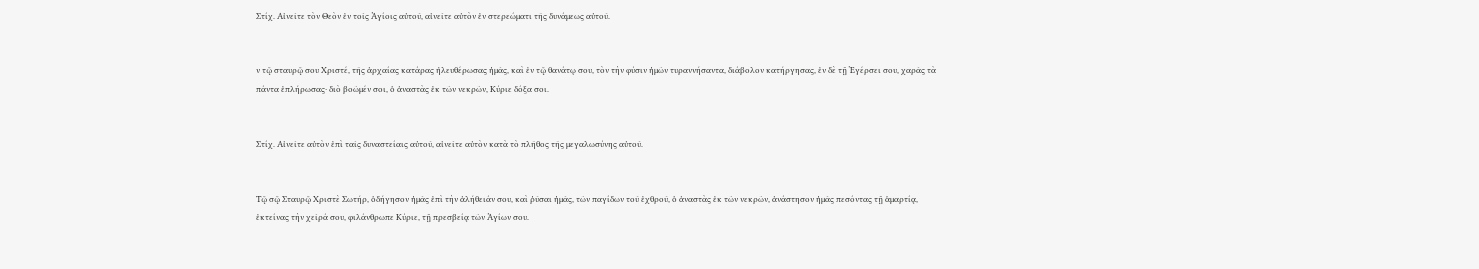Στίχ. Αἰνεῖτε τὸν Θεὸν ἐν τοῖς Ἁγίοις αὐτοῦ, αἰνεῖτε αὐτὸν ἐν στερεώματι τῆς δυνάμεως αὐτοῦ.


ν τῷ σταυρῷ σου Χριστέ, τῆς ἀρχαίας κατάρας ἠλευθέρωσας ἡμᾶς, καὶ ἐν τῷ θανάτῳ σου, τὸν τὴν φύσιν ἡμῶν τυραννήσαντα, διάβολον κατήργησας, ἐν δὲ τῇ Ἐγέρσει σου, χαρᾶς τὰ πάντα ἐπλήρωσας· διὸ βοῶμέν σοι, ὁ ἀναστὰς ἐκ τῶν νεκρῶν, Κύριε δόξα σοι.


Στίχ. Αἰνεῖτε αὐτὸν ἐπὶ ταῖς δυναστείαις αὐτοῦ, αἰνεῖτε αὐτὸν κατὰ τὸ πλῆθος τῆς μεγαλωσύνης αὐτοῦ.


Τῷ σῷ Σταυρῷ Χριστὲ Σωτήρ, ὁδήγησον ἡμᾶς ἐπὶ τὴν ἀλήθειάν σου, καὶ ῥῦσαι ἡμᾶς, τῶν παγίδων τοῦ ἐχθροῦ, ὁ ἀναστὰς ἐκ τῶν νεκρῶν, ἀνάστησον ἡμᾶς πεσόντας τῇ ἁμαρτίᾳ, ἐκτείνας τὴν χεῖρά σου, φιλάνθρωπε Κύριε, τῇ πρεσβείᾳ τῶν Ἁγίων σου.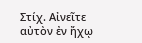Στίχ. Αἰνεῖτε αὐτὸν ἐν ἤχῳ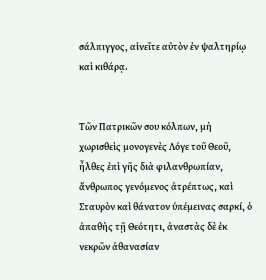σάλπιγγος, αἰνεῖτε αὐτὸν ἐν ψαλτηρίῳ καὶ κιθάρᾳ.


Τῶν Πατρικῶν σου κόλπων, μὴ χωρισθεὶς μονογενὲς Λόγε τοῦ Θεοῦ, ἦλθες ἐπὶ γῆς διὰ φιλανθρωπίαν, ἄνθρωπος γενόμενος ἀτρέπτως, καὶ Σταυρὸν καὶ θάνατον ὑπέμεινας σαρκί, ὁ ἀπαθὴς τῇ Θεότητι, ἀναστὰς δὲ ἐκ νεκρῶν ἀθανασίαν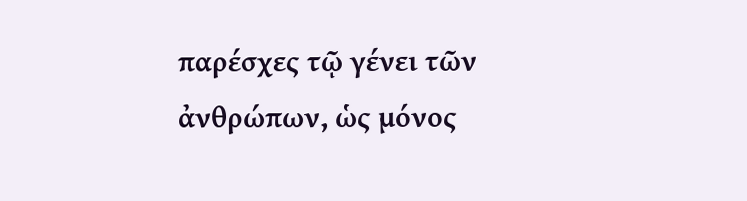παρέσχες τῷ γένει τῶν ἀνθρώπων, ὡς μόνος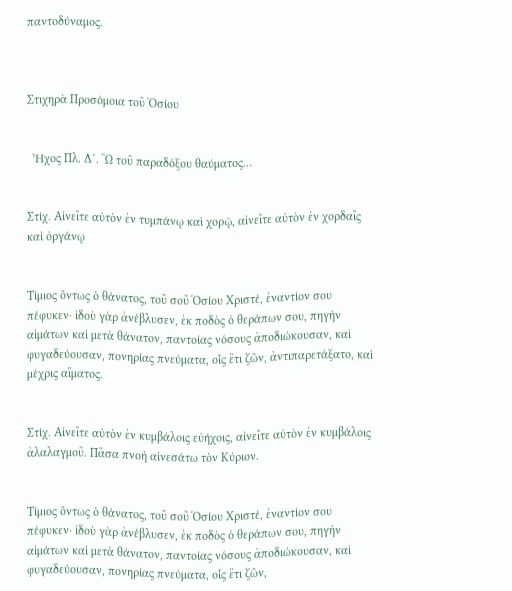παντοδύναμος.



Στιχηρὰ Προσόμοια τοῦ Ὁσίου


  Ἦχος Πλ. Δ´. Ὢ τοῦ παραδόξου θαύματος…


Στίχ. Αἰνεῖτε αὐτὸν ἐν τυμπάνῳ καὶ χορῷ, αἰνεῖτε αὐτὸν ἐν χορδαῖς καὶ ὀργάνῳ


Τίμιος ὄντως ὁ θάνατος, τοῦ σοῦ Ὁσίου Χριστέ, ἐναντίον σου πέφυκεν· ἰδοὺ γὰρ ἀνέβλυσεν, ἐκ ποδὸς ὁ θεράπων σου, πηγὴν αἱμάτων καὶ μετὰ θάνατον, παντοίας νόσους ἀποδιώκουσαν, καὶ φυγαδεύουσαν, πονηρίας πνεύματα, οἷς ἔτι ζῶν, ἀντιπαρετάξατο, καὶ μέχρις αἵματος.


Στίχ. Αἰνεῖτε αὐτὸν ἐν κυμβάλοις εὐήχοις, αἰνεῖτε αὐτὸν ἐν κυμβάλοις ἀλαλαγμοῦ. Πᾶσα πνοὴ αἰνεσάτω τὸν Κύριον.


Τίμιος ὄντως ὁ θάνατος, τοῦ σοῦ Ὁσίου Χριστέ, ἐναντίον σου πέφυκεν· ἰδοὺ γὰρ ἀνέβλυσεν, ἐκ ποδὸς ὁ θεράπων σου, πηγὴν αἱμάτων καὶ μετὰ θάνατον, παντοίας νόσους ἀποδιώκουσαν, καὶ φυγαδεύουσαν, πονηρίας πνεύματα, οἷς ἔτι ζῶν,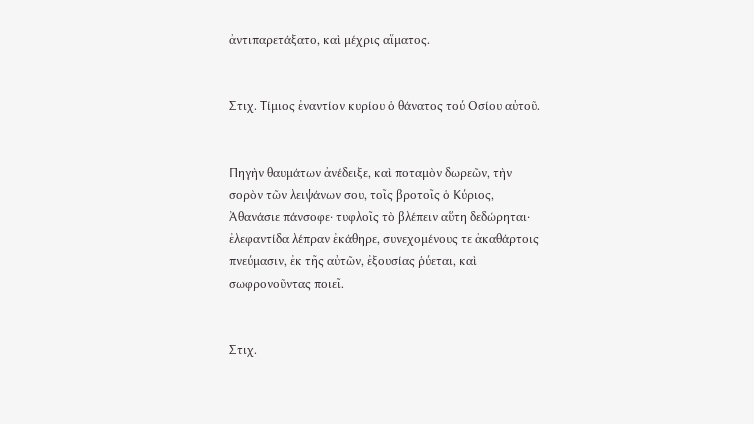ἀντιπαρετάξατο, καὶ μέχρις αἵματος.


Στιχ. Τίμιος ἐναντίον κυρίου ὁ θάνατος τού Οσίου αὐτοῦ.


Πηγὴν θαυμάτων ἀνέδειξε, καὶ ποταμὸν δωρεῶν, τὴν σορὸν τῶν λειψάνων σου, τοῖς βροτοῖς ὁ Κύριος, Ἀθανάσιε πάνσοφε· τυφλοῖς τὸ βλέπειν αὕτη δεδώρηται· ἐλεφαντίδα λέπραν ἐκάθηρε, συνεχομένους τε ἀκαθάρτοις πνεύμασιν, ἐκ τῆς αὐτῶν, ἐξουσίας ῥύεται, καὶ σωφρονοῦντας ποιεῖ.


Στιχ.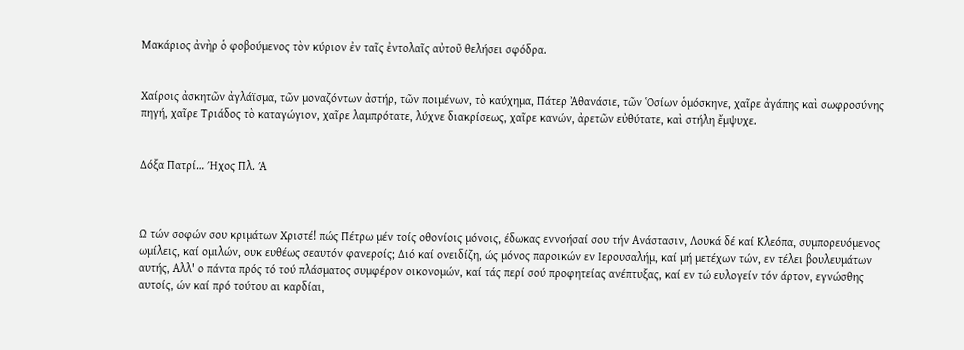Μακάριος ἀνὴρ ὁ φοβούμενος τὸν κύριον ἐν ταῖς ἐντολαῖς αὐτοῦ θελήσει σφόδρα.


Χαίροις ἀσκητῶν ἀγλάϊσμα, τῶν μοναζόντων ἀστήρ, τῶν ποιμένων, τὸ καύχημα, Πάτερ Ἀθανάσιε, τῶν Ὁσίων ὁμόσκηνε, χαῖρε ἀγάπης καὶ σωφροσύνης πηγή, χαῖρε Τριάδος τὸ καταγώγιον, χαῖρε λαμπρότατε, λύχνε διακρίσεως, χαῖρε κανών, ἀρετῶν εὐθύτατε, καὶ στήλη ἔμψυχε.


Δόξα Πατρί… Ήχος Πλ. Ά



Ω τών σοφών σου κριμάτων Χριστέ! πώς Πέτρω μέν τοίς οθονίοις μόνοις, έδωκας εννοήσαί σου τήν Ανάστασιν, Λουκά δέ καί Κλεόπα, συμπορευόμενος ωμίλεις, καί ομιλών, ουκ ευθέως σεαυτόν φανεροίς; Διό καί ονειδίζη, ώς μόνος παροικών εν Ιερουσαλήμ, καί μή μετέχων τών, εν τέλει βουλευμάτων αυτής, Αλλ' ο πάντα πρός τό τού πλάσματος συμφέρον οικονομών, καί τάς περί σού προφητείας ανέπτυξας, καί εν τώ ευλογείν τόν άρτον, εγνώσθης αυτοίς, ών καί πρό τούτου αι καρδίαι,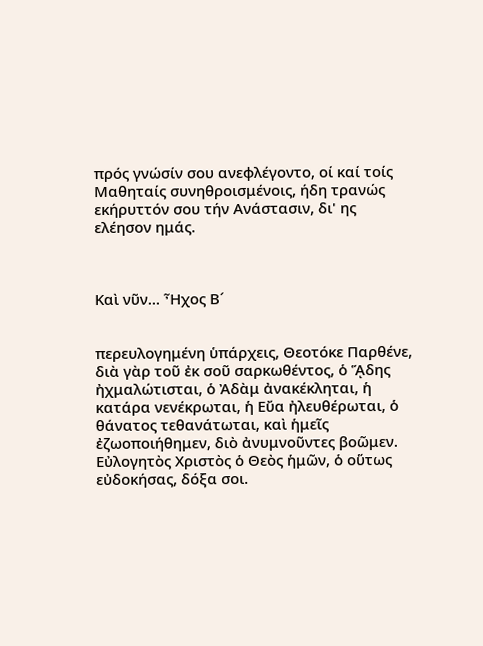πρός γνώσίν σου ανεφλέγοντο, οί καί τοίς Μαθηταίς συνηθροισμένοις, ήδη τρανώς εκήρυττόν σου τήν Ανάστασιν, δι' ης ελέησον ημάς.



Καὶ νῦν… Ἦχος Β´


περευλογημένη ὑπάρχεις, Θεοτόκε Παρθένε, διὰ γὰρ τοῦ ἐκ σοῦ σαρκωθέντος, ὁ ᾍδης ἠχμαλώτισται, ὁ Ἀδὰμ ἀνακέκληται, ἡ κατάρα νενέκρωται, ἡ Εὔα ἠλευθέρωται, ὁ θάνατος τεθανάτωται, καὶ ἡμεῖς ἐζωοποιήθημεν, διὸ ἀνυμνοῦντες βοῶμεν. Εὐλογητὸς Χριστὸς ὁ Θεὸς ἡμῶν, ὁ οὕτως εὐδοκήσας, δόξα σοι.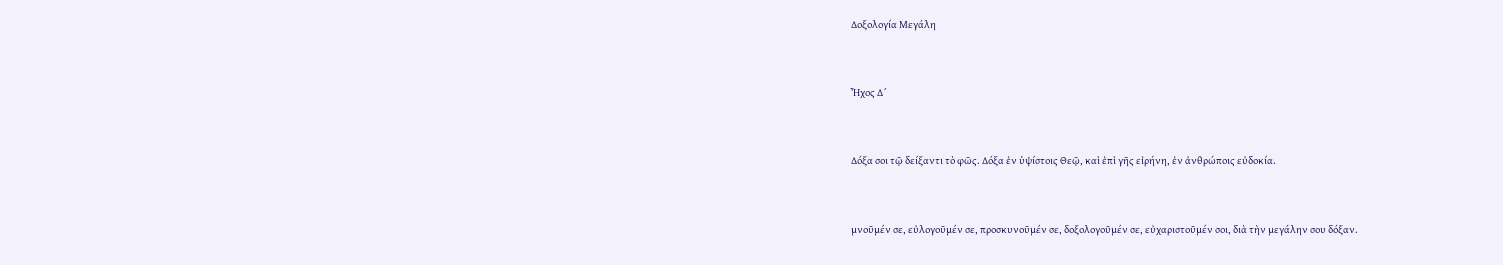Δοξολογία Μεγάλη


Ἦχος Δ´


Δόξα σοι τῷ δείξαντι τὸ φῶς. Δόξα ἐν ὑψίστοις Θεῷ, καὶ ἐπὶ γῆς εἰρήνη, ἐν ἀνθρώποις εὐδοκία.


μνοῦμέν σε, εὐλογοῦμέν σε, προσκυνοῦμέν σε, δοξολογοῦμέν σε, εὐχαριστοῦμέν σοι, διὰ τὴν μεγάλην σου δόξαν.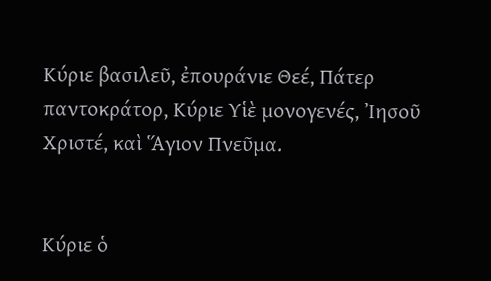Κύριε βασιλεῦ, ἐπουράνιε Θεέ, Πάτερ παντοκράτορ, Κύριε Υἱὲ μονογενές, Ἰησοῦ Χριστέ, καὶ Ἅγιον Πνεῦμα.


Κύριε ὁ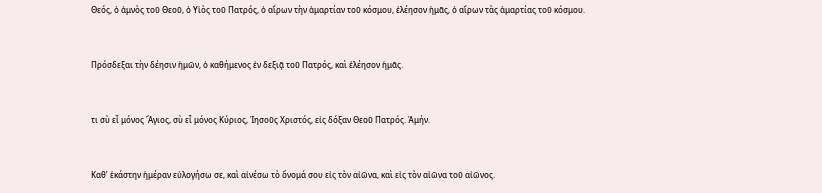Θεός, ὁ ἀμνὸς τοῦ Θεοῦ, ὁ Υἱὸς τοῦ Πατρός, ὁ αἴρων τὴν ἁμαρτίαν τοῦ κόσμου, ἐλέησον ἡμᾶς, ὁ αἴρων τὰς ἁμαρτίας τοῦ κόσμου.


Πρόσδεξαι τὴν δέησιν ἡμῶν, ὁ καθήμενος ἐν δεξιᾷ τοῦ Πατρός, καὶ ἐλέησον ἡμᾶς.


τι σὺ εἶ μόνος Ἅγιος, σὺ εἶ μόνος Κύριος, Ἰησοῦς Χριστός, εἰς δόξαν Θεοῦ Πατρός. Ἀμήν.


Καθ’ ἑκάστην ἡμέραν εὐλογήσω σε, καὶ αἰνέσω τὸ ὄνομά σου εἰς τὸν αἰῶνα, καὶ εἰς τὸν αἰῶνα τοῦ αἰῶνος.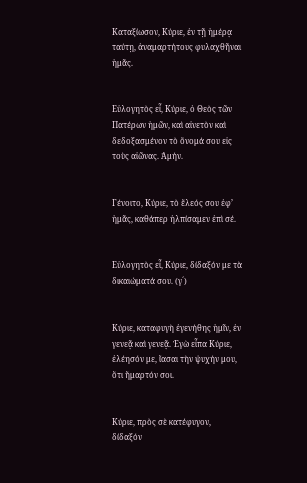Καταξίωσον, Κύριε, ἐν τῇ ἡμέρᾳ ταύτῃ, ἀναμαρτήτους φυλαχθῆναι ἡμᾶς.


Εὐλογητὸς εἶ, Κύριε, ὁ Θεὸς τῶν Πατέρων ἡμῶν, καὶ αἰνετὸν καὶ δεδοξασμένον τὸ ὄνομά σου εἰς τοὺς αἰῶνας. Ἀμήν.


Γένοιτο, Κύριε, τὸ ἔλεός σου ἐφ’ ἡμᾶς, καθάπερ ἠλπίσαμεν ἐπὶ σέ.


Εὐλογητὸς εἶ, Κύριε, δίδαξόν με τὰ δικαιώματά σου. (γ´)


Κύριε, καταφυγὴ ἐγενήθης ἡμῖν, ἐν γενεᾷ καὶ γενεᾷ. Ἐγὼ εἶπα Κύριε, ἐλέησόν με, ἴασαι τὴν ψυχήν μου, ὅτι ἥμαρτόν σοι.


Κύριε, πρὸς σὲ κατέφυγον, δίδαξόν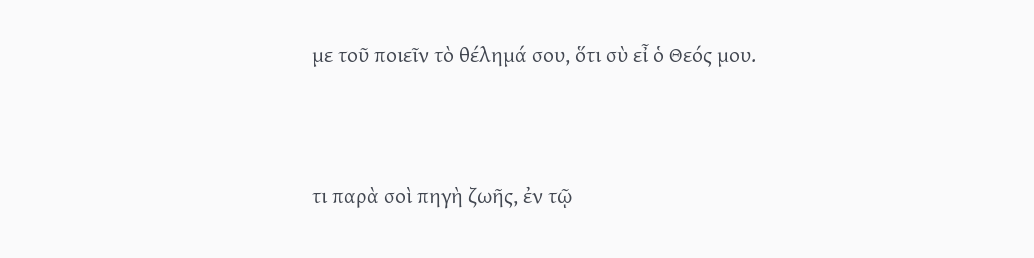με τοῦ ποιεῖν τὸ θέλημά σου, ὅτι σὺ εἶ ὁ Θεός μου.


τι παρὰ σοὶ πηγὴ ζωῆς, ἐν τῷ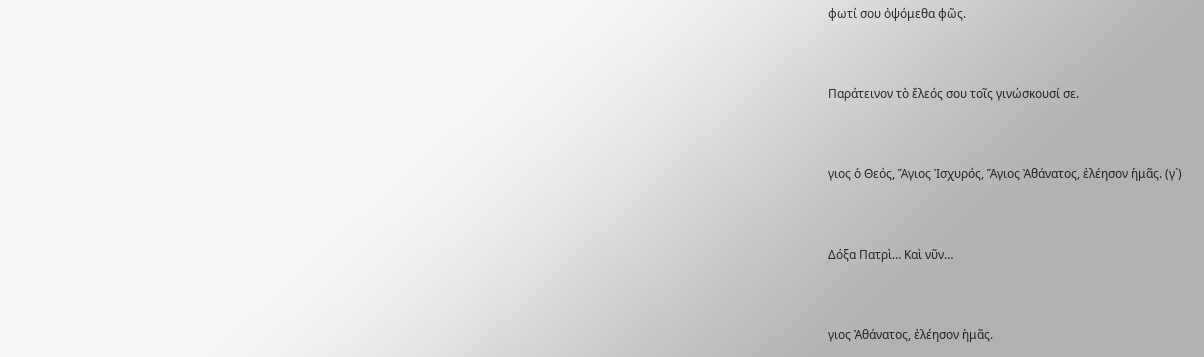φωτί σου ὀψόμεθα φῶς.


Παράτεινον τὸ ἔλεός σου τοῖς γινώσκουσί σε.


γιος ὁ Θεός, Ἅγιος Ἰσχυρός, Ἅγιος Ἀθάνατος, ἐλέησον ἡμᾶς. (γ´)


Δόξα Πατρὶ… Καὶ νῦν…


γιος Ἀθάνατος, ἐλέησον ἡμᾶς.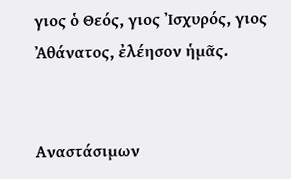γιος ὁ Θεός, γιος Ἰσχυρός, γιος Ἀθάνατος, ἐλέησον ἡμᾶς.


Αναστάσιμων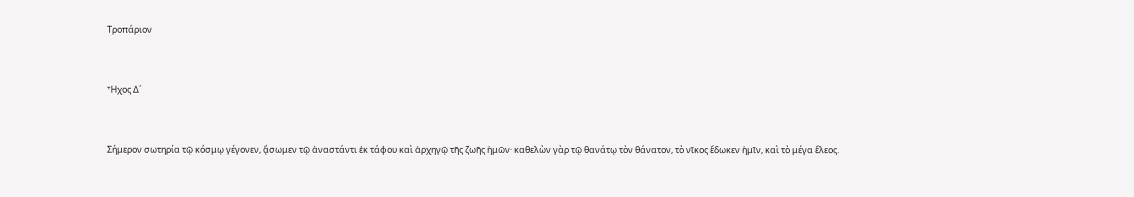Τροπάριον


Ἦχος Δ´


Σήμερον σωτηρία τῷ κόσμῳ γέγονεν, ᾄσωμεν τῷ ἀναστάντι ἐκ τάφου καὶ ἀρχηγῷ τῆς ζωῆς ἡμῶν· καθελὼν γὰρ τῷ θανάτῳ τὸν θάνατον, τὸ νῖκος ἔδωκεν ἡμῖν, καὶ τὸ μέγα ἔλεος.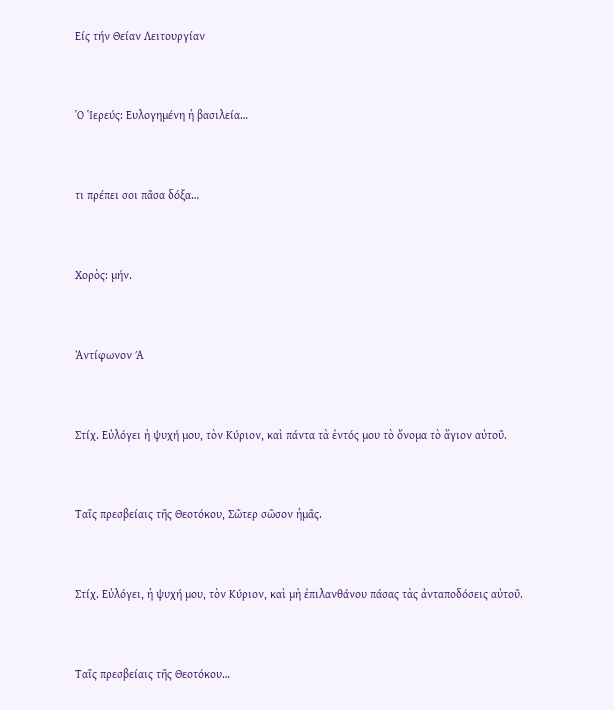Είς τήν Θείαν Λειτουργίαν


Ὁ Ἱερεύς: Ευλογημένη ἡ βασιλεία…


τι πρέπει σοι πᾶσα δόξα…


Χορὸς: μήν.


Ἀντίφωνον Ά


Στίχ. Εὐλόγει ἡ ψυχή μου, τὸν Κύριον, καὶ πάντα τὰ ἐντός μου τὸ ὄνομα τὸ ἅγιον αὐτοῦ.


Ταῖς πρεσβείαις τῆς Θεοτόκου, Σῶτερ σῶσον ἡμᾶς.


Στίχ. Εὐλόγει, ἡ ψυχή μου, τὸν Κύριον, καὶ μὴ ἐπιλανθάνου πάσας τὰς ἀνταποδόσεις αὐτοῦ.


Ταῖς πρεσβείαις τῆς Θεοτόκου…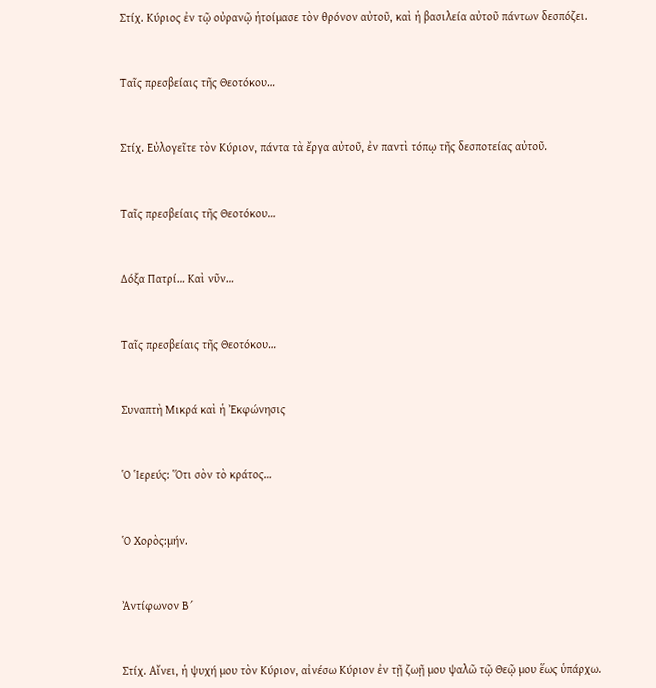Στίχ. Κύριος ἐν τῷ οὐρανῷ ἡτοίμασε τὸν θρόνον αὐτοῦ, καὶ ἡ βασιλεία αὐτοῦ πάντων δεσπόζει.


Ταῖς πρεσβείαις τῆς Θεοτόκου…


Στίχ. Εὐλογεῖτε τὸν Κύριον, πάντα τὰ ἔργα αὐτοῦ, ἐν παντὶ τόπῳ τῆς δεσποτείας αὐτοῦ.


Ταῖς πρεσβείαις τῆς Θεοτόκου…


Δόξα Πατρί… Καὶ νῦν…


Ταῖς πρεσβείαις τῆς Θεοτόκου…


Συναπτὴ Μικρά καὶ ἡ Ἐκφώνησις


Ὁ Ἱερεύς: Ὅτι σὸν τὸ κράτος…


Ὁ Χορὸς:μήν.


Ἀντίφωνον Β´


Στίχ. Αἴνει, ἡ ψυχή μου τὸν Κύριον, αἰνέσω Κύριον ἐν τῇ ζωῇ μου ψαλῶ τῷ Θεῷ μου ἕως ὑπάρχω.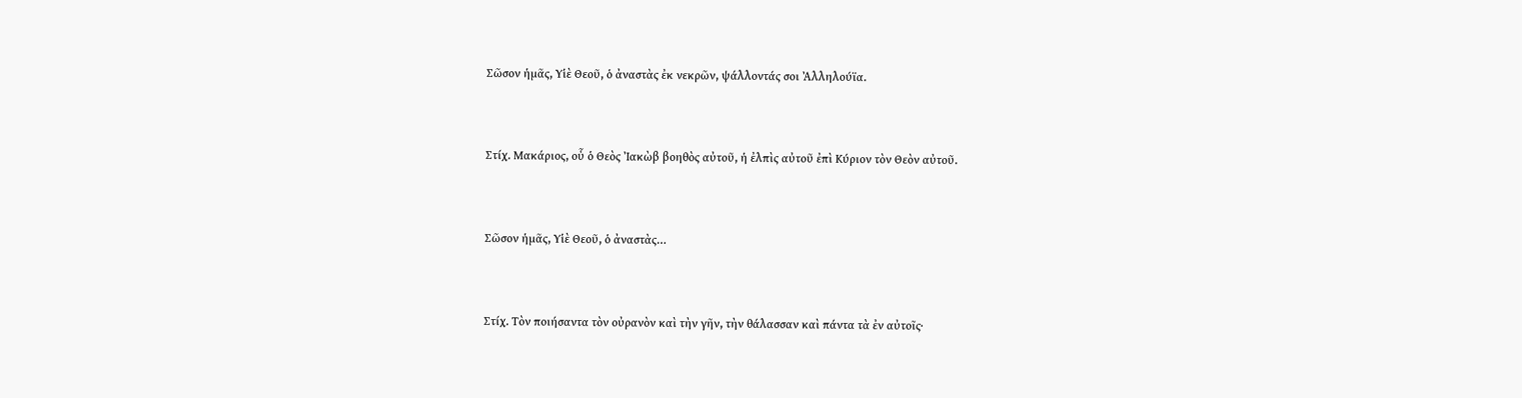Σῶσον ἡμᾶς, Υἱὲ Θεοῦ, ὁ ἀναστὰς ἐκ νεκρῶν, ψάλλοντάς σοι Ἀλληλούϊα.


Στίχ. Μακάριος, οὗ ὁ Θεὸς Ἰακὼβ βοηθὸς αὐτοῦ, ἡ ἐλπὶς αὐτοῦ ἐπὶ Κύριον τὸν Θεὸν αὐτοῦ.


Σῶσον ἡμᾶς, Υἱὲ Θεοῦ, ὁ ἀναστὰς…


Στίχ. Τὸν ποιήσαντα τὸν οὐρανὸν καὶ τὴν γῆν, τὴν θάλασσαν καὶ πάντα τὰ ἐν αὐτοῖς·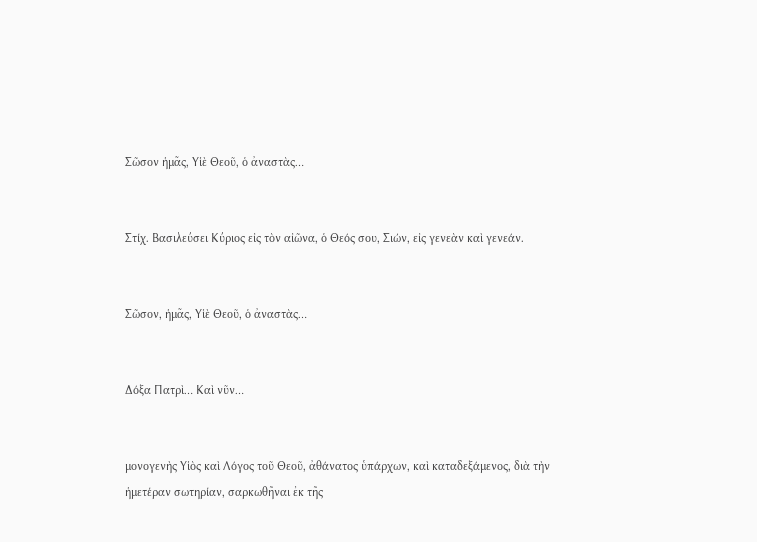Σῶσον ἡμᾶς, Υἱὲ Θεοῦ, ὁ ἀναστὰς…


Στίχ. Βασιλεύσει Κύριος εἰς τὸν αἰῶνα, ὁ Θεός σου, Σιών, εἰς γενεὰν καὶ γενεάν.


Σῶσον, ἡμᾶς, Υἱὲ Θεοῦ, ὁ ἀναστὰς…


Δόξα Πατρὶ… Καὶ νῦν…


μονογενὴς Υἱὸς καὶ Λόγος τοῦ Θεοῦ, ἀθάνατος ὑπάρχων, καὶ καταδεξάμενος, διὰ τὴν ἡμετέραν σωτηρίαν, σαρκωθῆναι ἐκ τῆς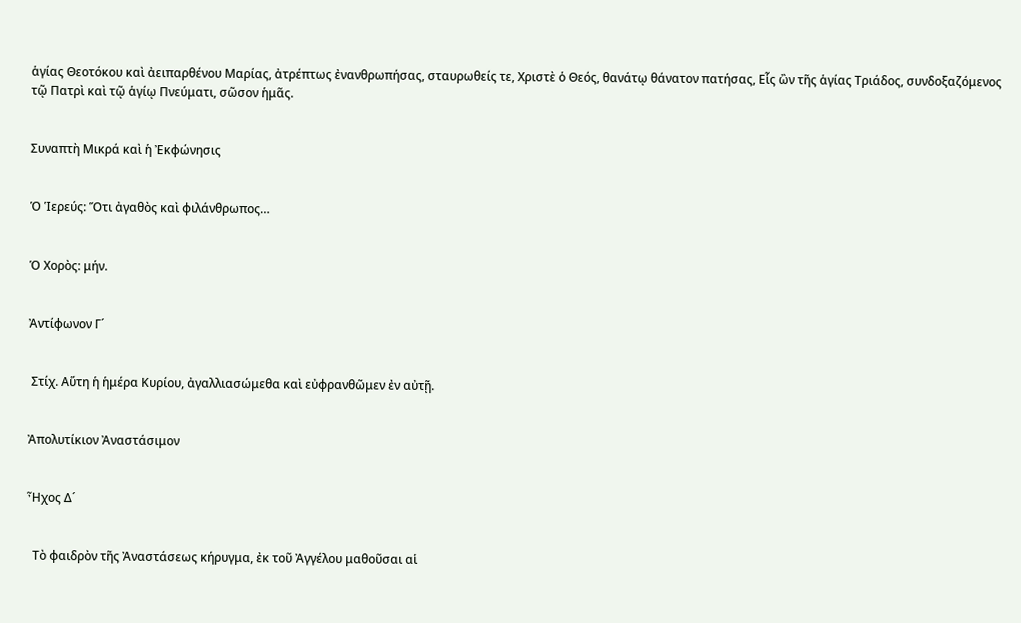ἁγίας Θεοτόκου καὶ ἀειπαρθένου Μαρίας, ἀτρέπτως ἐνανθρωπήσας, σταυρωθείς τε, Χριστὲ ὁ Θεός, θανάτῳ θάνατον πατήσας, Εἷς ὢν τῆς ἁγίας Τριάδος, συνδοξαζόμενος τῷ Πατρὶ καὶ τῷ ἁγίῳ Πνεύματι, σῶσον ἡμᾶς.


Συναπτὴ Μικρά καὶ ἡ Ἐκφώνησις


Ὁ Ἱερεύς: Ὅτι ἀγαθὸς καὶ φιλάνθρωπος…


Ὁ Χορὸς: μήν.


Ἀντίφωνον Γ´


 Στίχ. Αὕτη ἡ ἡμέρα Κυρίου, ἀγαλλιασώμεθα καὶ εὐφρανθῶμεν ἐν αὐτῇ.


Ἀπολυτίκιον Ἀναστάσιμον


Ἦχος Δ´


  Τὸ φαιδρὸν τῆς Ἀναστάσεως κήρυγμα, ἐκ τοῦ Ἀγγέλου μαθοῦσαι αἱ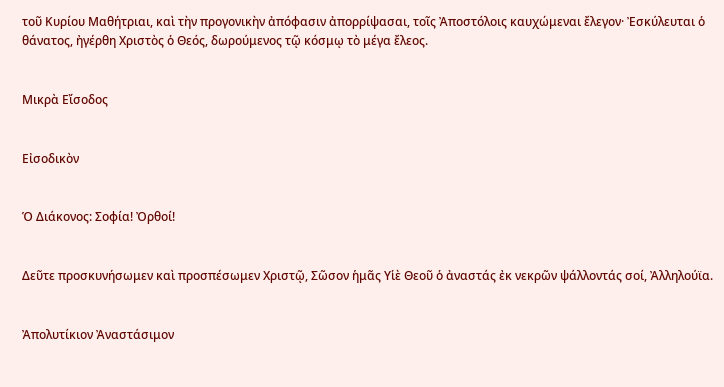τοῦ Κυρίου Μαθήτριαι, καὶ τὴν προγονικὴν ἀπόφασιν ἀπορρίψασαι, τοῖς Ἀποστόλοις καυχώμεναι ἔλεγον· Ἐσκύλευται ὁ θάνατος, ἠγέρθη Χριστὸς ὁ Θεός, δωρούμενος τῷ κόσμῳ τὸ μέγα ἔλεος.


Μικρὰ Εἴσοδος


Εἰσοδικὸν


Ὁ Διάκονος: Σοφία! Ὀρθοί!


Δεῦτε προσκυνήσωμεν καὶ προσπέσωμεν Χριστῷ, Σῶσον ἡμᾶς Υἱὲ Θεοῦ ὁ ἀναστάς ἐκ νεκρῶν ψάλλοντάς σοί, Ἀλληλούϊα.


Ἀπολυτίκιον Ἀναστάσιμον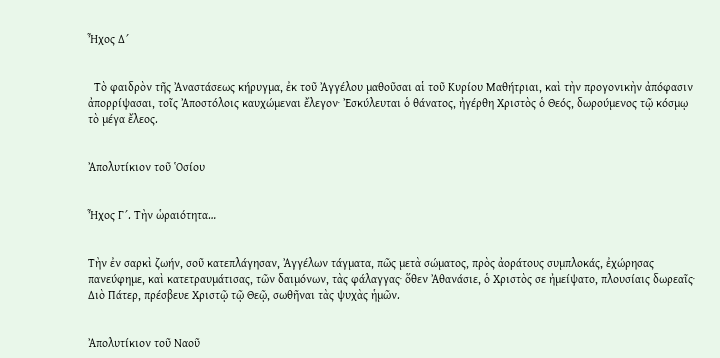Ἦχος Δ´


  Τὸ φαιδρὸν τῆς Ἀναστάσεως κήρυγμα, ἐκ τοῦ Ἀγγέλου μαθοῦσαι αἱ τοῦ Κυρίου Μαθήτριαι, καὶ τὴν προγονικὴν ἀπόφασιν ἀπορρίψασαι, τοῖς Ἀποστόλοις καυχώμεναι ἔλεγον· Ἐσκύλευται ὁ θάνατος, ἠγέρθη Χριστὸς ὁ Θεός, δωρούμενος τῷ κόσμῳ τὸ μέγα ἔλεος.


Ἀπολυτίκιον τοῦ Ὁσίου


Ἦχος Γ´. Τὴν ὡραιότητα…


Τὴν ἐν σαρκὶ ζωήν, σοῦ κατεπλάγησαν, Ἀγγέλων τάγματα, πῶς μετὰ σώματος, πρὸς ἀοράτους συμπλοκάς, ἐχώρησας πανεύφημε, καὶ κατετραυμάτισας, τῶν δαιμόνων, τὰς φάλαγγας· ὅθεν Ἀθανάσιε, ὁ Χριστὸς σε ἠμείψατο, πλουσίαις δωρεαῖς· Διὸ Πάτερ, πρέσβευε Χριστῷ τῷ Θεῷ, σωθῆναι τὰς ψυχὰς ἡμῶν.


Ἀπολυτίκιον τοῦ Ναοῦ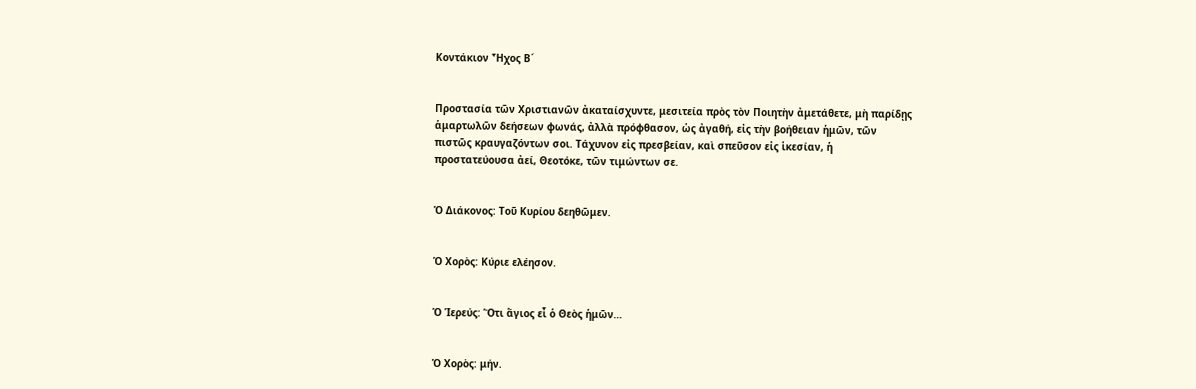Κοντάκιον Ἦχος Β´


Προστασία τῶν Χριστιανῶν ἀκαταίσχυντε, μεσιτεία πρὸς τὸν Ποιητὴν ἀμετάθετε, μὴ παρίδῃς ἁμαρτωλῶν δεήσεων φωνάς, ἀλλὰ πρόφθασον, ὡς ἀγαθή, εἰς τὴν βοήθειαν ἡμῶν, τῶν πιστῶς κραυγαζόντων σοι. Τάχυνον εἰς πρεσβείαν, καὶ σπεῦσον εἰς ἱκεσίαν, ἡ προστατεύουσα ἀεί, Θεοτόκε, τῶν τιμώντων σε.


Ὁ Διάκονος: Τοῦ Κυρίου δεηθῶμεν.


Ὁ Χορὸς: Κύριε ελέησον.


Ὁ Ἱερεύς: Ὅτι ἅγιος εἶ ὁ Θεὸς ἡμῶν…


Ὁ Χορὸς: μήν.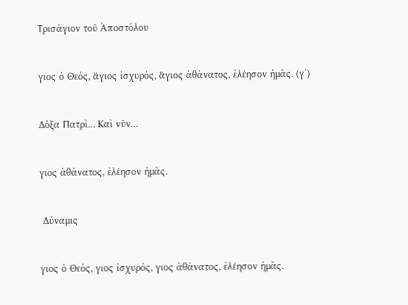Τρισάγιον τοῦ Ἀποστόλου


γιος ὁ Θεός, ἅγιος ἰσχυρός, ἅγιος ἀθάνατος, ἐλέησον ἡμᾶς. (γ´)


Δόξα Πατρὶ… Καὶ νῦν…


γιος ἀθάνατος, ἐλέησον ἡμᾶς.


 Δύναμις


γιος ὁ Θεός, γιος ἰσχυρός, γιος ἀθάνατος, ἐλέησον ἡμᾶς.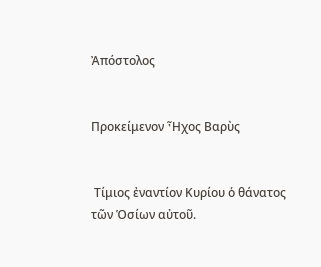Ἀπόστολος


Προκείμενον Ἦχος Βαρὺς


 Τίμιος ἐναντίον Κυρίου ὁ θάνατος τῶν Ὁσίων αὐτοῦ.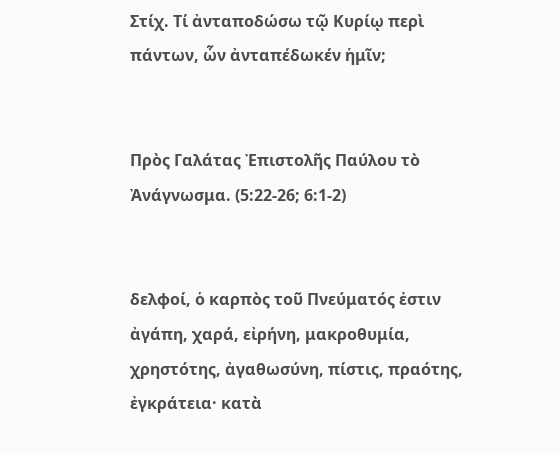Στίχ. Τί ἀνταποδώσω τῷ Κυρίῳ περὶ πάντων, ὧν ἀνταπέδωκέν ἡμῖν;


Πρὸς Γαλάτας Ἐπιστολῆς Παύλου τὸ Ἀνάγνωσμα. (5:22-26; 6:1-2)


δελφοί, ὁ καρπὸς τοῦ Πνεύματός ἐστιν ἀγάπη, χαρά, εἰρήνη, μακροθυμία, χρηστότης, ἀγαθωσύνη, πίστις, πραότης, ἐγκράτεια· κατὰ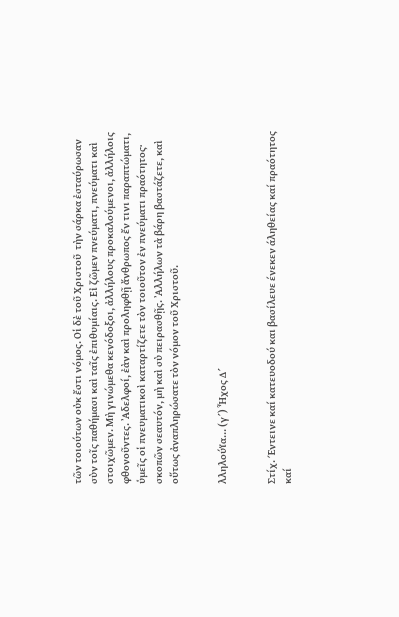τῶν τοιούτων οὐκ ἔστι νόμος. Οἱ δὲ τοῦ Χριστοῦ  τὴν σάρκα ἐσταύρωσαν σὺν τοῖς παθήμασι καὶ ταῖς ἐπιθυμίαις. Εἰ ζῶμεν πνεύματι, πνεύματι καὶ στοιχῶμεν. Μὴ γινώμεθα κενόδοξοι, ἀλλήλους προκαλούμενοι, ἀλλήλοις φθονοῦντες. ᾽Αδελφοί, ἐὰν καὶ προληφθῇ ἄνθρωπος ἔν τινι παραπτώματι, ὑμεῖς οἱ πνευματικοὶ καταρτίζετε τὸν τοιοῦτον ἐν πνεύματι πραότητος· σκοπῶν σεαυτόν, μὴ καὶ σὺ πειρασθῇς. ᾽Αλλήλων τὰ βάρη βαστάζετε, καὶ οὕτως ἀναπληρώσατε τὸν νόμον τοῦ Χριστοῦ.


λληλούϊα… (γ´) Ἦχος Δ´


Στίχ. Έντεινε καί κατευοδού και βασίλευε ένεκεν άληθείας καί πραότητος καί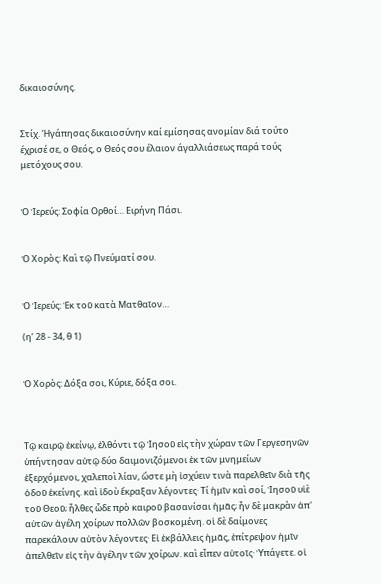δικαιοσύνης.


Στίχ. Ήγάπησας δικαιοσύνην καί εμίσησας ανομίαν διά τούτο έχρισέ σε, ο Θεός, ο Θεός σου έλαιον άγαλλιάσεως παρά τούς μετόχους σου.


Ὁ Ἱερεύς: Σοφία Ορθοί… Ειρήνη Πάσι.


Ὁ Χορὸς: Καὶ τῷ Πνεύματί σου.


Ὁ Ἱερεύς: Ἐκ τοῦ κατὰ Ματθαῖον…

(η’ 28 - 34, θ 1)


Ὁ Χορὸς: Δόξα σοι, Κύριε, δόξα σοι.



Τῷ καιρῷ ἐκείνῳ, ἐλθόντι τῷ Ἰησοῦ εἰς τὴν χώραν τῶν Γεργεσηνῶν ὑπήντησαν αὐτῷ δύο δαιμονιζόμενοι ἐκ τῶν μνημείων ἐξερχόμενοι, χαλεποὶ λίαν, ὥστε μὴ ἰσχύειν τινὰ παρελθεῖν διὰ τῆς ὁδοῦ ἐκείνης. καὶ ἰδοὺ ἔκραξαν λέγοντες· Τί ἡμῖν καὶ σοί, Ἰησοῦ υἱὲ τοῦ Θεοῦ; ἦλθες ὧδε πρὸ καιροῦ βασανίσαι ἡμᾶς; ἦν δὲ μακρὰν ἀπ' αὐτῶν ἀγέλη χοίρων πολλῶν βοσκομένη. οἱ δὲ δαίμονες παρεκάλουν αὐτὸν λέγοντες· Εἰ ἐκβάλλεις ἡμᾶς, ἐπίτρεψον ἡμῖν ἀπελθεῖν εἰς τὴν ἀγέλην τῶν χοίρων. καὶ εἶπεν αὐτοῖς· Ὑπάγετε. οἱ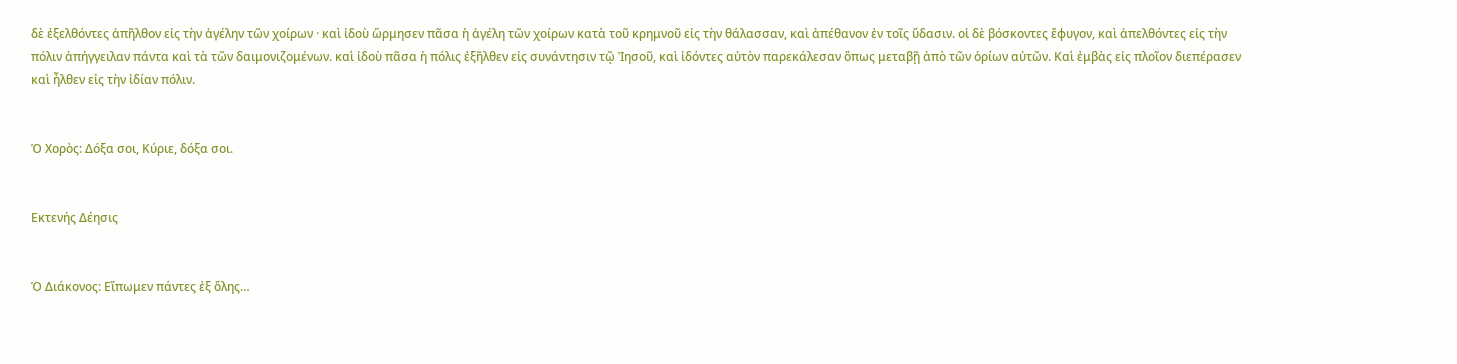δὲ ἐξελθόντες ἀπῆλθον εἰς τὴν ἀγέλην τῶν χοίρων · καὶ ἰδοὺ ὥρμησεν πᾶσα ἡ ἀγέλη τῶν χοίρων κατὰ τοῦ κρημνοῦ εἰς τὴν θάλασσαν, καὶ ἀπέθανον ἐν τοῖς ὕδασιν. οἱ δὲ βόσκοντες ἔφυγον, καὶ ἀπελθόντες εἰς τὴν πόλιν ἀπήγγειλαν πάντα καὶ τὰ τῶν δαιμονιζομένων. καὶ ἰδοὺ πᾶσα ἡ πόλις ἐξῆλθεν εἰς συνάντησιν τῷ Ἰησοῦ, καὶ ἰδόντες αὐτὸν παρεκάλεσαν ὅπως μεταβῇ ἀπὸ τῶν ὁρίων αὐτῶν. Καὶ ἐμβὰς εἰς πλοῖον διεπέρασεν καὶ ἦλθεν εἰς τὴν ἰδίαν πόλιν.


Ὁ Χορὸς: Δόξα σοι, Κύριε, δόξα σοι.


Εκτενής Δέησις


Ὁ Διάκονος: Εἴπωμεν πάντες ἐξ ὅλης…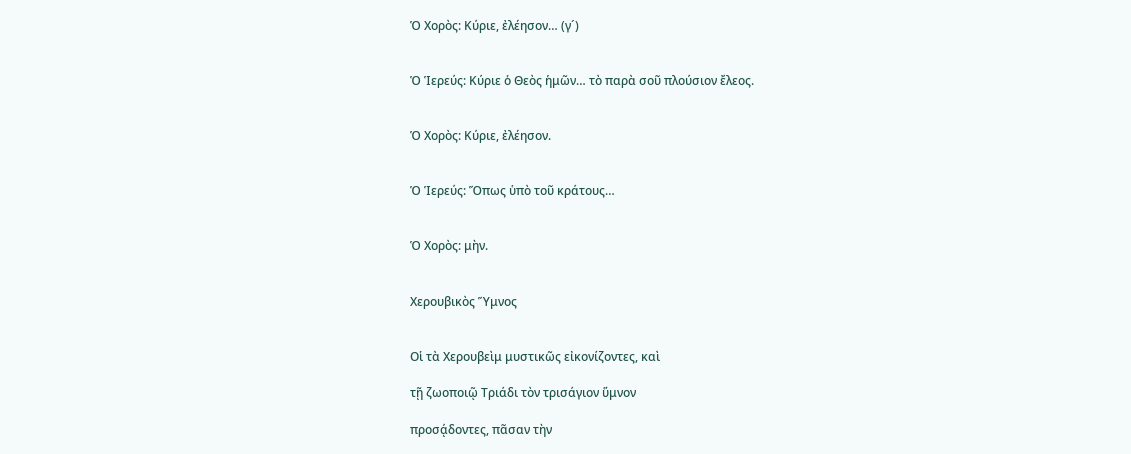Ὁ Χορὸς: Κύριε, ἐλέησον… (γ´)


Ὁ Ἱερεύς: Κύριε ὁ Θεὸς ἡμῶν… τὸ παρὰ σοῦ πλούσιον ἔλεος.


Ὁ Χορὸς: Κύριε, ἐλέησον.


Ὁ Ἱερεύς: Ὅπως ὑπὸ τοῦ κράτους…


Ὁ Χορὸς: μὴν.


Χερουβικὸς Ὕμνος


Οἱ τὰ Χερουβεὶμ μυστικῶς εἰκονίζοντες, καὶ

τῇ ζωοποιῷ Τριάδι τὸν τρισάγιον ὕμνον

προσᾴδοντες, πᾶσαν τὴν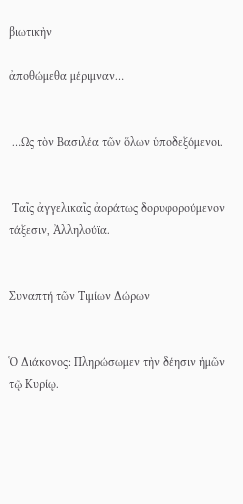βιωτικὴν

ἀποθώμεθα μέριμναν…


 …Ως τὸν Βασιλέα τῶν ὅλων ὑποδεξόμενοι.


 Ταῖς ἀγγελικαῖς ἀοράτως δορυφορούμενον τάξεσιν, Ἀλληλούϊα.


Συναπτή τῶν Τιμίων Δώρων


Ὁ Διάκονος: Πληρώσωμεν τὴν δέησιν ἡμῶν τῷ Κυρίῳ.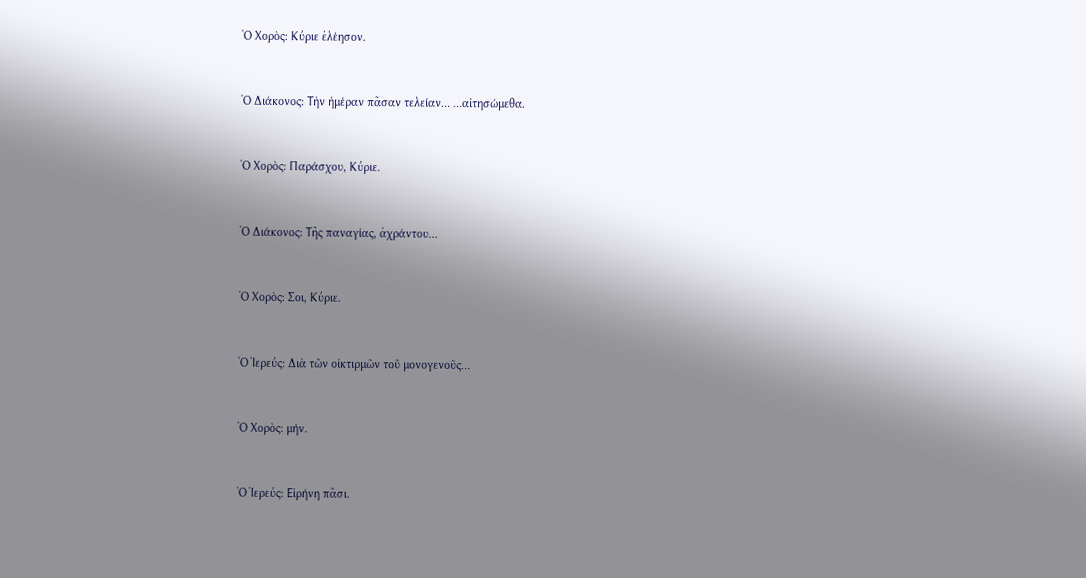Ὁ Χορὸς: Κύριε ἐλέησον.


Ὁ Διάκονος: Τὴν ἡμέραν πᾶσαν τελείαν… …αἰτησώμεθα.


Ὁ Χορὸς: Παράσχου, Κύριε.


Ὁ Διάκονος: Τῆς παναγίας, ἀχράντου…


Ὁ Χορὸς: Σοι, Κύριε.


Ὁ Ἱερεύς: Διὰ τῶν οἰκτιρμῶν τοῦ μονογενοῦς…


Ὁ Χορὸς: μήν.


Ὁ Ἱερεύς: Εἰρήνη πᾶσι.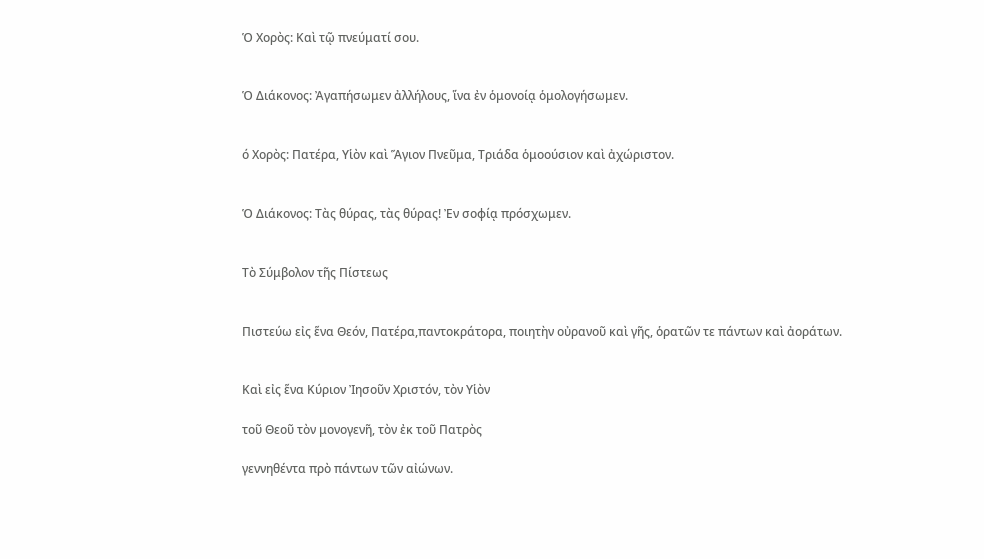Ὁ Χορὸς: Καὶ τῷ πνεύματί σου.


Ὁ Διάκονος: Ἀγαπήσωμεν ἀλλήλους, ἵνα ἐν ὁμονοίᾳ ὁμολογήσωμεν.


ό Χορὸς: Πατέρα, Υἱὸν καὶ Ἅγιον Πνεῦμα, Τριάδα ὁμοούσιον καὶ ἀχώριστον.


Ὁ Διάκονος: Τὰς θύρας, τὰς θύρας! Ἐν σοφίᾳ πρόσχωμεν.


Τὸ Σύμβολον τῆς Πίστεως


Πιστεύω εἰς ἕνα Θεόν, Πατέρα,παντοκράτορα, ποιητὴν οὐρανοῦ καὶ γῆς, ὁρατῶν τε πάντων καὶ ἀοράτων.


Καὶ εἰς ἕνα Κύριον Ἰησοῦν Χριστόν, τὸν Υἱὸν

τοῦ Θεοῦ τὸν μονογενῆ, τὸν ἐκ τοῦ Πατρὸς

γεννηθέντα πρὸ πάντων τῶν αἰώνων.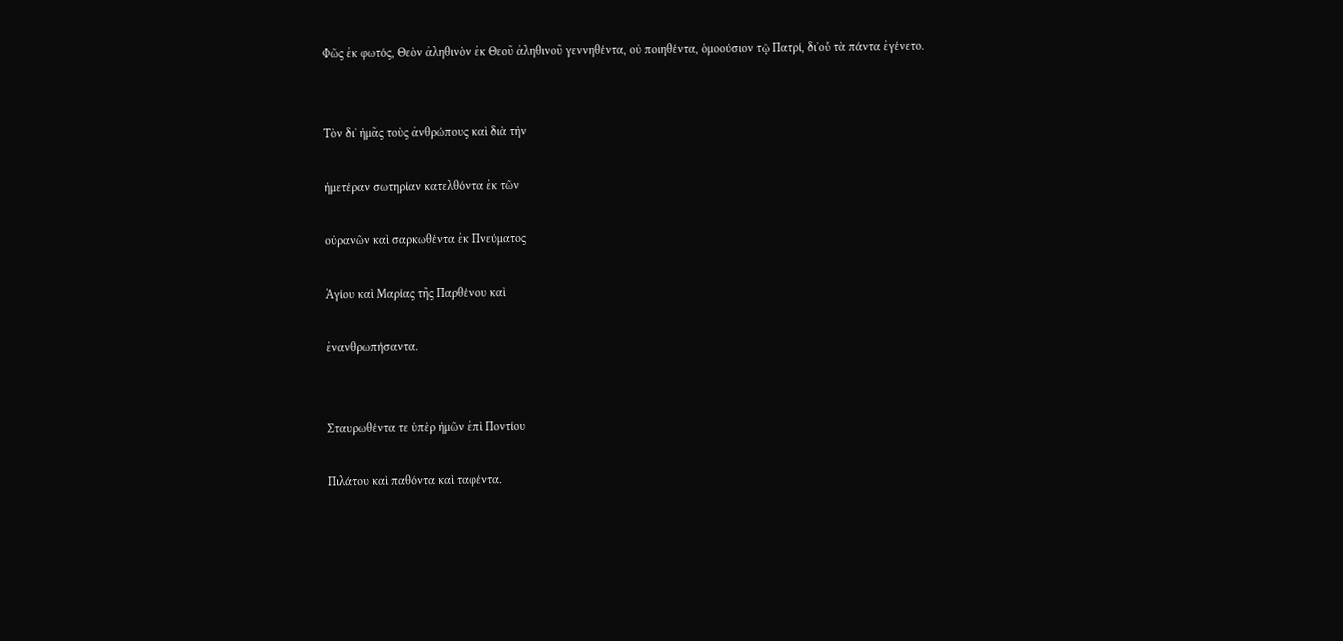Φῶς ἐκ φωτός, Θεὸν ἀληθινὸν ἐκ Θεοῦ ἀληθινοῦ γεννηθέντα, οὐ ποιηθέντα, ὁμοούσιον τῷ Πατρί, δι᾿οὗ τὰ πάντα ἐγένετο.


Τὸν δι᾿ ἡμᾶς τοὺς ἀνθρώπους καὶ διὰ τὴν

ἡμετέραν σωτηρίαν κατελθόντα ἐκ τῶν

οὐρανῶν καὶ σαρκωθέντα ἐκ Πνεύματος

Ἁγίου καὶ Μαρίας τῆς Παρθένου καὶ

ἐνανθρωπήσαντα.


Σταυρωθέντα τε ὑπὲρ ἡμῶν ἐπὶ Ποντίου

Πιλάτου καὶ παθόντα καὶ ταφέντα.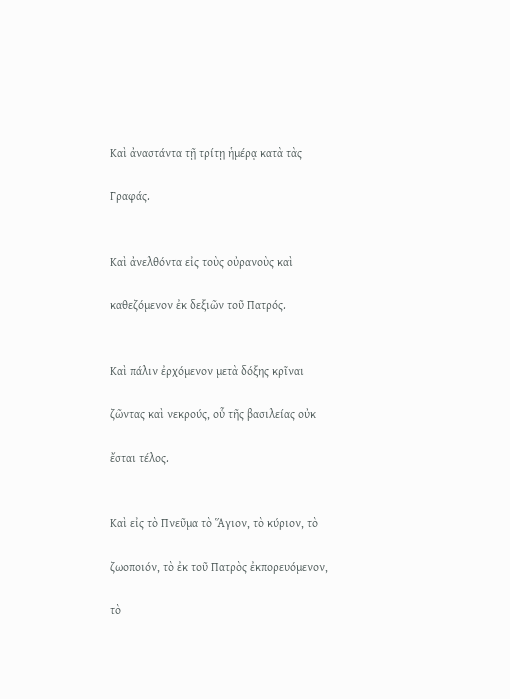Καὶ ἀναστάντα τῇ τρίτῃ ἡμέρᾳ κατὰ τὰς

Γραφάς.


Καὶ ἀνελθόντα εἰς τοὺς οὐρανοὺς καὶ

καθεζόμενον ἐκ δεξιῶν τοῦ Πατρός.


Καὶ πάλιν ἐρχόμενον μετὰ δόξης κρῖναι

ζῶντας καὶ νεκρούς, οὗ τῆς βασιλείας οὐκ

ἔσται τέλος.


Καὶ εἰς τὸ Πνεῦμα τὸ Ἅγιον, τὸ κύριον, τὸ

ζωοποιόν, τὸ ἐκ τοῦ Πατρὸς ἐκπορευόμενον,

τὸ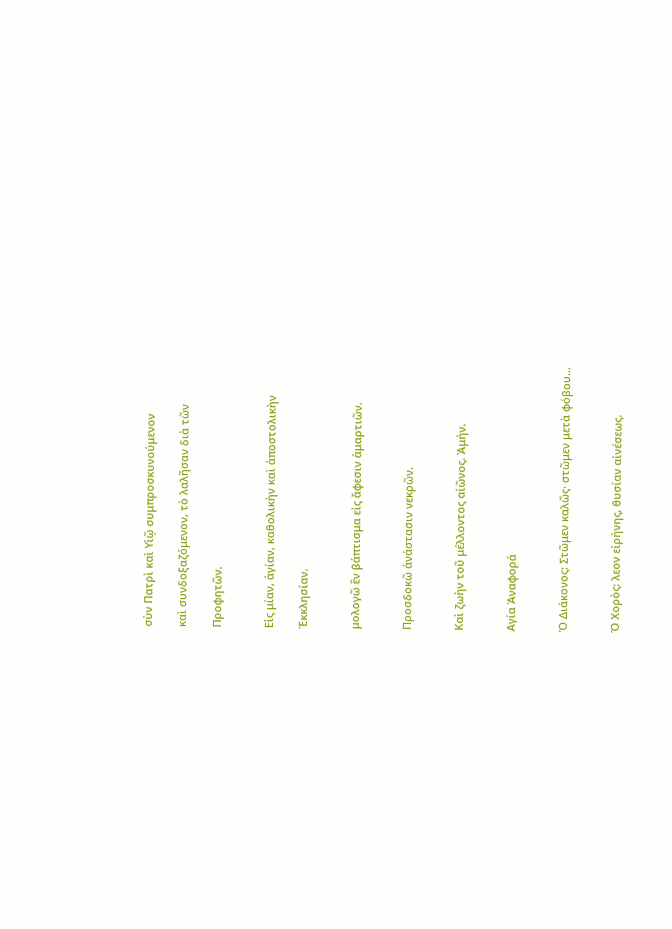σὺν Πατρὶ καὶ Υἱῷ συμπροσκυνούμενον

καὶ συνδοξαζόμενον, τὸ λαλῆσαν διὰ τῶν

Προφητῶν.


Εἰς μίαν, ἁγίαν, καθολικὴν καὶ ἀποστολικὴν

Ἐκκλησίαν.


μολογῶ ἓν βάπτισμα εἰς ἄφεσιν ἁμαρτιῶν.


Προσδοκῶ ἀνάστασιν νεκρῶν.


Καὶ ζωὴν τοῦ μέλλοντος αἰῶνος. Ἀμήν.


Αγία Ἀναφορά


Ὁ Διάκονος: Στῶμεν καλῶς· στῶμεν μετὰ φόβου…


Ὁ Χορὸς: λεον εἰρήνης, θυσίαν αἰνέσεως.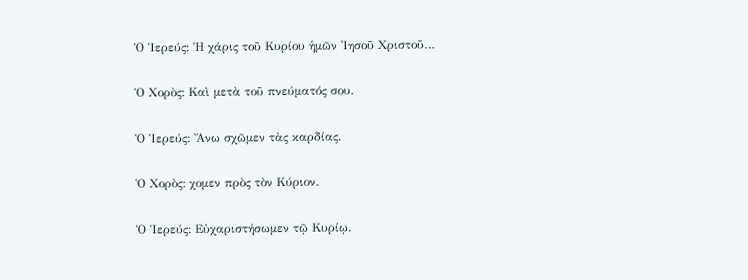Ὁ Ἱερεύς: Ἡ χάρις τοῦ Κυρίου ἡμῶν Ἰησοῦ Χριστοῦ…


Ὁ Χορὸς: Καὶ μετὰ τοῦ πνεύματός σου.


Ὁ Ἱερεύς: Ἄνω σχῶμεν τὰς καρδίας.


Ὁ Χορὸς: χομεν πρὸς τὸν Κύριον.


Ὁ Ἱερεύς: Εὐχαριστήσωμεν τῷ Κυρίῳ.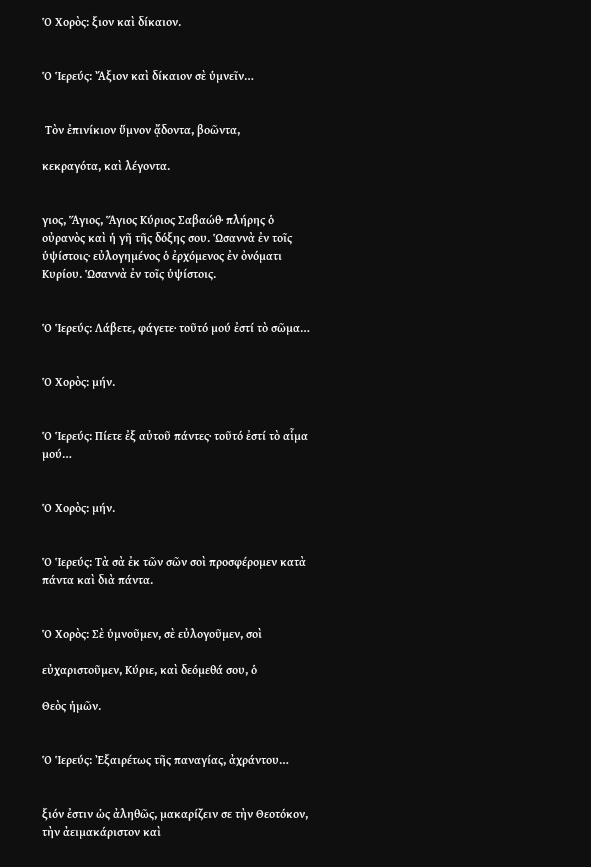Ὁ Χορὸς: ξιον καὶ δίκαιον.


Ὁ Ἱερεύς: Ἄξιον καὶ δίκαιον σὲ ὑμνεῖν…


 Τὸν ἐπινίκιον ὕμνον ᾄδοντα, βοῶντα,

κεκραγότα, καὶ λέγοντα.


γιος, Ἅγιος, Ἅγιος Κύριος Σαβαώθ· πλήρης ὁ οὐρανὸς καὶ ἡ γῆ τῆς δόξης σου. Ὡσαννὰ ἐν τοῖς ὑψίστοις· εὐλογημένος ὁ ἐρχόμενος ἐν ὀνόματι Κυρίου. Ὡσαννὰ ἐν τοῖς ὑψίστοις.


Ὁ Ἱερεύς: Λάβετε, φάγετε· τοῦτό μού ἐστί τὸ σῶμα…


Ὁ Χορὸς: μήν.


Ὁ Ἱερεύς: Πίετε ἐξ αὐτοῦ πάντες· τοῦτό ἐστί τὸ αἷμα μού…


Ὁ Χορὸς: μήν.


Ὁ Ἱερεύς: Τὰ σὰ ἐκ τῶν σῶν σοὶ προσφέρομεν κατὰ πάντα καὶ διὰ πάντα.


Ὁ Χορὸς: Σὲ ὑμνοῦμεν, σὲ εὐλογοῦμεν, σοὶ

εὐχαριστοῦμεν, Κύριε, καὶ δεόμεθά σου, ὁ

Θεὸς ἡμῶν.


Ὁ Ἱερεύς: Ἐξαιρέτως τῆς παναγίας, ἀχράντου…


ξιόν ἐστιν ὡς ἀληθῶς, μακαρίζειν σε τὴν Θεοτόκον, τὴν ἀειμακάριστον καὶ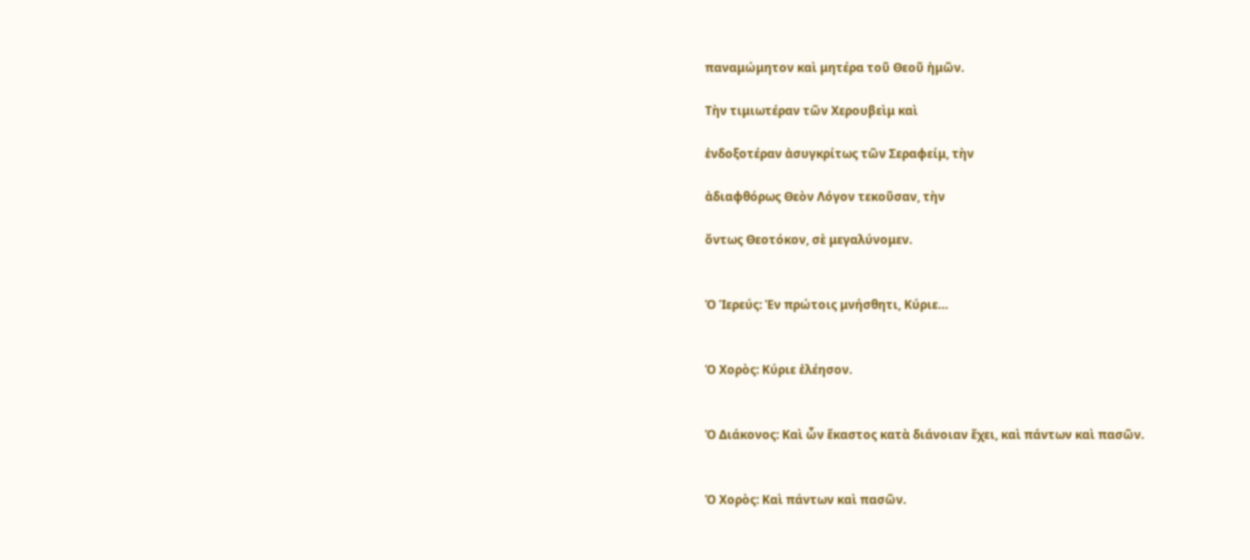παναμώμητον καὶ μητέρα τοῦ Θεοῦ ἡμῶν.

Τὴν τιμιωτέραν τῶν Χερουβεὶμ καὶ

ἐνδοξοτέραν ἀσυγκρίτως τῶν Σεραφείμ, τὴν

ἀδιαφθόρως Θεὸν Λόγον τεκοῦσαν, τὴν

ὄντως Θεοτόκον, σὲ μεγαλύνομεν.


Ὁ Ἱερεύς: Ἐν πρώτοις μνήσθητι, Κύριε…


Ὁ Χορὸς: Κύριε ἐλέησον.


Ὁ Διάκονος: Καὶ ὧν ἕκαστος κατὰ διάνοιαν ἔχει, καὶ πάντων καὶ πασῶν.


Ὁ Χορὸς: Καὶ πάντων καὶ πασῶν.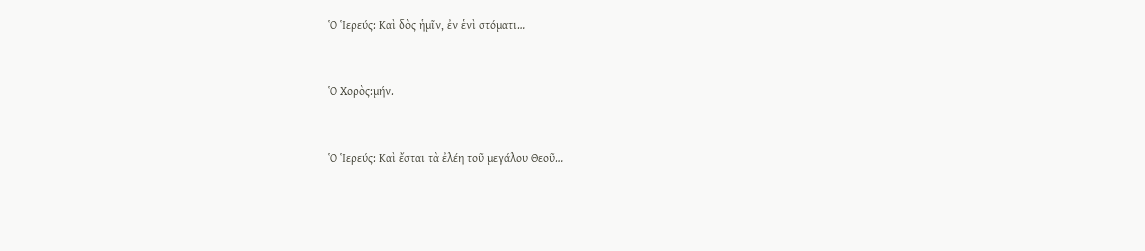Ὁ Ἱερεύς: Καὶ δὸς ἡμῖν, ἐν ἑνὶ στόματι…


Ὁ Χορὸς:μήν.


Ὁ Ἱερεύς: Καὶ ἔσται τὰ ἐλέη τοῦ μεγάλου Θεοῦ…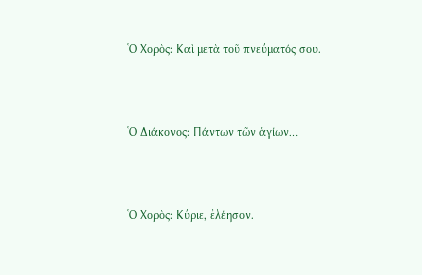Ὁ Χορὸς: Καὶ μετὰ τοῦ πνεύματός σου.


Ὁ Διάκονος: Πάντων τῶν ἁγίων…


Ὁ Χορὸς: Κύριε, ἐλέησον.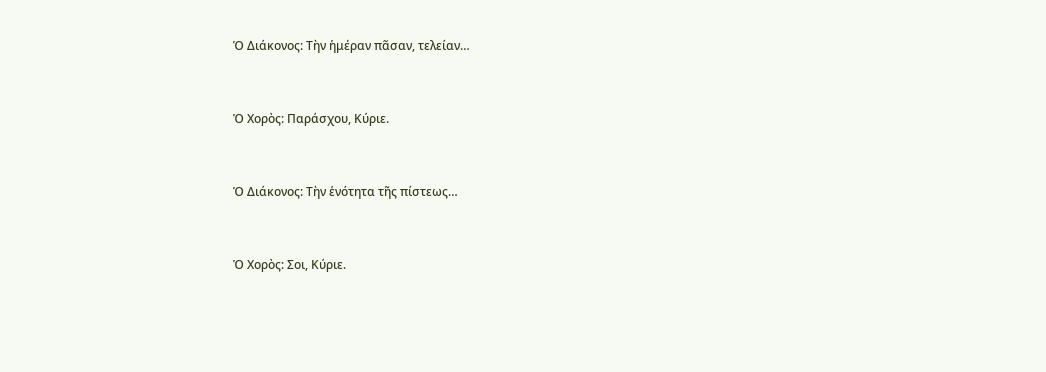Ὁ Διάκονος: Τὴν ἡμέραν πᾶσαν, τελείαν…


Ὁ Χορὸς: Παράσχου, Κύριε.


Ὁ Διάκονος: Τὴν ἑνότητα τῆς πίστεως…


Ὁ Χορὸς: Σοι, Κύριε.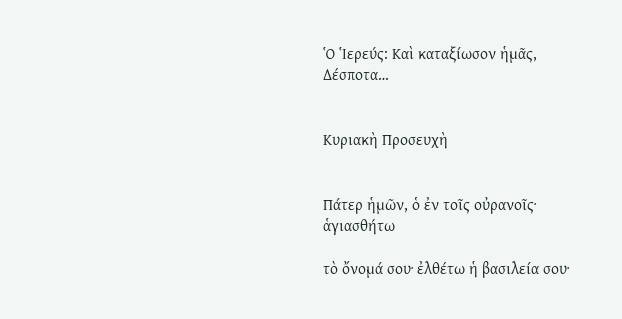Ὁ Ἱερεύς: Καὶ καταξίωσον ἡμᾶς, Δέσποτα…


Κυριακὴ Προσευχὴ


Πάτερ ἡμῶν, ὁ ἐν τοῖς οὐρανοῖς· ἁγιασθήτω

τὸ ὄνομά σου· ἐλθέτω ἡ βασιλεία σου·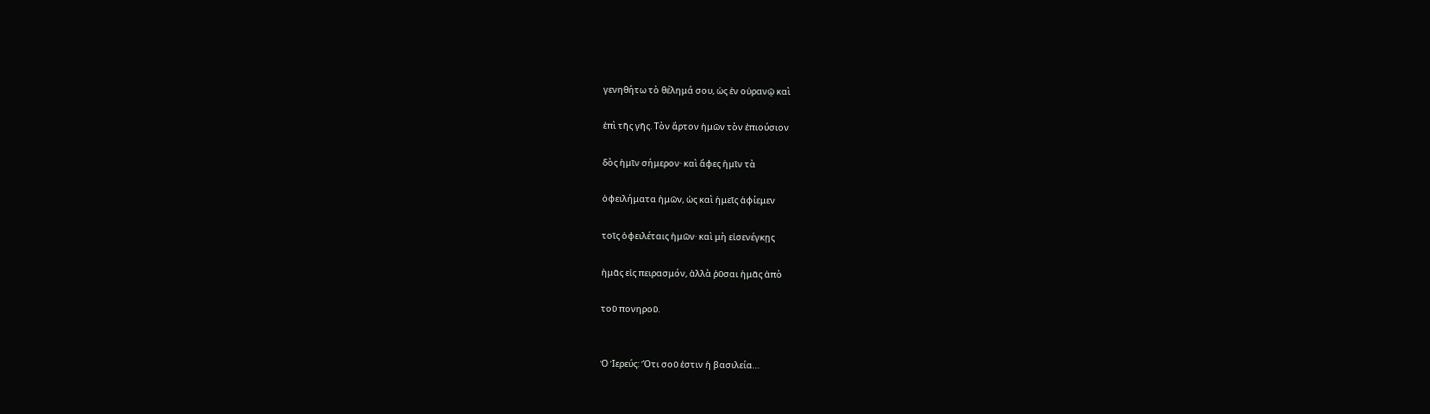γενηθήτω τὸ θέλημά σου, ὡς ἐν οὐρανῷ καὶ

ἐπὶ τῆς γῆς. Τὸν ἄρτον ἡμῶν τὸν ἐπιούσιον

δὸς ἡμῖν σήμερον· καὶ ἄφες ἡμῖν τὰ

ὀφειλήματα ἡμῶν, ὡς καὶ ἡμεῖς ἀφίεμεν

τοῖς ὀφειλέταις ἡμῶν· καὶ μὴ εἰσενέγκῃς

ἡμᾶς εἰς πειρασμόν, ἀλλὰ ῥῦσαι ἡμᾶς ἀπὸ

τοῦ πονηροῦ.


Ὁ Ἱερεύς: Ὅτι σοῦ ἐστιν ἡ βασιλεία…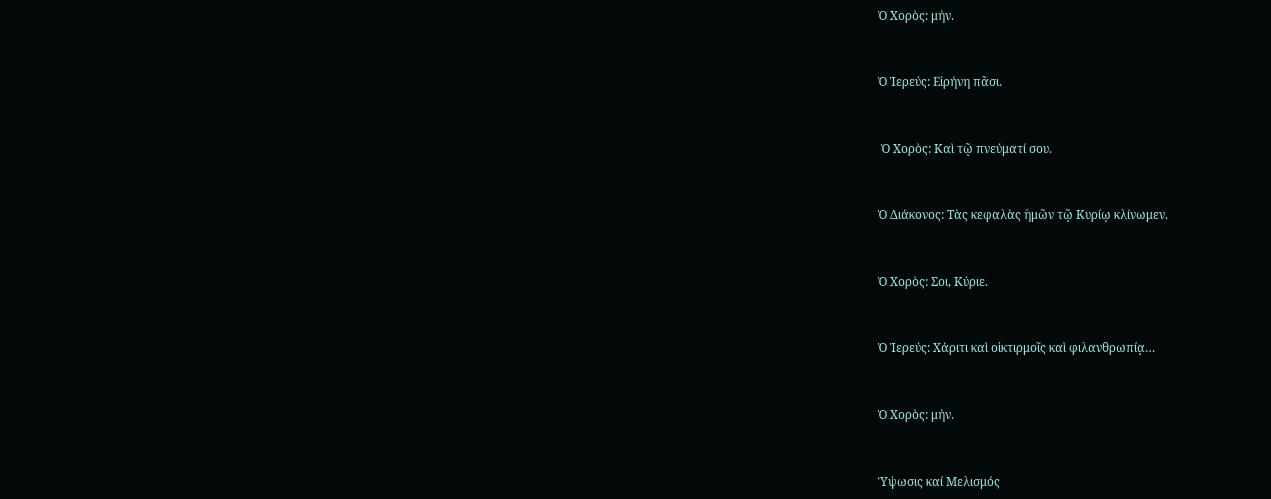Ὁ Χορὸς: μήν.


Ὁ Ἱερεύς: Εἰρήνη πᾶσι.


 Ὁ Χορὸς: Καὶ τῷ πνεύματί σου.


Ὁ Διάκονος: Τὰς κεφαλὰς ἡμῶν τῷ Κυρίῳ κλίνωμεν.


Ὁ Χορὸς: Σοι, Κύριε.


Ὁ Ἱερεύς: Χάριτι καὶ οἰκτιρμοῖς καὶ φιλανθρωπίᾳ…


Ὁ Χορὸς: μήν.


Ύψωσις καί Μελισμός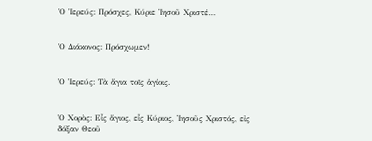Ὁ Ἱερεύς: Πρόσχες, Κύριε Ἰησοῦ Χριστέ…


Ὁ Διάκονος: Πρόσχωμεν!


Ὁ Ἱερεύς: Τὰ ἅγια τοῖς ἁγίοις.


Ὁ Χορὸς: Εἷς ἅγιος, εἷς Κύριος, Ἰησοῦς Χριστός, εἰς δόξαν Θεοῦ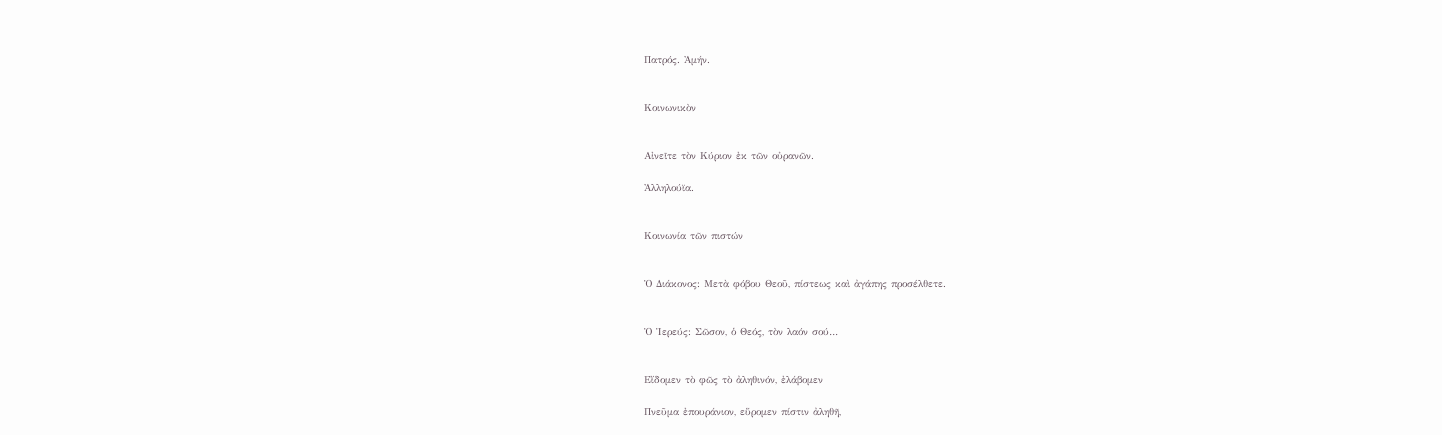Πατρός. Ἀμήν.


Κοινωνικὸν


Αἰνεῖτε τὸν Κύριον ἐκ τῶν οὐρανῶν.

Ἀλληλούϊα.


Κοινωνία τῶν πιστών


Ὁ Διάκονος: Μετὰ φόβου Θεοῦ, πίστεως καὶ ἀγάπης προσέλθετε.


Ὁ Ἱερεύς: Σῶσον, ὁ Θεός, τὸν λαόν σού…


Εἴδομεν τὸ φῶς τὸ ἀληθινόν, ἐλάβομεν

Πνεῦμα ἐπουράνιον, εὕρομεν πίστιν ἀληθῆ,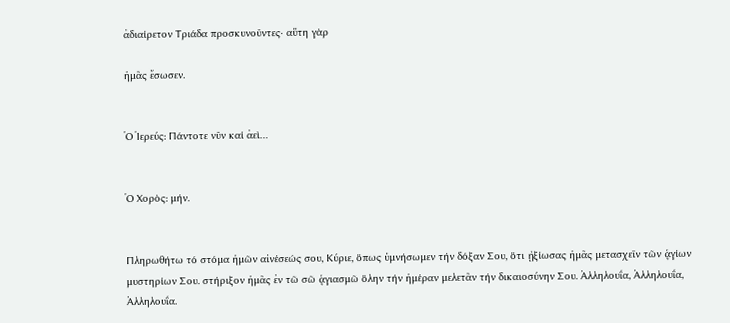ἀδιαίρετον Τριάδα προσκυνοῦντες· αὕτη γὰρ

ἡμᾶς ἔσωσεν.


Ὁ Ἱερεύς: Πάντοτε νῦν καί ἀεὶ…


Ὁ Χορὸς: μήν.


Πληρωθήτω τό στόμα ἡμῶν αἰνέσεώς σου, Κύριε, ὅπως ὑμνήσωμεν τήν δόξαν Σου, ὅτι ᾐξίωσας ἡμᾶς μετασχεῑν τῶν ᾁγίων μυστηρίων Σου. στήριξον ἡμᾶς ἐν τῶ σῶ ᾁγιασμῶ ὅλην τήν ἡμέραν μελετᾶν τήν δικαιοσύνην Σου. Ἀλληλουΐα, Ἀλληλουΐα, Ἀλληλουΐα.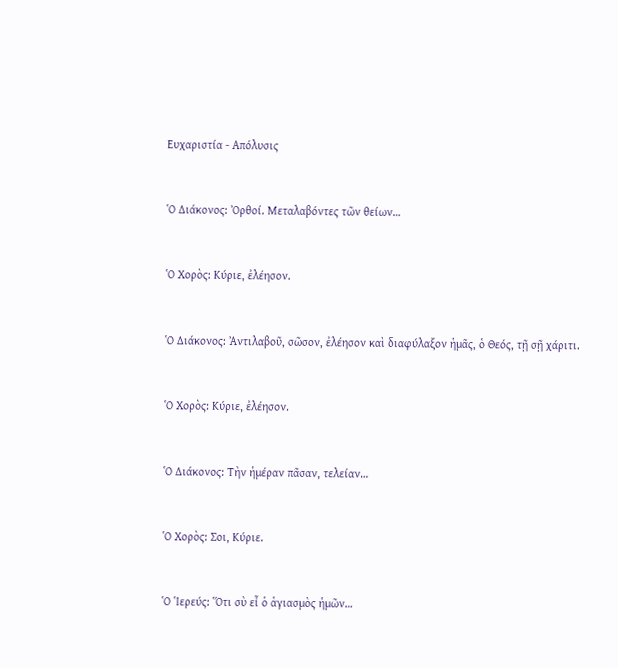Ευχαριστία - Απόλυσις


Ὁ Διάκονος: Ὀρθοί. Μεταλαβόντες τῶν θείων…


Ὁ Χορὸς: Κύριε, ἐλέησον.


Ὁ Διάκονος: Ἀντιλαβοῦ, σῶσον, ἐλέησον καὶ διαφύλαξον ἡμᾶς, ὁ Θεός, τῇ σῇ χάριτι.


Ὁ Χορὸς: Κύριε, ἐλέησον.


Ὁ Διάκονος: Τὴν ἡμέραν πᾶσαν, τελείαν…


Ὁ Χορὸς: Σοι, Κύριε.


Ὁ Ἱερεύς: Ὅτι σὺ εἶ ὁ ἁγιασμὸς ἡμῶν…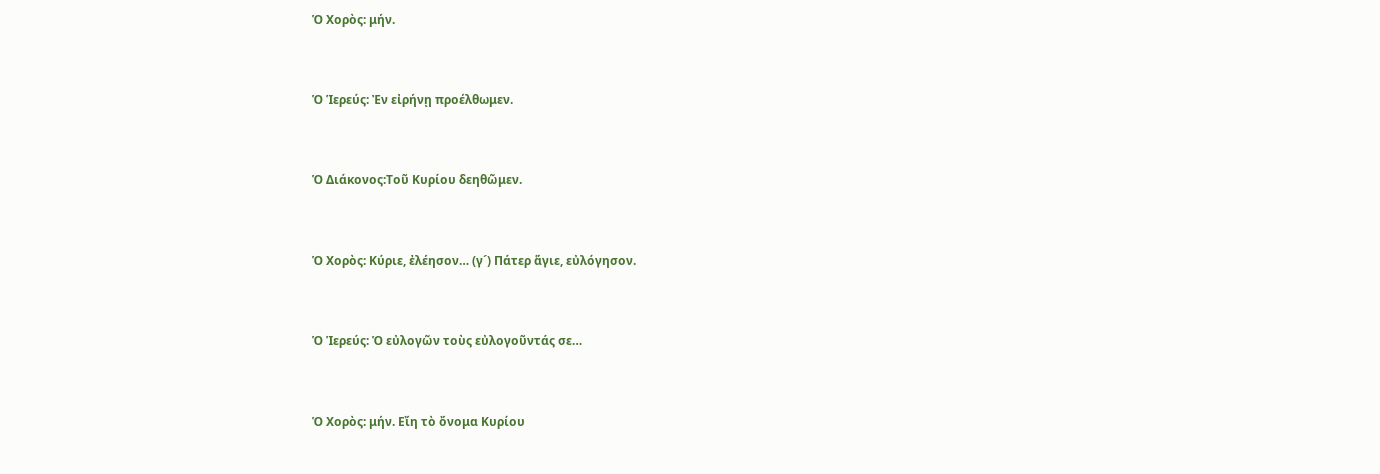Ὁ Χορὸς: μήν.


Ὁ Ἱερεύς: Ἐν εἰρήνῃ προέλθωμεν.


Ὁ Διάκονος:Τοῦ Κυρίου δεηθῶμεν.


Ὁ Χορὸς: Κύριε, ἐλέησον… (γ´) Πάτερ ἅγιε, εὐλόγησον.


Ὁ Ἱερεύς: Ὁ εὐλογῶν τοὺς εὐλογοῦντάς σε…


Ὁ Χορὸς: μήν. Εἴη τὸ ὄνομα Κυρίου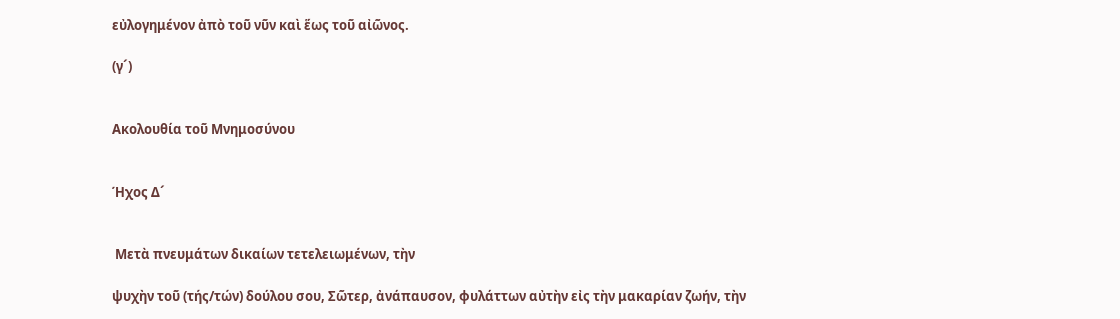εὐλογημένον ἀπὸ τοῦ νῦν καὶ ἕως τοῦ αἰῶνος.

(γ´)


Ακολουθία τοῦ Μνημοσύνου


Ήχος Δ´


 Μετὰ πνευμάτων δικαίων τετελειωμένων, τὴν

ψυχὴν τοῦ (τής/τών) δούλου σου, Σῶτερ, ἀνάπαυσον, φυλάττων αὐτὴν εἰς τὴν μακαρίαν ζωήν, τὴν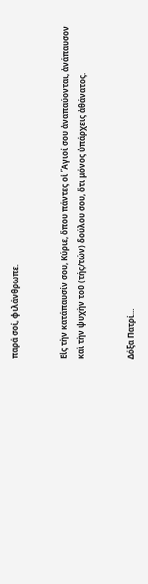παρά σοί, φιλάνθρωπε.


Εἰς τὴν κατάπαυσίν σου, Κύριε, ὅπου πάντες οἱ Ἅγιοί σου ἀναπαύονται, ἀνάπαυσον καὶ τὴν ψυχὴν τοῦ (τής/τών) δούλου σου, ὅτι μόνος ὑπάρχεις ἀθάνατος.


Δόξα Πατρί…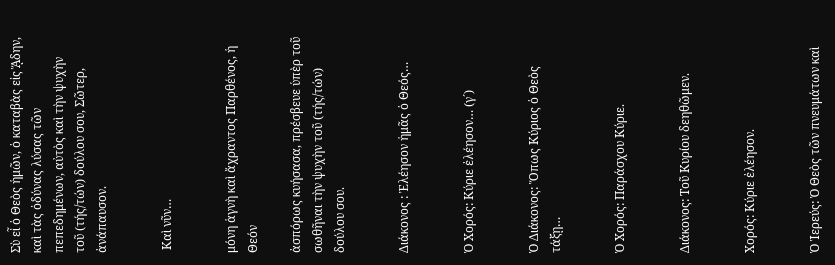Σὺ εἶ ὁ Θεὸς ἡμῶν, ὁ καταβὰς εἰς ᾍδην, καὶ τὰς ὀδύνας λύσας τῶν πεπεδημένων, αὐτὸς καὶ τὴν ψυχὴν τοῦ (τής/τών) δούλου σου, Σῶτερ, ἀνάπαυσον.


 Καὶ νῦν…


μόνη ἁγνὴ καὶ ἄχραντος Παρθένος, ἡ Θεόν

ἀσπόρως κυήσασα, πρέσβευε ὑπὲρ τοῦ σωθῆναι τὴν ψυχὴν τοῦ (τής/τών) δούλου σου.


Διάκονος : Ἐλέησον ἡμᾶς ὁ Θεός…


Ὁ Χορός: Κύριε ἐλέησον… (γ´)


Ὁ Διάκονος: Ὅπως Κύριος ὁ Θεὸς τάξῃ…


Ὁ Χορός: Παράσχου Κύριε.


Διάκονος: Τοῦ Κυρίου δεηθῶμεν.


Χορός: Κύριε ἐλέησον.


Ὁ Ἱερεύς: Ὁ Θεὸς τῶν πνευμάτων καὶ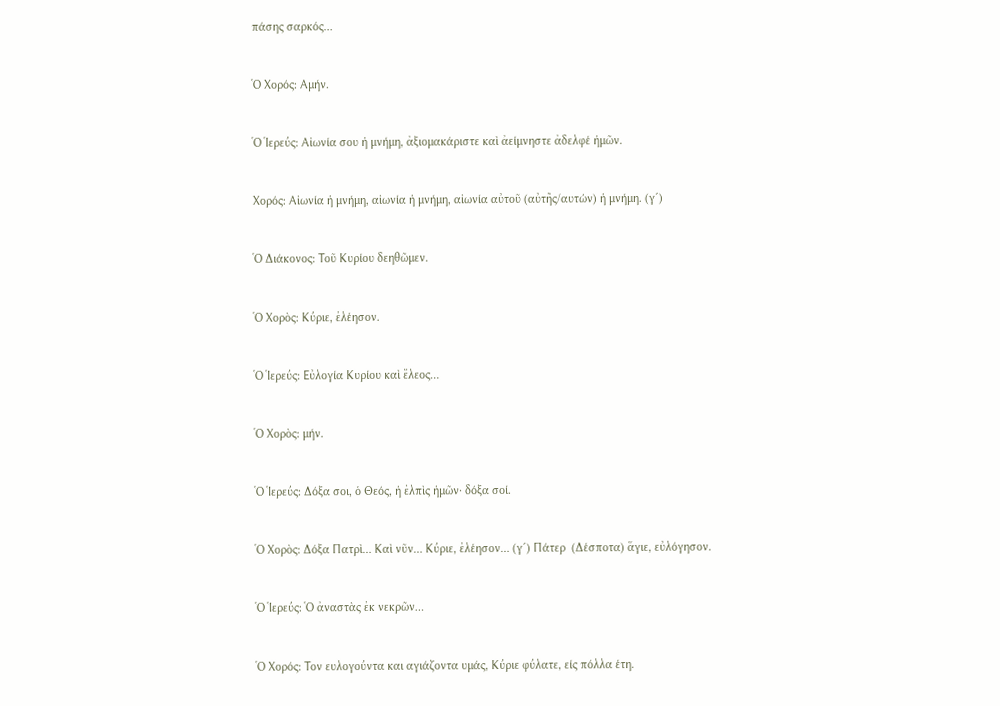πάσης σαρκός…


Ὁ Χορός: Αμήν.


Ὁ Ἱερεύς: Αἰωνία σου ἡ μνήμη, ἀξιομακάριστε καὶ ἀείμνηστε ἀδελφέ ἡμῶν.


Χορός: Αἰωνία ἡ μνήμη, αἰωνία ἡ μνήμη, αἰωνία αὐτοῦ (αὐτῆς/αυτών) ἡ μνήμη. (γ´)


Ὁ Διάκονος: Τοῦ Κυρίου δεηθῶμεν.


Ὁ Χορὸς: Κύριε, ἐλέησον.


Ὁ Ἱερεύς: Εὐλογία Κυρίου καὶ ἔλεος…


Ὁ Χορὸς: μήν.


Ὁ Ἱερεύς: Δόξα σοι, ὁ Θεός, ἡ ἐλπὶς ἡμῶν· δόξα σοί.


Ὁ Χορὸς: Δόξα Πατρὶ… Καὶ νῦν… Κύριε, ἐλέησον… (γ´) Πάτερ  (Δέσποτα) ἅγιε, εὐλόγησον.


Ὁ Ἱερεύς: Ὁ ἀναστὰς ἐκ νεκρῶν…


Ὁ Χορός: Τον ευλογούντα και αγιάζοντα υμάς, Κύριε φύλατε, είς πόλλα έτη.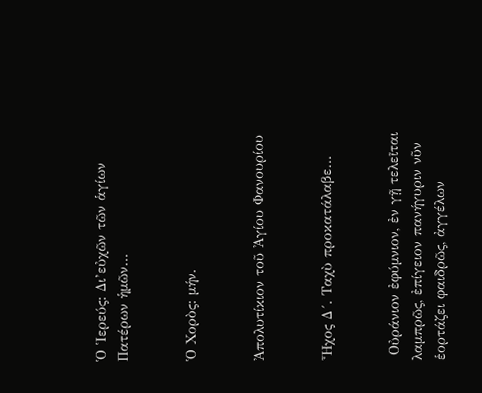Ὁ Ἱερεύς: Δι’εὐχῶν τῶν ἁγίων Πατέρων ἡμῶν…


Ὁ Χορὸς: μήν.


Ἀπολυτίκιον τοῦ Ἀγίου Φανουρίου


Ἦχος Δ´. Ταχὺ προκατάλαβε…


 Οὐράνιον ἐφύμνιον, ἐν γῇ τελεῖται λαμπρῶς, ἐπίγειον πανήγυριν νῦν ἑορτάζει φαιδρῶς, ἀγγέλων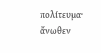πολίτευμα· ἄνωθεν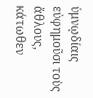ὑμνῳδίαις εὐφημοῦσι τοὺς ἄθλους, κάτωθεν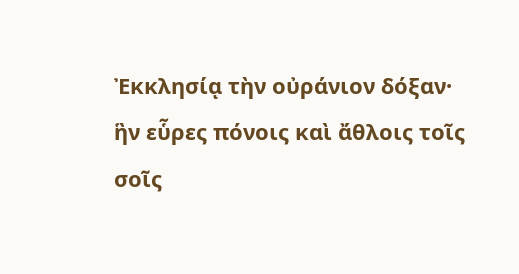Ἐκκλησίᾳ τὴν οὐράνιον δόξαν· ἣν εὗρες πόνοις καὶ ἄθλοις τοῖς σοῖς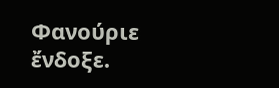Φανούριε ἔνδοξε.